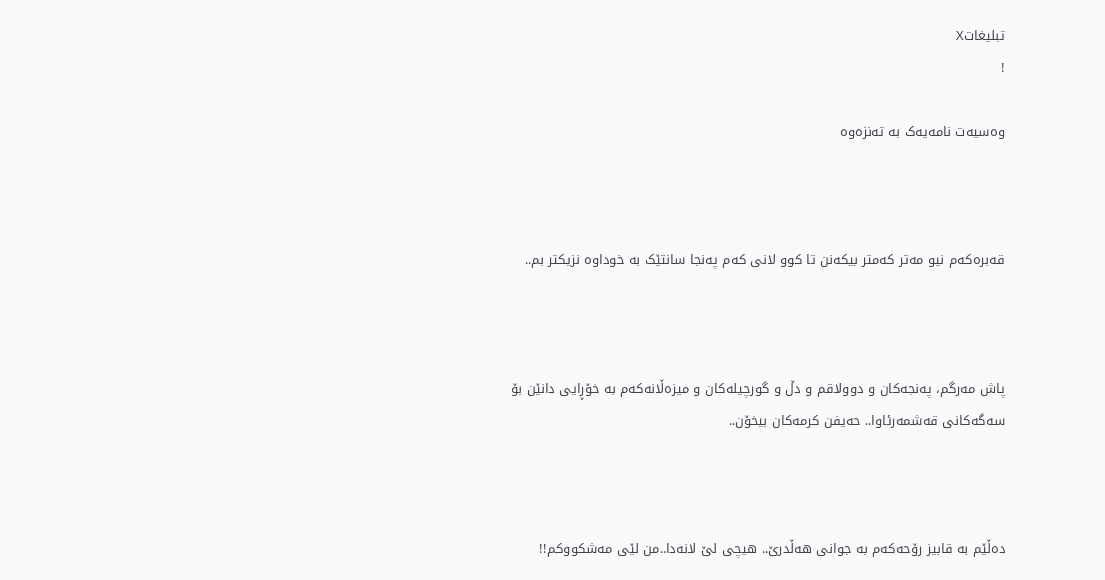تبليغاتX
!

وه‌سیه‌ت نامه‌یه‌ک به ته‌نزه‌وه‌



قه‌بره‌که‌م نیو مه‌تر که‌متر بیکه‌نن تا کوو لانی که‌م په‌نجا سانتێک به خوداوه‌ نزیکتر بم..



پاش مه‌رگم، په‌نجه‌کان و دوولاقم و دڵ و گورچیله‌کان و میزه‌ڵانه‌که‌م به خۆڕایی دانێن بۆ سه‌گه‌کانی قه‌شمه‌رئاوا.. حه‌یفن کرمه‌کان بیخۆن..



ده‌ڵێم به قابیز رۆحه‌که‌م به‌ جوانی هه‌ڵدرێ.. هیچی لێ لانه‌دا..من لێی مه‌شکووکم!!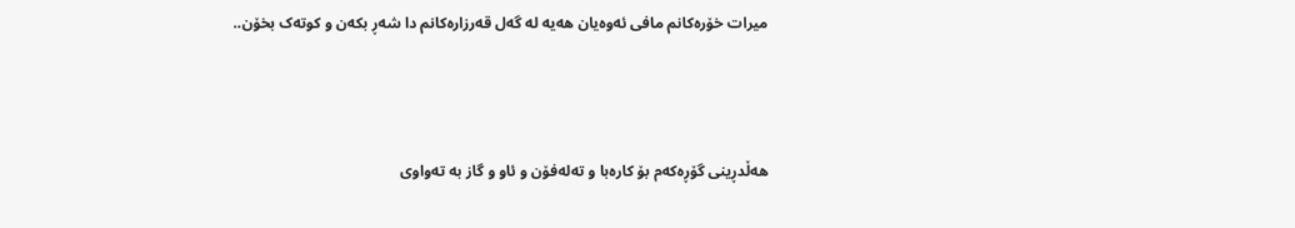میرات خۆره‌کانم مافی ئه‌وه‌یان هه‌یه‌ له‌ گه‌ل قه‌رزاره‌کانم دا شه‌ڕ بکه‌ن و کوته‌ک بخۆن..



هه‌ڵدڕینی گۆڕه‌که‌م بۆ کاره‌با و ته‌له‌فۆن و ئاو و گاز به‌ ته‌واوی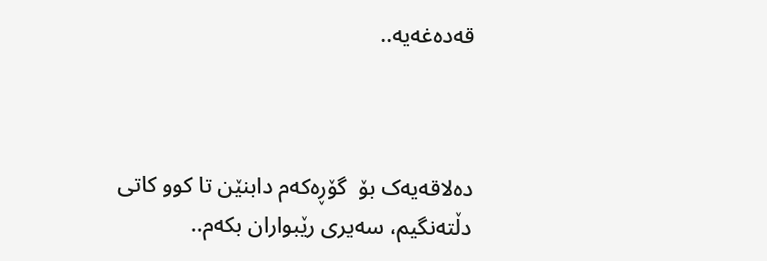قه‌ده‌غه‌یه‌..



ده‌لاقه‌یه‌ک بۆ  گۆڕه‌که‌م دابنێن تا کوو کاتی دڵته‌نگیم، سه‌یری رێبواران بکه‌م..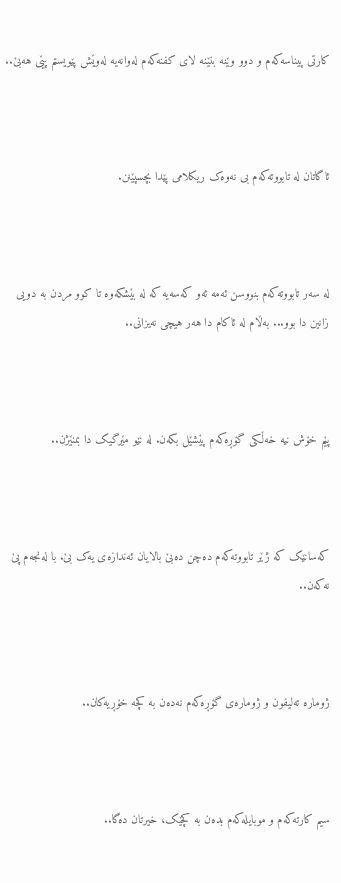کارتی پیناسه‌که‌م و دوو وێنه‌ بنێنه‌ لای کفنه‌که‌م له‌وانه‌یه‌ له‌وێش پێویستم پێی هه‌بێ..



ئاگاتان له‌ تابووته‌که‌م بی نه‌وه‌ک ریکلامی پێدا بچسپێنن.



له‌ سه‌ر تابووته‌که‌م بنووسن ئه‌مه‌ ئه‌و که‌سه‌یه‌ که‌ له‌ بێشکه‌وه‌ تا کوو مردن به‌ دویی زانین دا بوو... به‌ڵام له‌ ئاکام دا هه‌ر هیچی نه‌یزانی..



پێم خۆش نیه‌ خه‌ڵکی گۆڕه‌که‌م پێشێل بکه‌ن. له‌ نێو مێرگیک دا بمنێژن..



که‌سانێک که‌ ژێر تابووته‌که‌م ده‌چن ده‌بێ بالایان ئه‌ندازه‌ی یه‌ک بێ. با له‌نجه‌م پێ نه‌که‌ن..



ژوماره‌ ته‌لیفون و ژوماره‌ی گۆڕه‌که‌م نه‌ده‌ن به کچه‌ خۆڕیه‌کان..



سیم کارته‌که‌م و موبایله‌که‌م بده‌ن به کچێک، خیرتان ده‌گا..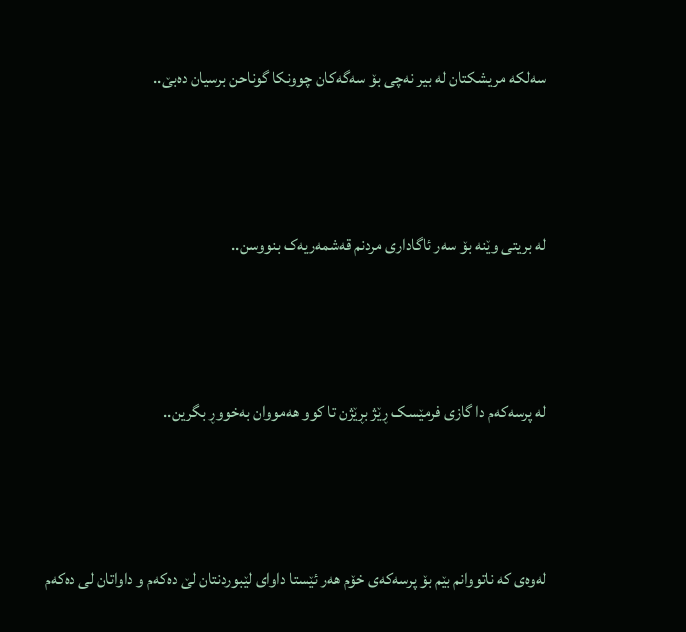سه‌لکه‌ مریشکتان له‌ بیر نه‌چی بۆ سه‌گه‌کان چوونکا گوناحن برسیان ده‌بێ..



له‌ بریتی وێنه‌ بۆ سه‌ر ئاگاداری مردنم قه‌شمه‌ریه‌ک بنووسن..



له‌ پرسه‌که‌م دا گازی فرمێسک ڕێژ بڕێژن تا کوو هه‌مووان به‌خووڕ بگرین..



له‌وه‌ی که‌ ناتووانم بێم بۆ پرسه‌که‌ی خۆم هه‌ر ئێستا داوای لێبوردنتان لێ ده‌که‌م و داواتان لی ده‌که‌م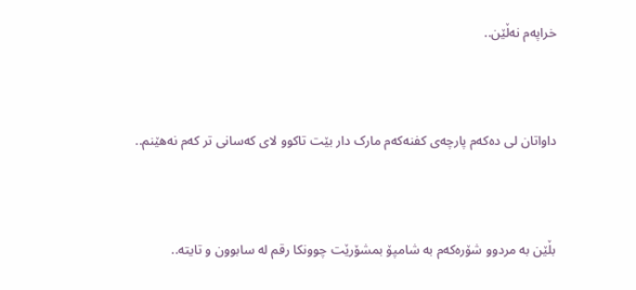خراپه‌م نه‌ڵێن..



داواتان لی ده‌‌که‌م پارچه‌ی کفنه‌که‌م مارک دار بێت تاکوو لای که‌سانی تر که‌م نه‌هێنم..



بڵێن به‌ مردوو شۆره‌که‌م ‌به شامپۆ بمشۆرێت چوونکا رقم له‌ سابوون و تایته‌..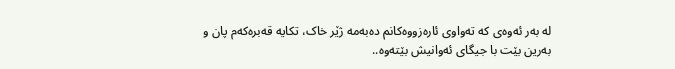له‌ به‌ر ئه‌وه‌ی که‌ ته‌واوی ئاره‌زووه‌کانم ده‌به‌مه‌ ژێر خاک، تکایه‌ قه‌بره‌که‌م پان و به‌رین بێت با جیگای ئه‌وانیش بێته‌وه‌..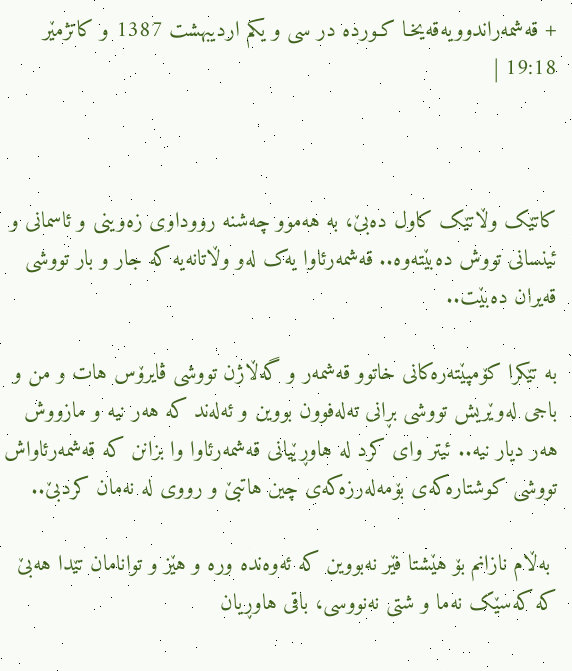+ قه‌شمه‌راندوویه‌قه‌یخـا کـورده‌ در سی و یکم اردیبهشت 1387 و کاتژمێر 19:18 |



کاتێک وڵاتێک کاول ده‌بێ، به‌ هه‌موو چه‌شنه‌ رووداوی زه‌وینی و ئاسمانی و ئینسانی تووش ده‌بێته‌وه‌.. قه‌شمه‌رئاوا یه‌ک له‌و وڵاتانه‌یه‌ که‌ جار و بار تووشی قه‌یران ده‌بێت..

به‌ تێکرا کۆمپێته‌ره‌کانی خاتوو قه‌شمه‌ر و گه‌ڵاژن تووشی ڤایرۆس هات و من و باجی له‌وێریش تووشی بڕانی ته‌له‌فوون بووین و ئه‌له‌ند که‌ هه‌ر نیه‌ و مازووش هه‌ر دیار نیه‌.. ئیتر وای کرد له‌ هاوڕێیانی قه‌شمه‌رئاوا وا بزانن که‌ قه‌شمه‌رئاواش تووشی کوشتاره‌که‌ی بۆمه‌له‌رزه‌که‌ی چین هاتبێ و رووی له‌ نه‌مان کردبێ..

 به‌ڵام نازانم بۆ هێشتا فێر نه‌بووین که‌ ئه‌وه‌نده‌ وره‌ و هێز و توانامان تێدا هه‌بێ که‌ که‌سێک نه‌ما و شتی نه‌نووسی، باقی هاوڕیان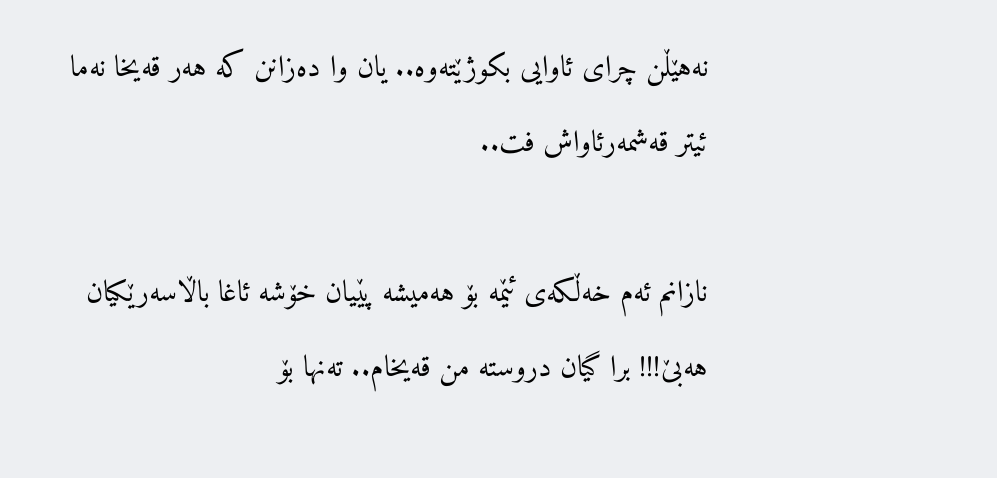نه‌هێڵن چرای ئاوایی بکوژێته‌وه‌.. یان وا ده‌زانن که‌ هه‌ر قه‌یخا نه‌ما ئیتر قه‌شمه‌رئاواش فت..

نازانم ئه‌م خه‌ڵکه‌ی ئێمه‌ بۆ هه‌میشه‌ پێیان خۆشه‌ ئاغا باڵاسه‌رێکیان هه‌بێ!!! برا گیان دروسته‌ من قه‌یخام.. ته‌نها بۆ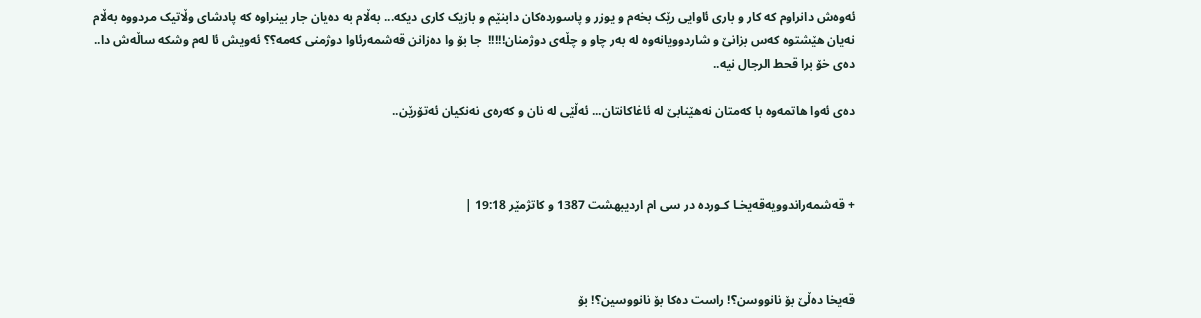ئه‌وه‌ش دانراوم که‌ کار و باری ئاوایی رێک بخه‌م و یوزر و پاسورده‌کان دابنێم و بازیک کاری دیکه‌... به‌ڵام به‌ ده‌یان جار بینراوه‌ که‌ پادشای وڵاتیک مردووه‌ به‌ڵام نه‌یان هێشتوه‌ که‌س بزانێ و شاردوویانه‌وه‌ له‌ به‌ر چاو و چڵه‌ی دوژمنان!!!!!  جا بۆ وا ده‌زانن قه‌شمه‌رئاوا دوژمنی که‌مه‌؟؟ ئه‌ویش ئا له‌م وشکه‌ ساڵه‌ش دا.. ده‌ی خۆ برا قحط الرجال نیه‌..

ده‌ی ئه‌وا هاتمه‌وه‌ با که‌متان نه‌هێنابێ له‌ ئاغاکانتان... ئه‌ڵێی له‌ نان و که‌ره‌ی نه‌نکیان ئه‌تۆرێن..



+ قه‌شمه‌راندوویه‌قه‌یخـا کـورده‌ در سی ام اردیبهشت 1387 و کاتژمێر 19:18 |



قه‌یخا ده‌ڵێ بۆ نانووسن؟! راست ده‌کا بۆ نانووسین؟! بۆ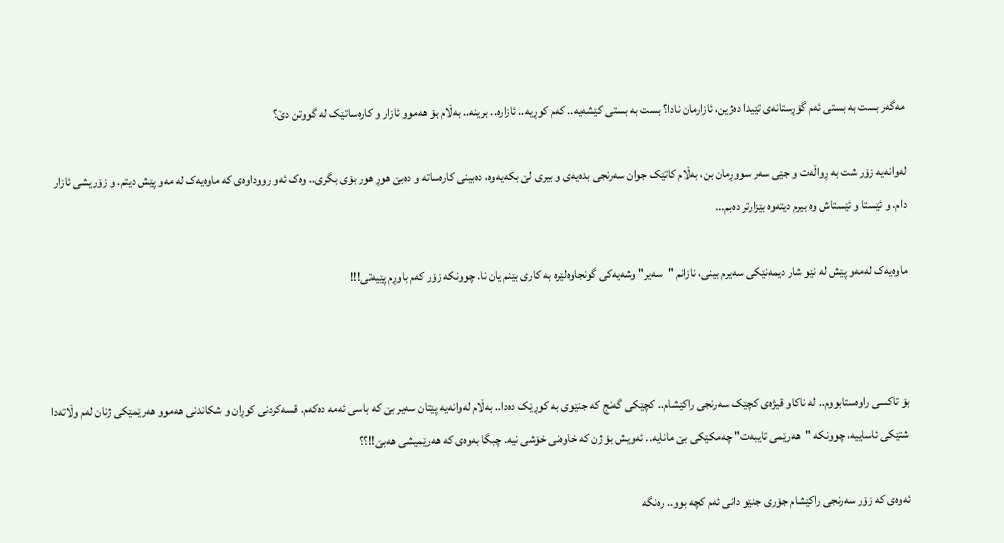مه‌گه‌ر بست به بستی ئه‌م گۆڕستانه‌ی تێیدا ده‌ژین، ئازارمان نادا؟ بست به بستی کێشه‌یه‌.. که‌م کوڕیه‌.. ئازاره‌.. برینه‌.. به‌ڵام بۆ هه‌موو ئازار و کاره‌ساتێک له‌ گووتن دێ؟

له‌وانه‌یه‌ زۆر شت به ڕواڵه‌ت و جێی سه‌ر سووڕمان بن، به‌ڵام کاتێک جوان سه‌رنجی بده‌یه‌ی و بیری لێ بکه‌یه‌وه‌، ده‌بینی کاره‌ساته‌ و ده‌بێ هوڕ هور بۆی بگری.. وه‌ک ئه‌و رووداوه‌ی که‌ ماوه‌یه‌ک له‌ مه‌و پێش دیتم. و زۆریشی ئازار دام. و ئێستا و ئێستاش وه‌ بیرم دیته‌وه‌ بێزارتر ده‌بم...

ماوه‌یه‌ک له‌مه‌و پێش له‌ نێو شار دیمه‌نێکی سه‌یرم بینی، نازانم "سه‌یر" وشه‌یه‌کی گونجاوه‌لێره‌ به کاری بێنم یان نا. چوونکه‌ زۆر که‌م باوڕم پێیه‌تی!!!



بۆ تاکسی راوه‌ستابووم.. له‌ ناکاو قیژه‌ی کچێک سه‌رنجی راکێشام.. کچێکی گه‌نج که‌ جنێوی به کوڕێک ده‌دا.. به‌ڵام له‌وانه‌یه‌ پێتان سه‌یر بێ که‌ باسی ئه‌مه‌ ده‌که‌م. قسه‌کردنی کوڕان و شکاندنی هه‌موو هه‌رێمێکی ژنان له‌م وڵاته‌دا شتێکی ئاساییه‌، چوونکه‌ "هه‌رێمی تایبه‌ت" چه‌مکێکی بێ مانایه‌.. ئه‌ویش بۆ ژن که‌ خاوه‌نی خۆشی نیه‌. چبگا به‌وه‌ی که‌ هه‌رێمیشی هه‌بێ!!؟؟

ئه‌وه‌ی که‌ زۆر سه‌رنجی راکێشام جۆری جنێو دانی ئه‌م کچه‌ بوو.. ره‌نگه‌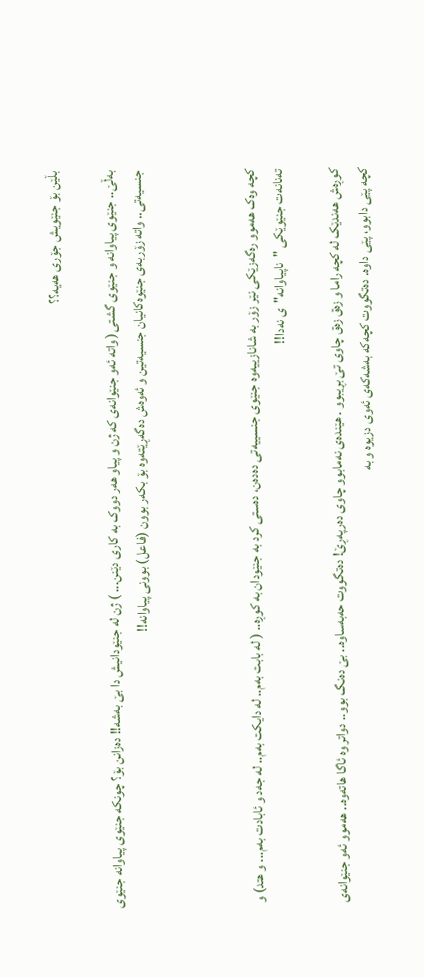بڵێن بۆ جنێویش جۆری هه‌یه‌؟؟

به‌ڵێ.. جنێوی پیاوانه و جنێوی گشتی( واته‌ ئه‌و جنێوانه‌ی که ژن و پیاو هه‌ر دووک به‌ کاری دێنن... ) ژن له‌ جنێودانیش دا بێ به‌شه‌!! ده‌زانن بۆ؟ چونکه‌ جنێوی پیاوانه جنێوی جنسیه‌تی.. واته‌ زۆربه‌ی جنێوه‌کانیان جنسیه‌تین و ئه‌وه‌ش ده‌گه‌ڕێته‌وه‌ بۆ بکه‌ر بوون (فاعل) بوونی پیاوانه!!



كچه‌ وه‌ک هه‌موو ره‌گه‌زێکی نێر زۆر به‌ شانازییه‌وه‌ جنێوی جنسییه‌تی ده‌ده‌ن، ده‌ستی کرد به جنێودان به کوڕه‌.. ( له‌ بابت به‌م.. له‌ دایکت به‌م.. له‌ جه‌د و ئابادت به‌م... و هتد) و ته‌نانه‌ت جنێوێکی "ناپیاوانه‌"ی نه‌دا!!

کوڕه‌ش هه‌ندێک له‌ کچه راما و زه‌ق زه‌ق چاوی تێ بڕیبوو . هێنده‌ی نه‌مابوو چاوی ده‌رپه‌ڕێ! ده‌تگووت حه‌به‌ساوه‌.. بێ ده‌نگ بوو.. دواتر وه‌ ئاگا هاته‌وه‌.. هه‌موو ئه‌و جنێوانه‌ی کچه‌ پێی دابوو، پێی داوه‌. ده‌تگووت کچه‌که‌ به‌شه‌که‌ی ئه‌وی دزیوه‌ و به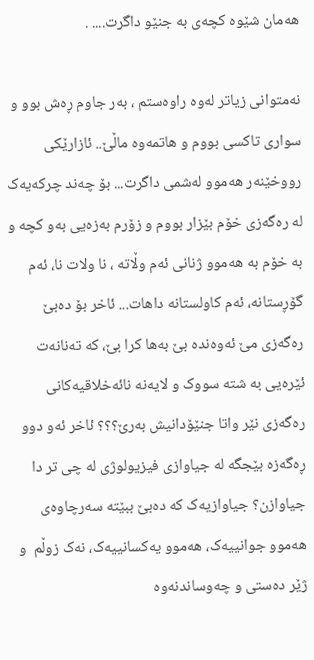هه‌مان شێوه‌ کچه‌ی به جنێو داگرت.... .

نه‌متوانی زیاتر له‌وه‌ راوه‌ستم ، به‌ر جاوم ڕه‌ش بوو و سواری تاکسی بووم و هاتمه‌وه‌ ماڵێ.. ئازارێکی رووخێنه‌ر هه‌موو له‌شمی داگرت... بۆ چه‌ند چرکه‌یه‌ک له‌ ره‌گه‌زی خۆم بێزار بووم و زۆرم به‌زه‌یی به‌و کچه‌ و به‌ خۆم به هه‌موو ژنانی ئه‌م وڵاته‌ ، نا ولات نا، ئه‌م گۆڕستانه، ئه‌م کاولستانه داهات... ئاخر بۆ ده‌بێ ره‌گه‌زی مێ ئه‌وه‌نده‌ بێ به‌ها کرا بێ، که‌ ته‌نانه‌ت ئێره‌یی ‌به شته‌ سووک و لایه‌نه‌ نائه‌خلاقیه‌کانی ره‌گه‌زی نێر واتا جنێۆدانیش به‌رێ؟؟؟ ئاخر ئه‌و دوو ڕه‌گه‌زه‌ بێجگه‌ له‌ جیاوازی فیزیولوژی له‌ چی تر دا جیاوازن؟ جیاوازیه‌ک که‌ ده‌بێ ببێته‌ سه‌رچاوه‌ی هه‌موو جوانییه‌ک، هه‌موو یه‌کسانییه‌ک، نه‌ک زوڵم  و ژێر ده‌ستی و چه‌وساندنه‌وه‌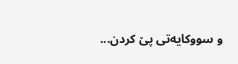و سووکایه‌تی پێ کردن...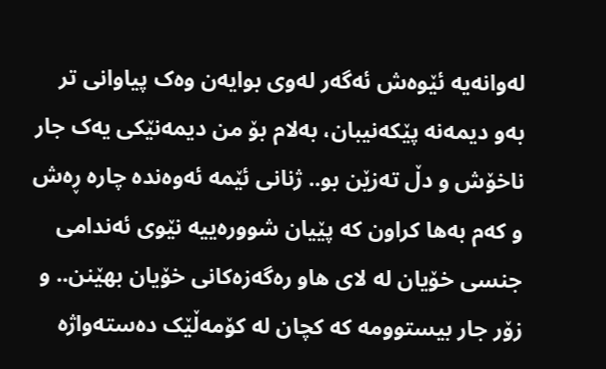له‌وانه‌یه‌ ئێوه‌ش ئه‌گه‌ر له‌وی بوایه‌ن وه‌ک پیاوانی تر به‌و دیمه‌نه‌ پێکه‌نیبان، به‌لام بۆ من دیمه‌نێکی یه‌ک جار ناخۆش و دڵ ته‌زێن بو.. ژنانی ئێمه‌ ئه‌وه‌نده‌ چاره‌ ڕه‌ش و که‌م به‌ها کراون که‌ پێیان شووره‌ییه‌ نێوی ئه‌ندامی جنسی خۆیان له‌ لای هاو ره‌گه‌زه‌کانی خۆیان بهێنن.. و زۆر جار بیستوومه‌ که‌ کچان له‌ کۆمه‌ڵێک ده‌سته‌واژه‌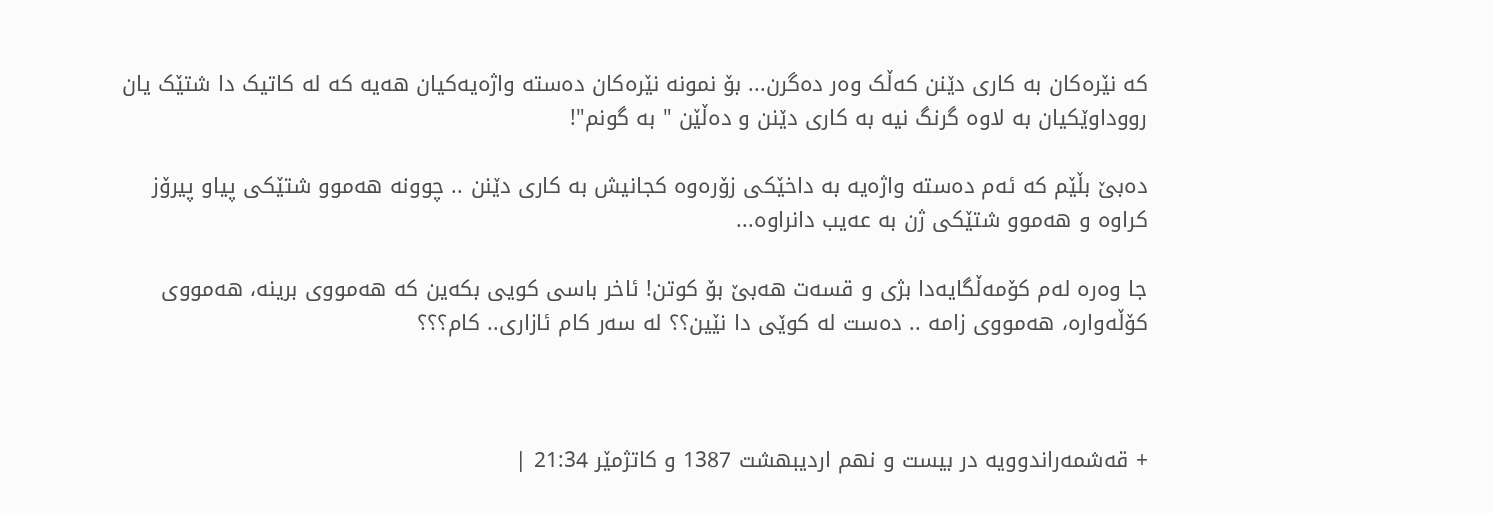که‌ نێره‌کان به‌ کاری دێنن که‌ڵک وه‌ر ده‌گرن... بۆ نمونه‌ نێره‌کان ده‌سته‌ واژه‌یه‌کیان هه‌یه‌ که‌ له‌ کاتیک دا شتێک یان رووداوێکیان به لاوه‌ گرنگ نیه‌ به کاری دێنن و ده‌ڵێن " به گونم"!

ده‌بێ بڵێم که‌ ئه‌م ده‌سته‌ واژه‌یه‌ به داخێکی زۆره‌وه‌ کجانیش به کاری دێنن .. چوونه‌ هه‌موو شتێکی پیاو پیرۆز کراوه‌ و هه‌موو شتێکی ژن به عه‌یب دانراوه‌...

جا وه‌ره‌ له‌م کۆمه‌ڵگایه‌دا بژی و قسه‌ت هه‌بێ بۆ کوتن! ئاخر باسی کویی بکه‌ین که‌ هه‌مووی برینه‌، هه‌مووی کۆڵه‌واره‌، هه‌مووی زامه‌ .. ده‌ست له‌ کوێی دا نێین؟؟ له‌ سه‌ر کام ئازاری.. کام؟؟؟



+ قه‌شمه‌راندوویه‌ در بیست و نهم اردیبهشت 1387 و کاتژمێر 21:34 |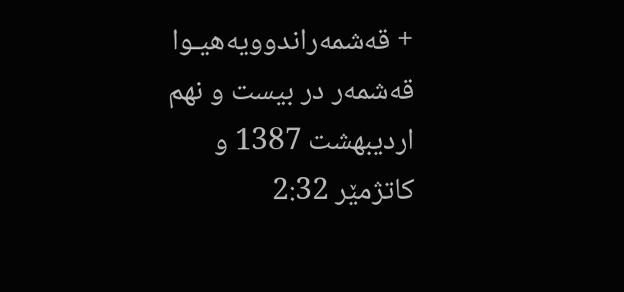+ قه‌شمه‌راندوویه‌هیـوا قه‌شمه‌ر در بیست و نهم اردیبهشت 1387 و کاتژمێر 2:32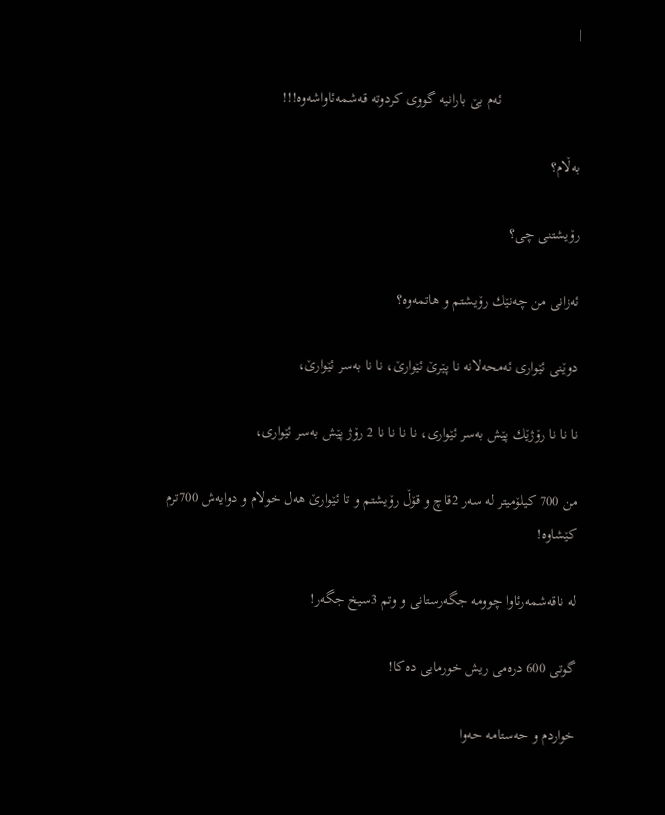|

                     ئه‌م بێ بارانیه‌ گووی كردوته‌ قه‌شمه‌ئاواشه‌وه‌!!!

به‌ڵام؟

رۆیشتنی چی؟

ئه‌زانی من چه‌نێك رۆیشتم و هاتمه‌وه‌؟

دوێنی ئێواری ئه‌محه‌لانه‌ نا پێرێ ئێوارێ، نا نا به‌سر ئێوارێ،

نا نا نا رۆژێك پێش به‌سر ئێواری، نا نا نا نا 2 رۆژ پێش به‌سر ئێواری،

من 700 كیلۆمیتر له‌ سه‌ر 2قاچ و قۆڵ رۆیشتم و تا ئێوارێ هه‌ل خولام و دوایه‌ش 700ترم كێشاوه‌!

له‌ ناقه‌شمه‌رئاوا چوومه‌ جگه‌رستانی و وتم 3سیخ جگه‌ر!

گوتی 600 دره‌می ریش خورمایی ده‌كا!

خواردم و حه‌ستامه‌ حه‌وا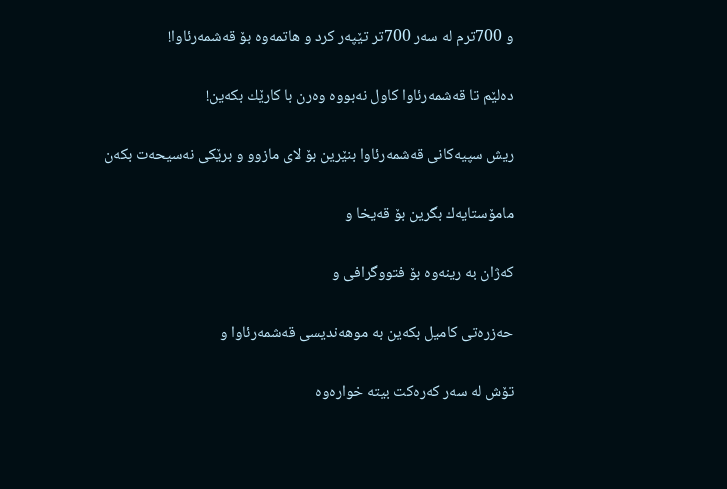و 700ترم له‌ سه‌ر 700تر تێپه‌ر كرد و هاتمه‌وه‌ بۆ قه‌شمه‌رئاوا!

ده‌لێم تا قه‌شمه‌رئاوا كاول نه‌بووه‌ وه‌رن با كارێك بكه‌ین!

ریش سپیه‌كانی قه‌شمه‌رئاوا بنێرین بۆ لای مازوو و برێكی نه‌سیحه‌ت بكه‌ن

مامۆستایه‌ك بگرین بۆ قه‌یخا و

كه‌ژان به رینه‌وه‌ بۆ فتووگرافی و

حه‌زره‌تی كامیل بكه‌ین به‌ موهه‌ندیسی قه‌شمه‌رئاوا و

تۆش له‌ سه‌ر كه‌ره‌كت بیته‌ خواره‌وه‌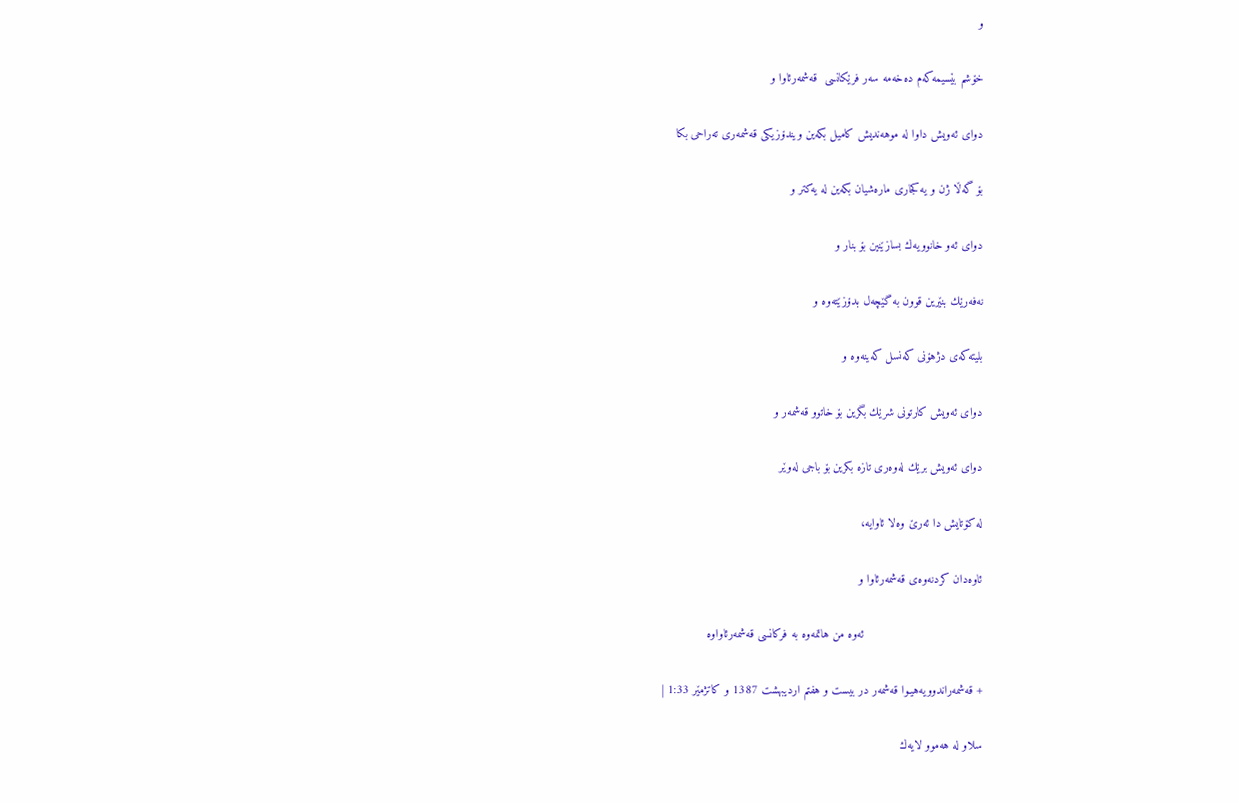و

خۆشم بێسیمه‌كه‌م ده‌خه‌مه‌ سه‌ر فرێكانسی  قه‌شمه‌رئاوا و

دوای ئه‌ویش داوا له‌ موهه‌ندیش كامیل بكه‌ین ویندۆزیكی قه‌شمه‌ری ته‌راحی بكا

بۆ گه‌ڵا ژن و یه‌كجاری ماره‌شیان بكه‌ین له‌ یه‌كتر و

دوای ئه‌و خانوویه‌ك بسازێنین بۆ بنار و

نه‌فه‌رێك بنێرین قوون به‌ گێچه‌ل بدۆزێته‌وه‌ و

بلیته‌كه‌ی دژهۆنی كه‌نسل كه‌ینه‌وه‌ و

دوای ئه‌ویش كارتونی شرێك بگرین بۆ خاتوو قه‌شمه‌ر و

دوای ئه‌ویش برێك له‌وه‌ری تازه‌ بكرین بۆ باجی له‌وێر

له‌ كۆتایش دا ئه‌رێ وه‌لا ئاوایه‌،

ئاوه‌دان كردنه‌وه‌ی قه‌شمه‌رئاوا و

                                  ئه‌وه‌ من هاتمه‌وه‌ به‌ فركانسی قه‌شمه‌رئاواوه‌

+ قه‌شمه‌راندوویه‌هیـوا قه‌شمه‌ر در بیست و هفتم اردیبهشت 1387 و کاتژمێر 1:33 |

سلاو له‌ هه‌موو لایه‌ك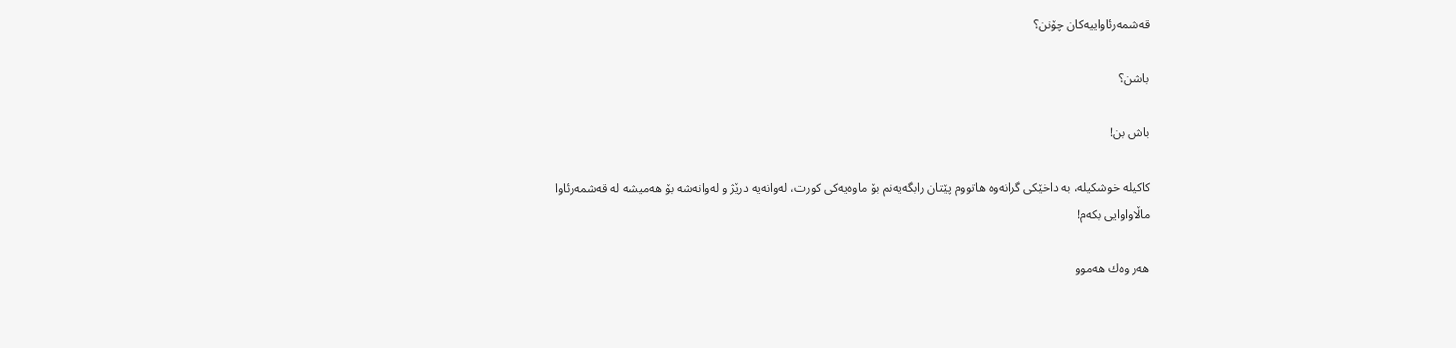قه‌شمه‌رئاواییه‌كان چۆنن؟

باشن؟

باش بن!

كاكیله‌ خوشكیله‌، به‌ داخێكی گرانه‌وه‌ هاتووم پێتان رابگه‌یه‌نم بۆ ماوه‌یه‌كی كورت، له‌وانه‌یه‌ درێژ و له‌وانه‌شه‌ بۆ هه‌میشه‌ له‌ قه‌شمه‌رئاوا ماڵاواوایی بكه‌م!

هه‌ر وه‌ك هه‌موو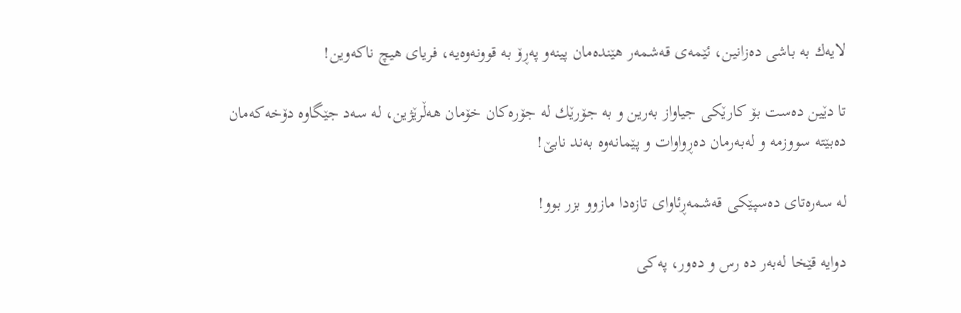لایه‌ك به‌ باشی ده‌زانین، ئێمه‌ی قه‌شمه‌ر هێنده‌مان پینه‌و په‌ڕۆ به‌ قوونه‌وه‌یه‌، فریای هیچ ناكه‌وین!

تا دێین ده‌ست بۆ كارێكی جیاواز به‌رین و به‌ جۆرێك له‌ جۆره‌كان خۆمان هه‌ڵرێژین، له‌ سه‌د جێگاوه‌ دۆخه‌كه‌مان ده‌بێته‌ سووزمه‌ و له‌به‌رمان ده‌ڕواوات و پێمانه‌وه‌ به‌ند نابێ!

له‌ سه‌ره‌تای ده‌سپێكی قه‌شمه‌ڕئاوای تازه‌دا مازوو بزر بوو!

دوایه‌ قێخا له‌به‌ر ده ر‌س و ده‌ور، په‌كی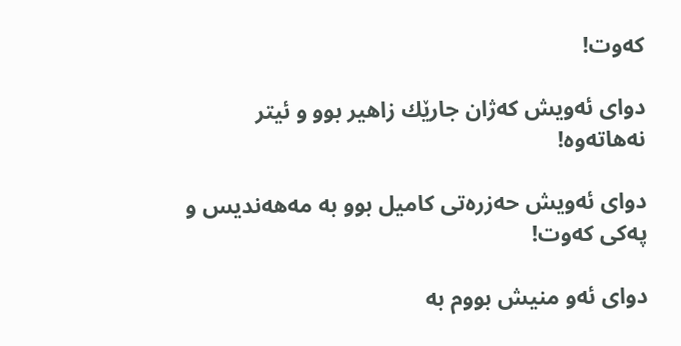كه‌وت!

دوای ئه‌ویش كه‌ژان جارێك زاهیر بوو و ئیتر نه‌هاته‌وه‌!

دوای ئه‌ویش حه‌زره‌تی كامیل بوو به‌ مه‌هه‌ندیس و په‌كی كه‌وت!

دوای ئه‌و منیش بووم به‌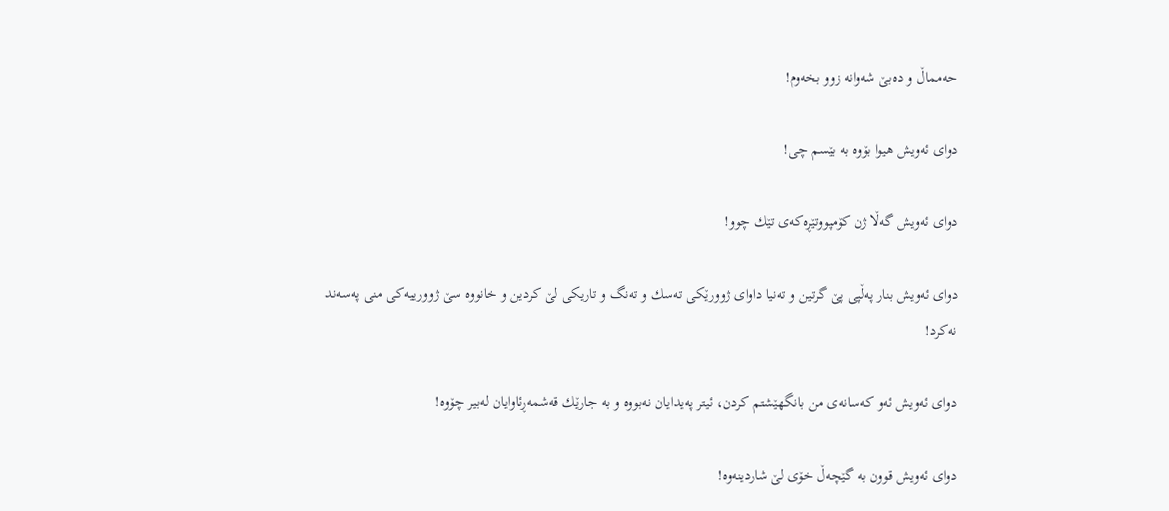حه‌مماڵ و ده‌بێ شه‌وانه‌ زوو بخه‌وم!

دوای ئه‌ویش هیوا بۆوه‌ به‌ بێسم چی!

دوای ئه‌ویش گه‌ڵا ژن كۆمپووتێڕه‌كه‌ی تێك چوو!

دوای ئه‌ویش بنار په‌ڵپی پێ گرتین و ته‌نیا داوای ژوورێكی ته‌سك و ته‌نگ و تاریكی لێ كردین و خانووه‌ سێ ژوورییه‌كی منی په‌سه‌ند نه‌كرد!

دوای ئه‌ویش ئه‌و كه‌سانه‌ی من بانگهێشتم كردن، ئیتر په‌یدایان نه‌بووه‌ و به‌ جارێك قه‌شمه‌ڕئاوایان له‌بیر چۆوه‌!

دوای ئه‌ویش قوون به‌ گێچه‌ڵ خۆی لێ شاردینه‌وه‌!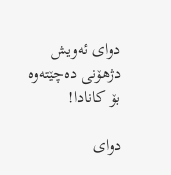دوای ئه‌ویش دژهۆنی ده‌چێته‌وه‌ بۆ كانادا!

دوای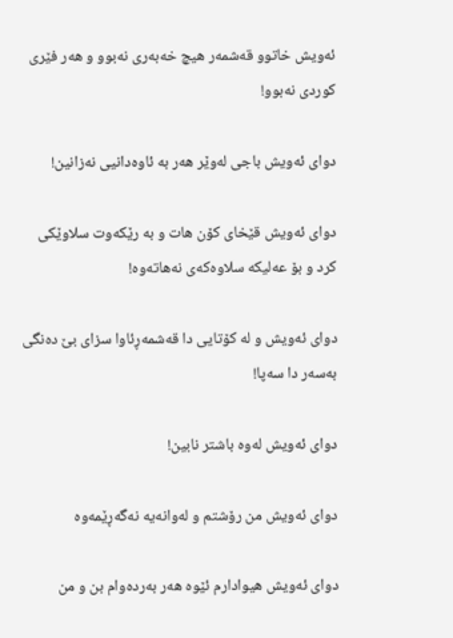ئه‌ویش خاتوو قه‌شمه‌ر هیچ خه‌به‌ری نه‌بوو و هه‌ر فێری كوردی نه‌بوو!

دوای ئه‌ویش باجی له‌وێر هه‌ر به‌ ئاوه‌دانیى نه‌زانین!

دوای ئه‌ویش قێخای كۆن هات و به‌ رێكه‌وت سلاوێكی كرد و بۆ عه‌لیكه‌ سلاوه‌كه‌ی نه‌هاته‌وه‌!

دوای ئه‌ویش و له‌ كۆتایی دا قه‌شمه‌ڕئاوا سزای بێ ده‌نگی به‌سه‌ر دا سه‌پا!

دوای ئه‌ویش له‌وه‌ باشتر نابین!

دوای ئه‌ویش من رۆشتم و له‌وانه‌یه‌ نه‌گه‌ڕێمه‌وه‌

دوای ئه‌ویش هیوادارم ئێوه‌ هه‌ر به‌رده‌وام بن و من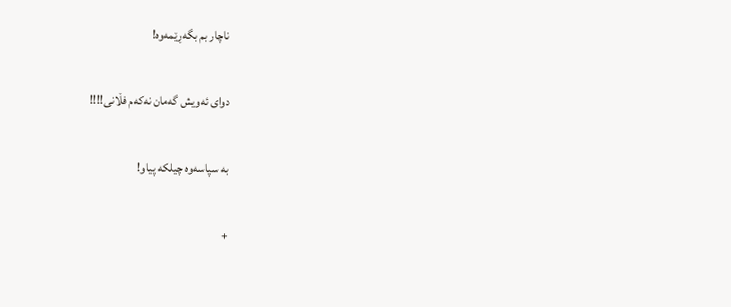ناچار بم بگه‌ڕێمه‌وه‌!

دوای ئه‌ویش گه‌مان نه‌كه‌م فڵانی!!!!

به‌ سپاسه‌وه‌ چیلكه‌ پیاو!

+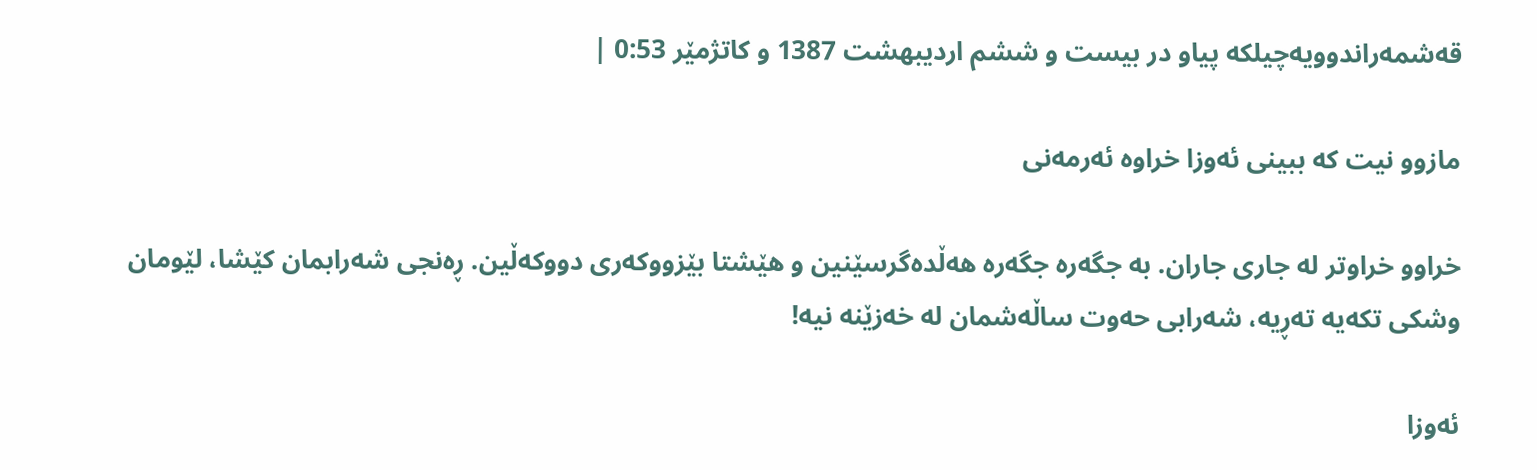قه‌شمه‌راندوویه‌چیلكه‌ پیاو در بیست و ششم اردیبهشت 1387 و کاتژمێر 0:53 |

مازوو نیت که‌ ببینی ئه‌وزا خراوه‌ ئه‌رمه‌نی

خراوو خراوتر له‌ جاری جاران. به‌ جگه‌ره‌ جگه‌ره‌ هه‌ڵده‌گرسێنین و هێشتا بێزووکه‌ری دووکه‌ڵین. ڕه‌نجی شه‌رابمان کێشا، لێومان وشکی تکه‌یه‌ ته‌ڕیه‌، شه‌رابی حه‌وت ساڵه‌شمان له‌ خه‌زێنه‌ نیه‌!

ئه‌وزا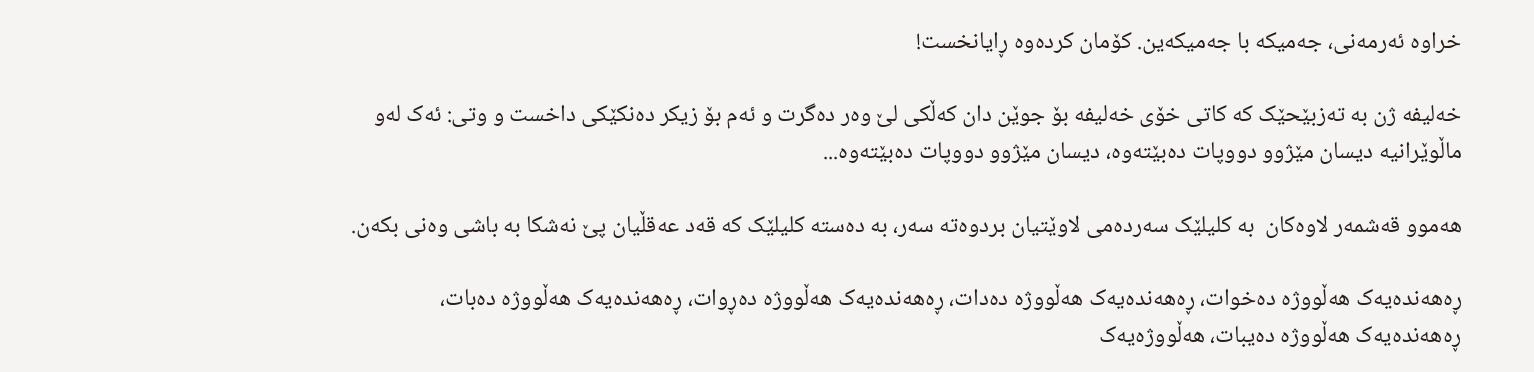خراوه‌ ئه‌رمه‌نی، جه‌میکه‌ با جه‌میکه‌ین. کۆمان کرده‌وه‌ ڕایانخست!

خه‌لیفه‌ ژن به‌ ته‌زبێحێک که‌ کاتی خۆی خه‌لیفه‌ بۆ جوێن دان که‌ڵکی لێ وه‌ر ده‌گرت و ئه‌م بۆ زیکر ده‌نکێکی داخست و وتی: ئه‌ک له‌و ماڵوێرانیه‌ دیسان مێژوو دووپات ده‌بێته‌وه‌، دیسان مێژوو دووپات ده‌بێته‌وه‌...

هه‌موو قه‌شمه‌ر لاوه‌کان  به‌ کلیلێک سه‌رده‌می لاوێتیان بردوه‌ته‌ سه‌ر، به‌ ده‌سته‌ کلیلێک که‌ قه‌د عه‌قڵیان پێ نه‌شکا به‌ باشی وه‌نی بکه‌ن.

ڕه‌هه‌نده‌یه‌ک هه‌ڵووژه‌ ده‌خوات، ڕه‌هه‌نده‌یه‌ک هه‌ڵووژه ده‌دات، ڕه‌هه‌نده‌یه‌ک هه‌ڵووژه‌ ده‌ڕوات، ڕه‌هه‌نده‌یه‌ک هه‌ڵووژه‌ ده‌بات، ڕه‌هه‌نده‌یه‌ک هه‌ڵووژه‌ ده‌یبات، هه‌ڵووژه‌یه‌ک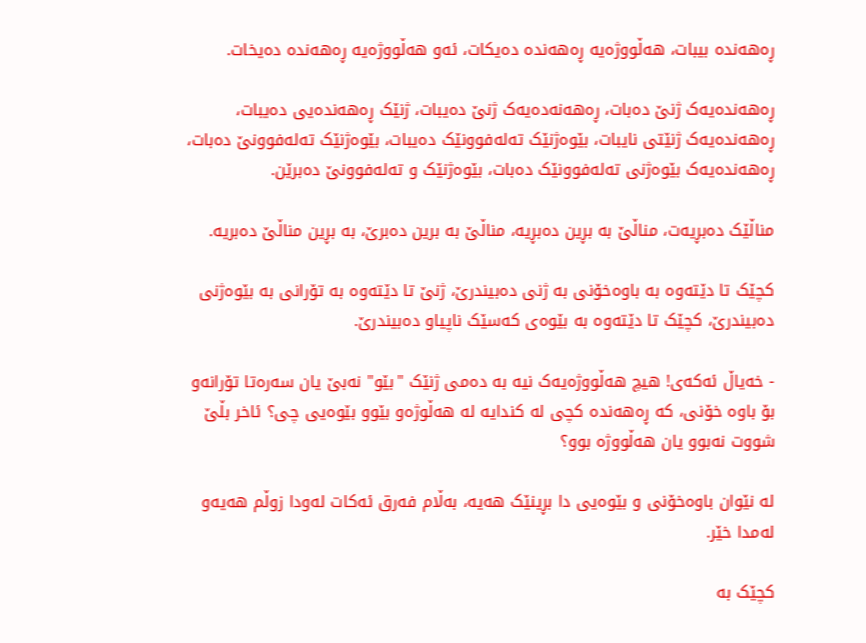ڕه‌هه‌نده‌ بیبات، هه‌ڵووژه‌یه‌ ڕه‌هه‌نده‌ ده‌یکات، ئه‌و هه‌ڵووژه‌یه‌ ڕه‌هه‌نده‌ ده‌یخات.

ڕه‌هه‌نده‌یه‌ک ژنێ ده‌بات، ڕه‌هه‌نه‌ده‌یه‌ک ژنێ ده‌یبات، ژنێک ڕه‌هه‌نده‌یی ده‌یبات، ڕه‌هه‌نده‌یه‌ک ژنێتی نایبات، بێوه‌ژنێک ته‌له‌فوونێک ده‌یبات، بێوه‌ژنێک ته‌له‌فوونێ ده‌بات، ڕه‌هه‌نده‌یه‌ک بێوه‌ژنی ته‌له‌فوونێک ده‌بات، بێوه‌ژنێک و ته‌له‌فوونێ ده‌برێن.

مناڵێک ده‌بڕیه‌ت، مناڵێ به‌ بڕین ده‌بڕیه‌، مناڵێ به‌ برین ده‌برێ، به‌ بڕین مناڵێ ده‌بریه‌.

کچێک تا دێته‌وه‌ به‌ باوه‌خۆنی به‌ ژنی ده‌بیندرێ، ژنێ تا دێته‌وه‌ به‌ تۆرانی به‌ بێوه‌ژنی ده‌بیندرێ، کچێک تا دێته‌وه‌ به‌ بێوه‌ی که‌سێک ناپیاو ده‌بیندرێ.

- خه‌یاڵ ئه‌که‌ی! هیچ هه‌ڵووژه‌یه‌ک نیه‌ به‌ ده‌می ژنێک "بێو" نه‌بێ یان سه‌ره‌تا تۆرانه‌و بۆ باوه‌ خۆنی، که‌ ڕه‌هه‌نده‌ کچی له‌ کندایه‌ له‌ هه‌ڵوژه‌و بێوو بێوه‌یی چی؟ ئاخر بڵێ شووت نه‌بوو یان هه‌ڵووژه‌ بوو؟

له‌ نێوان باوه‌خۆنی و بێوه‌یی دا بڕینێک هه‌یه‌، به‌ڵام فه‌رق ئه‌کات له‌ودا زوڵم هه‌یه‌و له‌مدا خێر.

کچێک به‌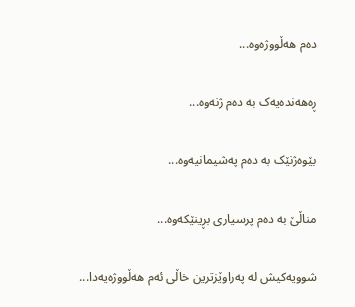ده‌م هه‌ڵووژه‌وه‌...

ڕه‌هه‌نده‌یه‌ک به‌ ده‌م ژنه‌وه‌...

بێوه‌ژنێک به‌ ده‌م په‌شیمانیه‌وه‌...

مناڵێ به‌ ده‌م پرسیاری بڕینێکه‌وه‌...

شوویه‌کیش له‌ په‌راوێزترین خاڵی ئه‌م هه‌ڵووژه‌یه‌دا...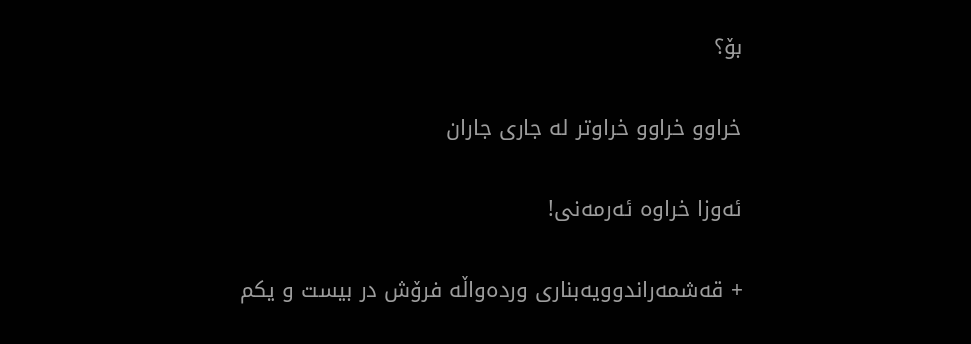بۆ؟

خراوو خراوو خراوتر له‌ جاری جاران

ئه‌وزا خراوه‌ ئه‌رمه‌نی!

+ قه‌شمه‌راندوویه‌بناری ورده‌واڵه‌ فرۆش در بیست و یکم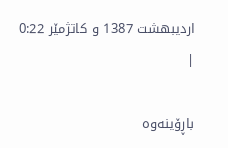اردیبهشت 1387 و کاتژمێر 0:22 |

باڕۆینه‌وه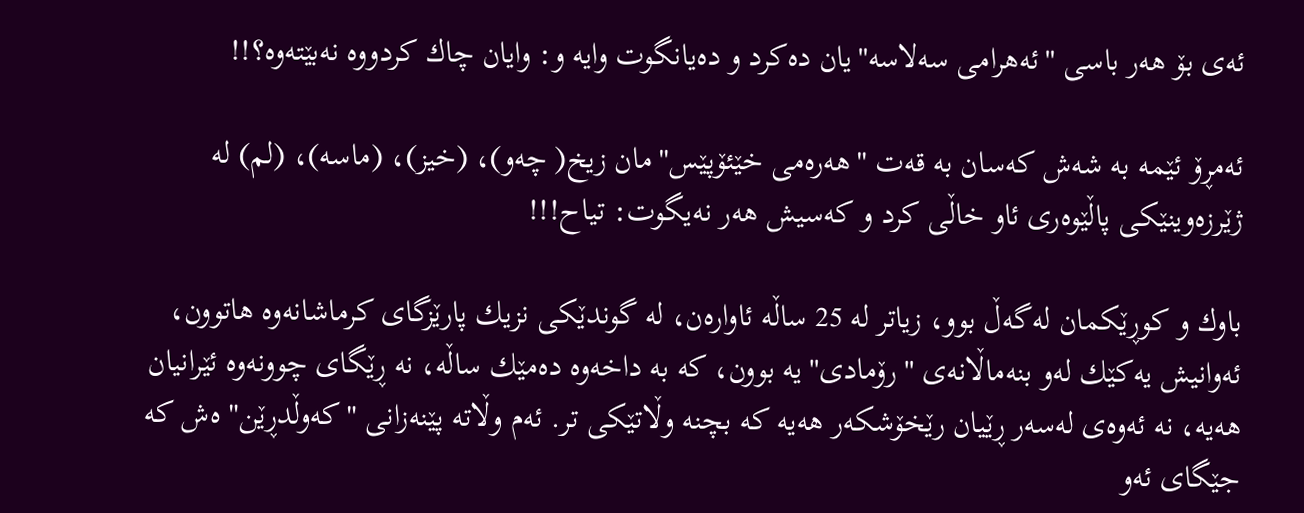ئه‌ی بۆ هه‌ر باسی "ئه‌هرامی سه‌لاسه‌"یان ده‌كرد و ده‌یانگوت وایه‌ و: وایان چاك كردووه‌ نه‌بێته‌وه‌؟!!

ئه‌مڕۆ ئێمه‌ به‌ شه‌ش كه‌سان به‌ قه‌ت "هه‌ره‌می خێئۆپێس"مان زیخ( چه‌و)، (خیز)، (ماسه‌)، (لم) له‌ ژێرزه‌وینێكی پاڵێوه‌ری ئاو خاڵی كرد و كه‌سیش هه‌ر نه‌یگوت: تیاح!!!

باوك و كوڕێكمان له‌گه‌ڵ بوو، زیاتر له‌ 25 ساڵه‌ ئاواره‌ن، له‌ گوندێكی نزیك پارێزگای كرماشانه‌وه‌ هاتوون، ئه‌وانیش یه‌كێك له‌و بنه‌ماڵانه‌ی "رۆمادی"یه‌ بوون، كه‌ به‌ داخه‌وه‌ ده‌مێك ساڵه‌، نه‌ ڕێگای چوونه‌وه‌ ئێرانیان هه‌یه‌، نه‌ ئه‌وه‌ی له‌سه‌ر ڕێیان رێخۆشكه‌ر هه‌یه‌ كه‌ بچنه‌ وڵاتێكی تر. ئه‌م وڵاته‌ پێنه‌زانی "كه‌وڵدڕێن"ه‌ش كه‌ جێگای ئه‌و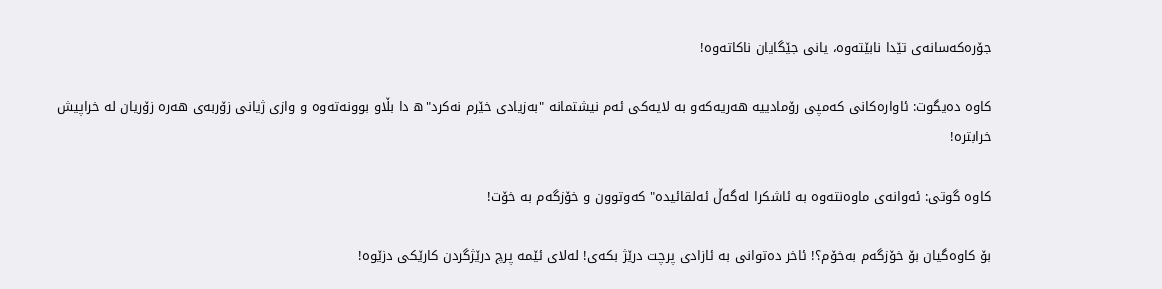جۆره‌كه‌سانه‌ی تێدا نابێته‌وه‌، یانی جێگایان ناكاته‌وه‌!

كاوه‌ ده‌یگوت: ئاواره‌كانی كه‌مپی رۆمادییه‌ هه‌ریه‌كه‌و به‌ لایه‌كی ئه‌م نیشتمانه‌ "به‌زیادی خێرم نه‌كرد"ه‌ دا بڵاو بوونه‌ته‌وه‌ و وازی ژیانی زۆربه‌ی هه‌ره‌ زۆریان له‌ خراپیش خرابتره‌!

كاوه‌ گوتی: ئه‌وانه‌ی ماوه‌نته‌وه‌ به‌ ئاشكرا له‌گه‌ڵ ئه‌لقائیده‌" كه‌وتوون و خۆزگه‌م به‌ خۆت!

بۆ كاوه‌گیان بۆ خۆزگه‌م به‌خۆم؟! ئاخر ده‌توانی به‌ ئازادی پرچت درێژ بكه‌ی! له‌لای ئێمه‌ پرچ درێژگردن كارێكی دزێوه‌!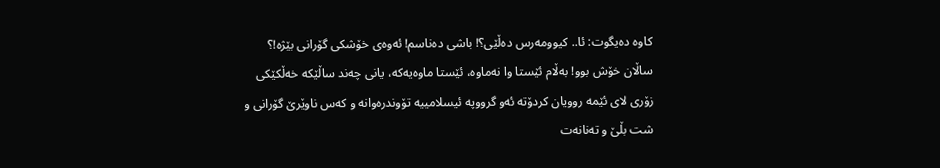كاوه‌ ده‌یگوت: ئا.. كیوومه‌رس ده‌ڵێی؟! باشی ده‌ناسم! ئه‌وه‌ی خۆشكی گۆرانی بێژه‌!؟ ساڵان خۆش بوو! به‌ڵام ئێستا وا نه‌ماوه‌، ئێستا ماوه‌یه‌كه‌، یانی چه‌ند ساڵێكه‌ خه‌ڵكێكی زۆری لای ئێمه‌ روویان كردۆته‌ ئه‌و گرووپه‌ ئیسلامییه‌ تۆوندره‌وانه‌ و كه‌س ناوێرێ گۆرانی و شت بڵێ و ته‌نانه‌ت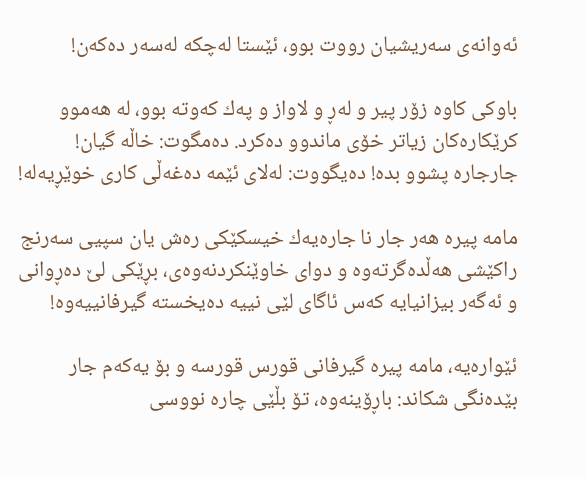ئه‌وانه‌ی سه‌ریشیان رووت بوو، ئێستا له‌چكه‌ له‌سه‌ر ده‌كه‌ن!

باوكی كاوه‌ زۆر پیر و له‌ڕ و لاواز و په‌ك كه‌وته‌ بوو، له‌ هه‌موو كرێكاره‌كان زیاتر خۆی ماندوو ده‌كرد. ده‌مگوت: خاڵه‌ گیان! جارجاره‌ پشوو بده‌! ده‌یگووت: له‌لای ئێمه‌ ده‌غه‌ڵی كاری خوێڕیه‌له‌!

مامه‌ پیره‌ هه‌ر جار نا جاره‌یه‌ك خیسكێكی ره‌ش یان سپیی سه‌رنج راكێشی هه‌ڵده‌گرته‌وه‌ و دوای خاوێنكردنه‌وه‌ی، بڕێكی لێ ده‌ڕوانی و ئه‌گه‌ر بیزانیایه‌ كه‌س ئاگای لێی نییه‌ ده‌یخسته‌ گیرفانییه‌وه‌!

ئێواره‌یه‌، مامه‌ پیره‌ گیرفانی قورس قورسه‌ و بۆ یه‌كه‌م جار بێده‌نگی شكاند: باڕۆینه‌وه‌، تۆ بڵێی چاره‌ نووسی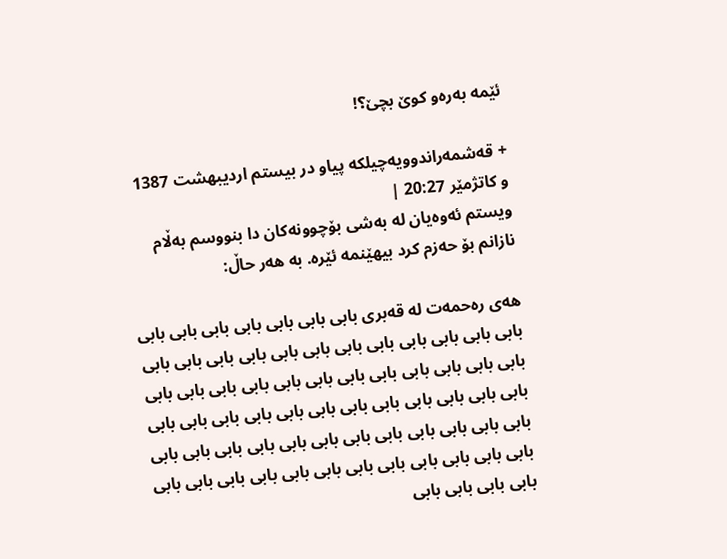ئێمه‌ به‌ره‌و كوێ بچێ؟!

+ قه‌شمه‌راندوویه‌چیلكه‌ پیاو در بیستم اردیبهشت 1387 و کاتژمێر 20:27 |
ویستم ئه‌وه‌یان له‌ به‌شی بۆچوونه‌كان دا بنووسم به‌ڵام نازانم بۆ حه‌زم كرد بیهێنمه‌ ئێره‌. به‌ هه‌ر حاڵ:

هه‌ی ره‌حمه‌ت له‌ قه‌بری بابی بابی بابی بابی بابی بابی بابی بابی بابی بابی بابی بابی بابی بابی بابی بابی بابی بابی بابی بابی بابی بابی بابی بابی بابی بابی بابی بابی بابی بابی بابی بابی بابی بابی بابی بابی بابی بابی بابی بابی بابی بابی بابی بابی بابی بابی بابی بابی بابی بابی بابی بابی بابی بابی بابی بابی بابی بابی بابی بابی بابی بابی بابی بابی بابی بابی بابی بابی بابی بابی بابی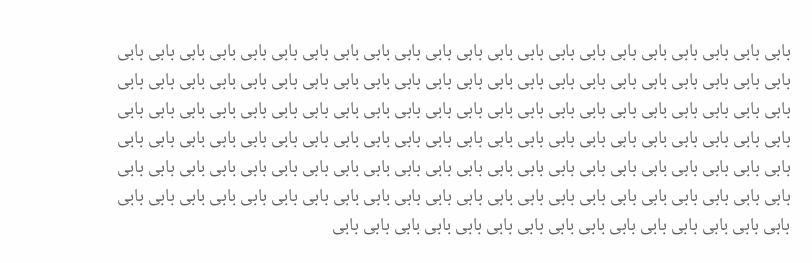بابی بابی بابی بابی بابی بابی بابی بابی بابی بابی بابی بابی بابی بابی بابی بابی بابی بابی بابی بابی بابی بابی بابی بابی بابی بابی بابی بابی بابی بابی بابی بابی بابی بابی بابی بابی بابی بابی بابی بابی بابی بابی بابی بابی بابی بابی بابی بابی بابی بابی بابی بابی بابی بابی بابی بابی بابی بابی بابی بابی بابی بابی بابی بابی بابی بابی بابی بابی بابی بابی بابی بابی بابی بابی بابی بابی بابی بابی بابی بابی بابی بابی بابی بابی بابی بابی بابی بابی بابی بابی بابی بابی بابی بابی بابی بابی بابی بابی بابی بابی بابی بابی بابی بابی بابی بابی بابی بابی بابی بابی بابی بابی بابی بابی بابی بابی بابی بابی بابی بابی بابی بابی بابی بابی بابی بابی بابی بابی بابی بابی بابی بابی بابی بابی بابی بابی بابی بابی بابی بابی بابی بابی بابی بابی بابی بابی بابی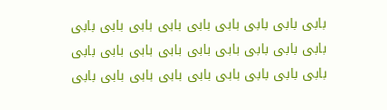بابی بابی بابی بابی بابی بابی بابی بابی بابی بابی بابی بابی بابی بابی بابی بابی بابی بابی بابی بابی بابی بابی بابی بابی بابی بابی بابی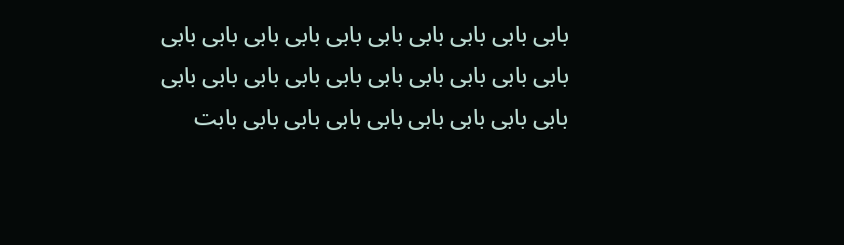بابی بابی بابی بابی بابی بابی بابی بابی بابی بابی بابی بابی بابی بابی بابی بابی بابی بابی بابی بابی بابی بابی بابی بابی بابی بابی بابی بابی بابت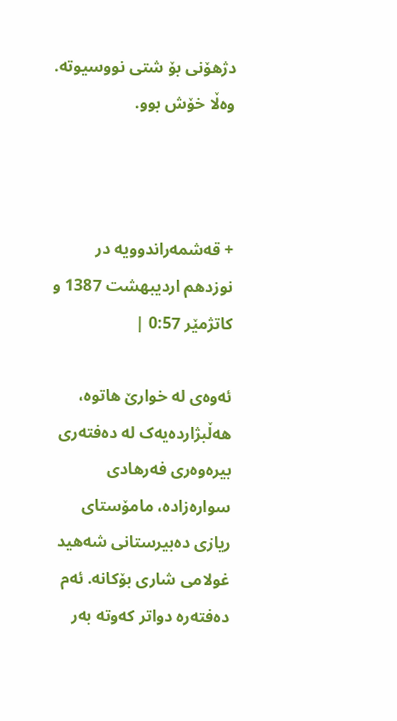دژهۆنی بۆ شتی نووسیوته‌. وه‌ڵا خۆش بوو.



+ قه‌شمه‌راندوویه‌ در نوزدهم اردیبهشت 1387 و کاتژمێر 0:57 |

ئه‌وه‌ی له خوارێ هاتوه، هه‌ڵبژارده‌یه‌ک له ده‌فته‌ری بیره‌وه‌ری فه‌رهادی سواره‌زاده، مامۆستا‌‌ی ریازی ده‌بیرستانی شه‌هید غولامی شاری بۆکانه‌. ئه‌م ده‌فته‌ره دواتر که‌وته به‌ر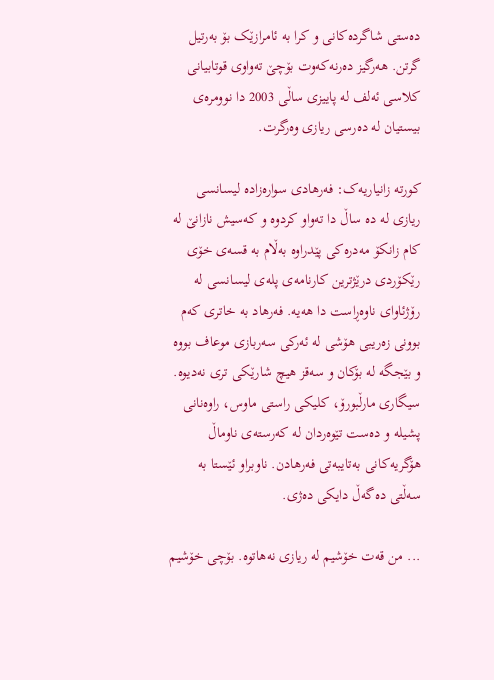ده‌ستی شاگرده‌کانی و کرا به ئامرازێک بۆ به‌رتیل گرتن. هه‌رگیز ده‌رنه‌که‌وت بۆچێ ته‌واوی قوتابیانی کلاسی ئه‌لف له پاییزی ساڵی 2003 دا نوومره‌ی بیستیان له ده‌رسی ریازی وه‌رگرت.

کورته زانیاریه‌ک: فه‌رهادی سواره‌زاده لیسانسی ریازی له ده ساڵ دا ته‌واو کردوه و که‌سیش نازانێ له‌ کام زانکۆ مه‌دره‌کی پێدراوه به‌ڵام به قسه‌ی خۆی رێکۆردی درێژترین کارنامه‌ی پله‌ی لیسانسی له رۆژئاوای ناوه‌ڕاست دا هه‌یه. فه‌رهاد به خاتری که‌م بوونی زه‌ریبی هۆشی له ئه‌رکی سه‌ربازی موعاف بووه و بێجگه له بۆکان و سه‌قز هیچ شارێکی تری نه‌دیوه. سیگاری مارڵبورۆ، کلیکی راستی ماوس، راوه‌نانی پشیله و ده‌ست تێوه‌ردان له که‌رسته‌ی ناوماڵ هۆگریه‌کانی به‌تایبه‌تی فه‌رهادن. ناوبراو ئێستا به‌ سه‌ڵتی ده‌‌گه‌ڵ دایکی ده‌ژی.

... من قه‌ت خۆشیم له ریازی نه‌هاتوه. بۆچی خۆشیم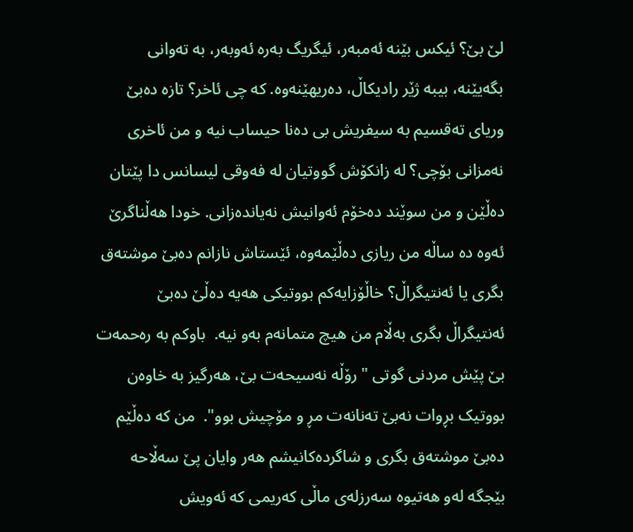لێ بێ؟ ئیکس بێنه ئه‌مبه‌ر، ئیگریگ به‌ره ئه‌وبه‌ر، به‌ ته‌وانی بگه‌یێنه، بیبه ژێر رادیکاڵ، ده‌ریهێنه‌وه. که‌ چی ئاخر؟ تازه ده‌بێ وریای ته‌قسیم به‌ سیفریش بی ده‌نا حیساب نیه و من ئاخری نه‌مزانی بۆچی؟ له زانکۆش گووتیان له فه‌وقی لیسانس دا پێتان ده‌ڵێن و من سوێند ده‌خۆم ئه‌وانیش نه‌یانده‌زانی. خودا هه‌ڵناگرێ ئه‌وه‌ ده ‌ساڵه من ریازی ده‌ڵێمه‌وه، ئێستاش نازانم ده‌بێ موشته‌ق بگری یا ئه‌نتیگراڵ؟ خاڵۆزایه‌کم بووتیکی هه‌یه ده‌ڵێ ده‌بێ ئه‌نتیگراڵ بگری به‌ڵام من هیچ متمانه‌م به‌و نیه.  باوکم به ره‌حمه‌ت بێ پێش مردنی گوتی " رۆڵه نه‌سیحه‌ت بێ، هه‌رگیز به خاوه‌ن بووتیک بڕوات نه‌بێ ته‌نانه‌ت مڕ و مۆچیش ‌بوو".  من که ده‌ڵێم ده‌بێ موشته‌ق بگری و شاگرده‌کانیشم هه‌ر وایان پێ سه‌ڵاحه بێجگه له‌و هه‌تیوه سه‌رزله‌ی ماڵی که‌ریمی که ئه‌ویش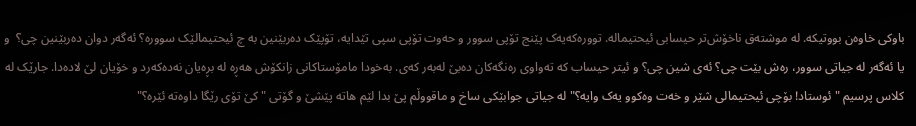باوکی خاوه‌ن بووتیکه. له‌ موشته‌ق ناخۆش‌تر حیسابی ئیحتیماله. تووره‌که‌یه‌ک پێنج تۆپی سوور و حه‌وت تۆپی سپی تێدایه، تۆپێک ده‌ربێنین به چ ئیحتیمالێک سووره؟ ئه‌گه‌ر دوان ده‌ربێنین چی؟  و یا ئه‌گه‌ر له جیاتی سوور، ره‌ش بێت چی؟ ئه‌ی شین چی؟ و ئیتر حیساب که‌ ته‌واوی ره‌نگه‌کان ده‌بێ له‌به‌ر که‌ی. به‌خودا مامۆستاکانی زانکۆش هه‌ڕه له بڕه‌یا‌ن نه‌ده‌که‌رد و خۆیان لێ لاده‌دا. جارێک له کلاس پرسیم "ئوستاد! بۆچی ئیحتیمالی شێر و خه‌ت وه‌کوو یه‌ک وایه؟" له جیاتی جوابێکی ساخ و ماقووڵم پێ بدا لێم هاته پێشێ و گۆتی " کێ تۆی رێگا داوه‌ته ئێره؟"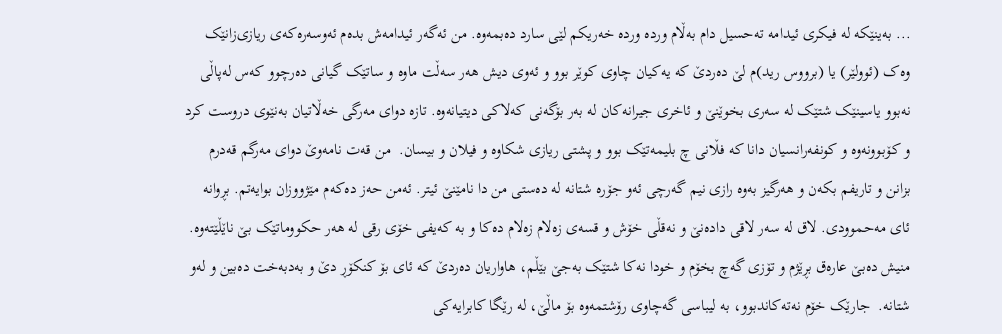... به‌ینێکه له فیکری ئیدامه ته‌حسیل دام به‌ڵام ورده ورده خه‌ریکم لێی سارد ده‌بمه‌وه. من ئه‌گه‌ر ئیدامه‌‌ش بده‌م ئه‌وسه‌ره‌که‌ی ریازی‌زانێک وه‌ک (ئوولێر) یا (برووس رید)م لێ ده‌ردێ که یه‌کیان چاوی کوێر بوو و ئه‌وی دیش هه‌ر سه‌ڵت ماوه و ساتێک گیانی ده‌رچوو که‌س له‌پاڵی نه‌بوو‌ یاسینێک شتێک له سه‌ری بخوێنێ و ئاخری جیرانه‌کان له به‌ر بۆگه‌نی که‌لاکی دیتیانه‌وه. تازه دوای مه‌رگی خه‌ڵاتیان به‌نێوی دروست کرد و کۆبوونه‌وه و کونفه‌رانسیان دانا که فڵانی چ بلیمه‌تێک بوو و پشتی ریازی شکاوه و فیلان و بیسان.  من قه‌ت نامه‌وێ دوای مه‌رگم قه‌درم بزانن و تاریفم بکه‌ن و هه‌رگیز به‌وه رازی نیم گه‌رچی ئه‌و جۆره شتانه له ده‌ستی من دا نامێنێ ئیتر. ئه‌من حه‌ز ده‌که‌م مێژووزان بوایه‌تم. بڕوانه ئای مه‌حموودی. لاق له سه‌ر لاقی داده‌نێ و نه‌قڵی خۆش و قسه‌ی زه‌لام زه‌لام ده‌کا و به که‌یفی خۆی رقی له هه‌ر حکووما‌تێک بێ ناێڵێته‌وه. منیش ده‌بێ عاره‌ق بڕێژم و تۆزی گه‌چ بخۆم و خودا نه‌کا شتێک به‌جێ بێڵم، هاواریان ده‌ردێ که ئای بۆ کنکۆڕ دێ و به‌دبه‌خت ده‌بین و له‌و شتانه.  جارێک خۆم نه‌ته‌کاندبوو، به لیباسی گه‌چاوی رۆشتمه‌وه بۆ ماڵێ، له رێگا کابرایه‌کی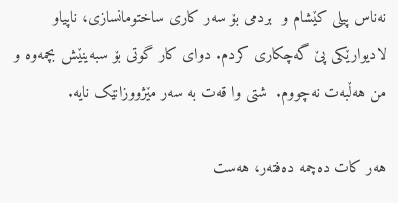نه‌ناس پیلی کێشام و  بردمی بۆ سه‌ر کاری ساختومانسازی، ناپیاو لادیوارێکی پێ گه‌چکاری کردم. دوای کار گوتی بۆ سبه‌ینێش بچمه‌وه و من هه‌ڵبه‌ت نه‌چووم.  شتی وا قه‌ت به‌ سه‌ر مێژووزانێک نایه.

هه‌ر کات ده‌چمه ده‌فته‌ر، هه‌ست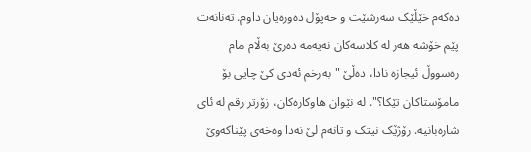ده‌که‌م خێڵێک سه‌رشێت و حه‌پۆل ده‌وره‌یان داوم. ته‌نانه‌ت پێم خۆشه هه‌ر له‌ کلاسه‌کان نه‌یه‌مه ده‌رێ به‌ڵام مام ره‌سووڵ ئیجازه نادا، ده‌ڵێ "به‌رخم ئه‌دی کێ چایی بۆ مامۆستاکان تێکا؟". له نێوان هاوکاره‌کان، زۆرتر رقم له ئای شاره‌بانیه. رۆژێک نیتک و تانه‌م لێ نه‌دا وه‌خه‌ی پێناکه‌وێ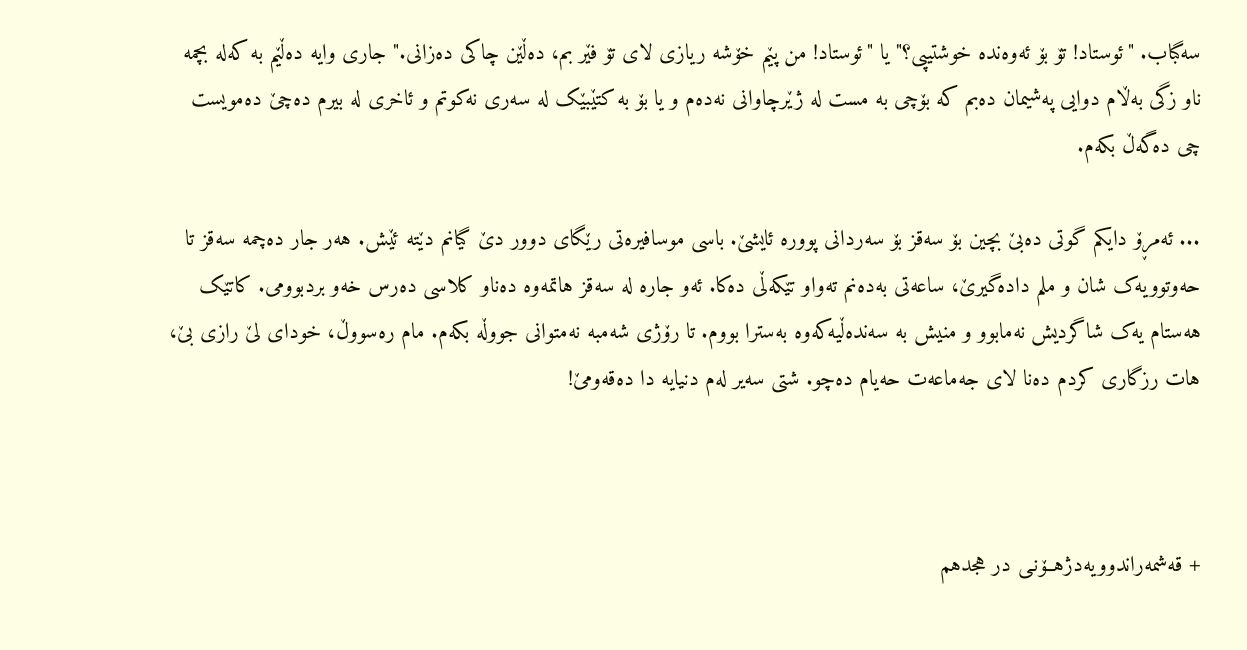سه‌گباب. "ئوستاد! تۆ بۆ ئه‌وه‌نده خوشتیپی؟" یا "ئوستاد! من پێم خۆشه ریازی لای تۆ فێر بم، ده‌ڵێن چاکی ده‌زانی." جاری وایه ده‌ڵێم به که‌له بچمه ناو زگی به‌ڵام دوایی په‌شیمان ده‌بم که بۆچی به مست له ژێرچاوانی نه‌ده‌م و یا بۆ به کتێبێک له سه‌ری نه‌کوتم و ئاخری له بیرم ده‌چێ ده‌مویست چی ده‌گه‌ڵ بکه‌م.

... ئه‌مڕۆ دایکم گوتی ده‌بێ بچین بۆ سه‌قز بۆ سه‌ردانی پووره ئایشێ. باسی موسافیره‌تی رێگای دوور دێ گیانم دێته ئێش. هه‌ر جار ده‌چمه سه‌قز تا حه‌وتوویه‌ک شان و ملم داده‌گیرێ، ساعه‌تی به‌ده‌نم ته‌واو تێکه‌ڵی ده‌کا. ئه‌و جاره له سه‌قز هاتمه‌وه ده‌ناو کلاسی ده‌رس خه‌و بردبوومی. کاتێک هه‌ستام یه‌ک شاگردیش نه‌ما‌بوو و منیش به سه‌نده‌ڵیه‌که‌وه به‌سترا بووم. تا رۆژی شه‌مبه نه‌متوانی جووڵه بکه‌م. مام ره‌سووڵ، خودای لێ رازی بێ، هات رزگاری کردم ده‌نا لای جه‌ماعه‌ت حه‌یام ده‌چو. شتی سه‌یر له‌م دنیایه دا ده‌قه‌ومێ!



+ قه‌شمه‌راندوویه‌دژهــۆنـی در هجدهم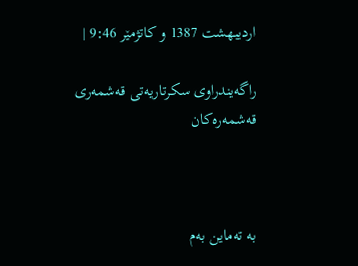اردیبهشت 1387 و کاتژمێر 9:46 |

راگه‌یندراو‌ی سکرتاریه‌تی قه‌شمه‌ری قه‌شمه‌ره‌کان



به‌ ته‌ماین به‌م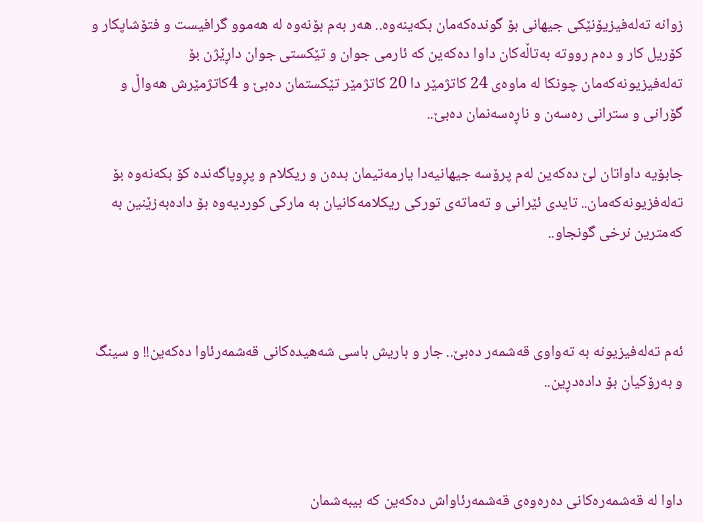زوانه‌ ته‌له‌فیزیۆنێکی جیهانی بۆ گونده‌که‌مان بکه‌ینه‌وه‌.. هه‌ر به‌م بۆنه‌وه‌ له‌ هه‌موو گرافیست و فتۆشاپکار و کۆریل کار و ده‌م رووته‌ به‌تاڵه‌کان داوا ده‌که‌ین که‌ ئارمی جوان و تێکستی جوان داڕێژن بۆ ته‌له‌فیزیونه‌که‌مان چونکا له‌ ماوه‌ی 24 کاتژمێر دا 20 کاتژمێر تێکستمان ده‌بێ و 4کاتژمێرش هه‌واڵ و گۆرانی و سترانی ره‌سه‌ن و ناڕه‌سه‌نمان ده‌بێ..

جابۆیه‌ داواتان لێ ده‌که‌ین له‌م پرۆسه‌ جیهانیه‌دا یارمه‌تیمان بده‌ن و ریکلام و پڕوپاگه‌نده‌ کۆ بکه‌نه‌وه‌‌ بۆ ته‌له‌فزیونه‌که‌مان.. تایدی ئێرانی و ته‌ماته‌ی تورکی ریکلامه‌کانیان به مارکی کوردیه‌وه‌ بۆ داده‌به‌زێنین به‌ که‌مترین نرخی گونجاو..



ئه‌م ته‌له‌فیزیونه‌ به ته‌واوی قه‌شمه‌ر ده‌بێ.. جار و باریش باسی شه‌هیده‌کانی قه‌شمه‌رئاوا ده‌که‌ین!! و سینگ و به‌رۆکیان بۆ داده‌دڕین..



داوا له‌ قه‌شمه‌ره‌کانی ده‌ره‌وه‌ی قه‌شمه‌رئاواش ده‌که‌ین که‌ بیبه‌شمان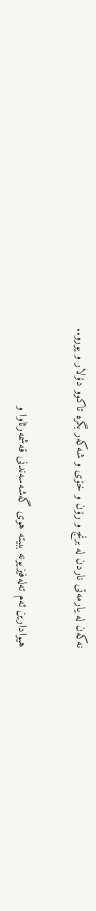نه‌که‌ن له‌ یارمه‌تی ناردن له‌ برنج و رۆن و خۆی و شه‌که‌ر بگره‌ تاکوو دۆلار و یورو..

هیوادارین ئه‌م ته‌له‌فیزیونه‌ ببیته‌ هوی گه‌شه‌سه‌ندنی قه‌شمه‌رئاوا و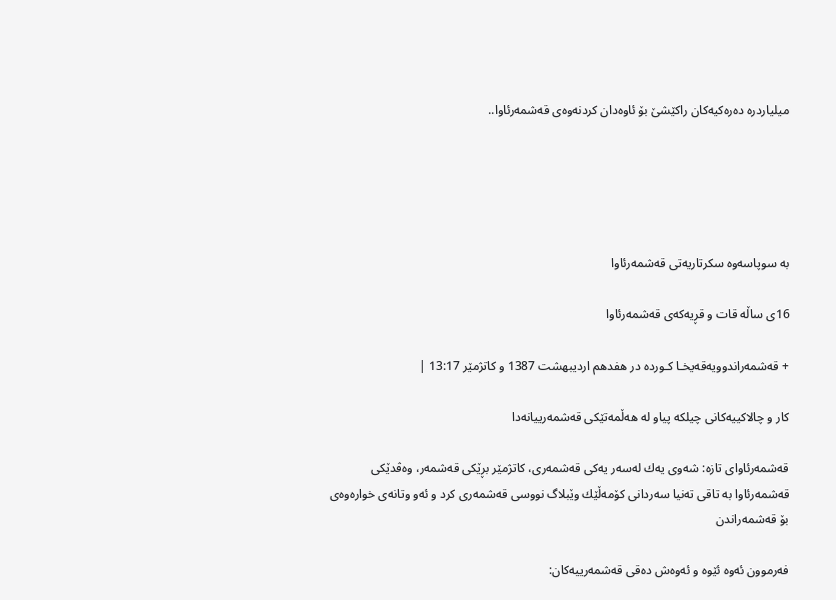میلیاردره‌ ده‌ره‌کیه‌کان راکێشێ بۆ ئاوه‌دان کردنه‌وه‌ی قه‌شمه‌رئاوا..





به‌ سوپاسه‌وه‌ سکرتاریه‌تی قه‌شمه‌رئاوا

16ی ساڵه‌ قات و قڕیه‌که‌ی قه‌شمه‌رئاوا

+ قه‌شمه‌راندوویه‌قه‌یخـا کـورده‌ در هفدهم اردیبهشت 1387 و کاتژمێر 13:17 |

كار و چالاكییه‌كانی چیلكه‌ پیاو له‌ هه‌ڵمه‌تێكی قه‌شمه‌رییانه‌دا

قه‌شمه‌رئاوای تازه‌: شه‌وی یه‌ك له‌سه‌ر یه‌كی قه‌شمه‌ری، كاتژمێر بڕێكی قه‌شمه‌ر، وه‌ڤدێكی قه‌شمه‌رئاوا به‌ تاقی ته‌نیا سه‌ردانی كۆمه‌ڵێك وێبلاگ نووسی قه‌شمه‌ری كرد و ئه‌و وتانه‌ی خواره‌وه‌ی بۆ قه‌شمه‌راندن

فه‌رموون ئه‌وه‌ ئێوه‌ و ئه‌وه‌ش ده‌قی قه‌شمه‌رییه‌كان: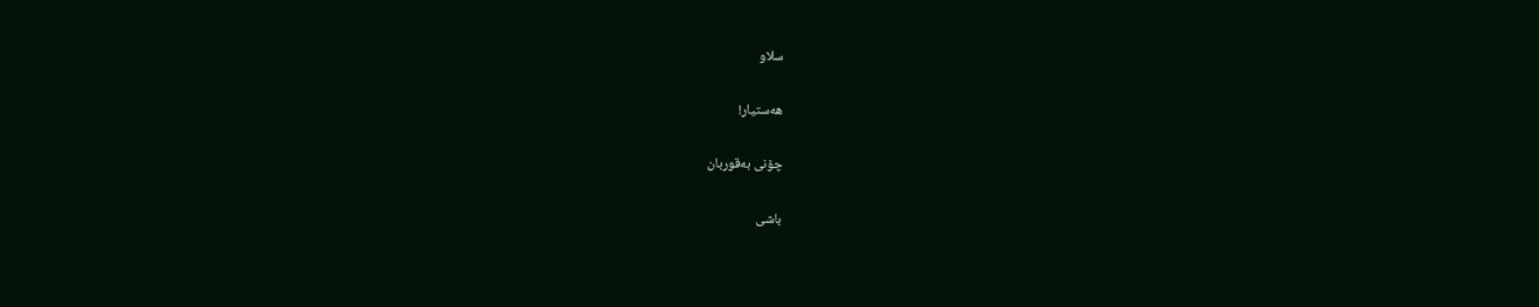سلاو

هه‌ستیار!

چۆنی به‌قوربان

باشی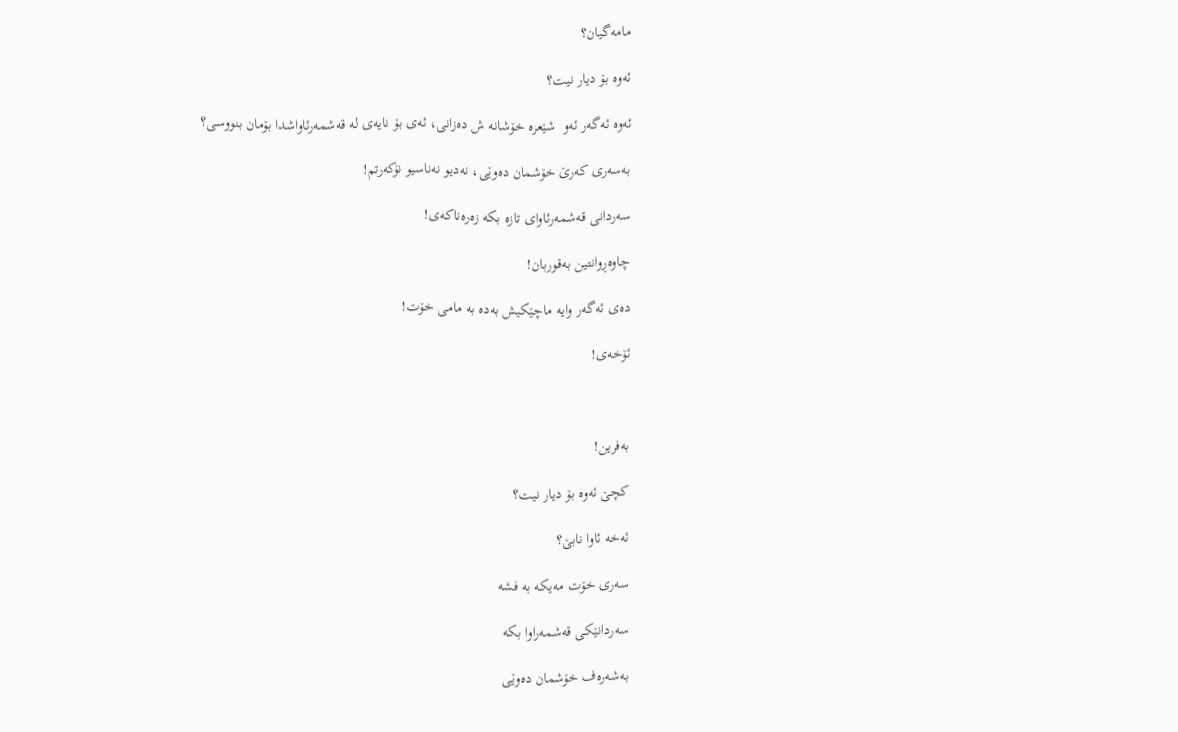مامه‌گیان؟

ئه‌وه‌ بۆ دیار نیت؟

ئه‌وه‌ ئه‌گه‌ر ئه‌و  شێعره‌ خۆشانه ش‌ ده‌زانی، ئه‌ی بۆ نایه‌ی له‌ قه‌شمه‌رئاواشدا بۆمان بنووسی؟

به‌سه‌ری كه‌رێ خۆشمان ده‌وێی، نه‌دیو نه‌ناسیو نۆكه‌رتم!

سه‌ردانی قه‌شمه‌رئاوای تازه‌ بكه‌ زه‌ره‌ناكه‌ی!

چاوه‌ڕوانتین به‌قوربان!

ده‌ی ئه‌گه‌ر وایه‌ ماچێكیش به‌ده‌ به‌ مامی خۆت!

ئۆخه‌ی!



به‌فرین!

كچێ ئه‌وه‌ بۆ دیار نیت؟

ئه‌خه‌‌ ئاوا نابێ؟

سه‌ری خۆت مه‌یكه‌ به‌ فشه‌

سه‌ردانێكی قه‌شمه‌راوا بكه‌

به‌شه‌ره‌ف خۆشمان ده‌وێی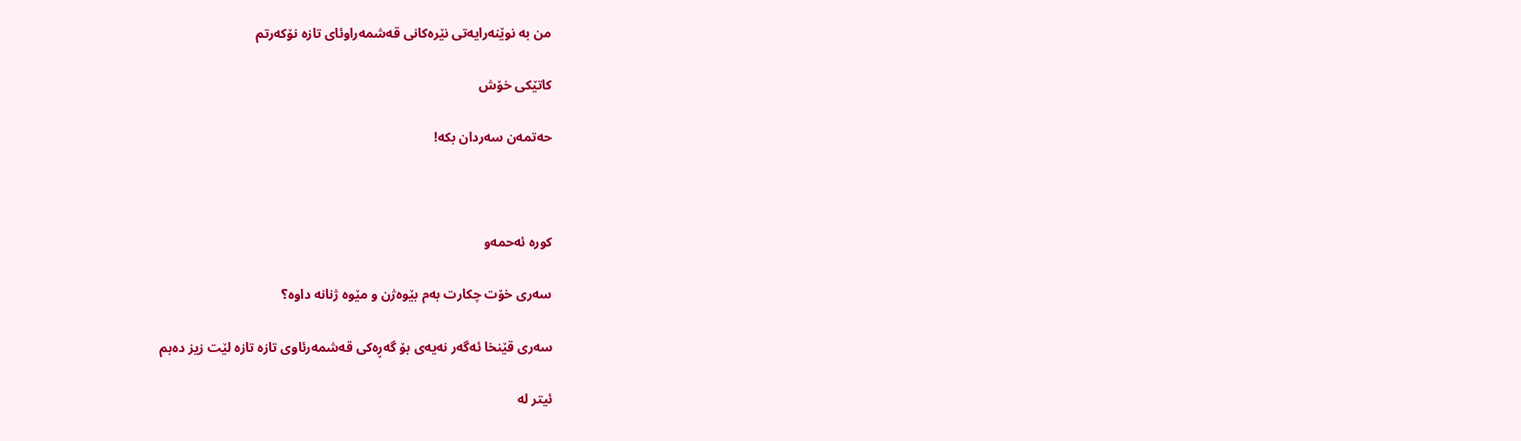من به‌ نوێنه‌رایه‌تی نێره‌كانی قه‌شمه‌راوئای تازه‌ نۆكه‌رتم

كاتێكی خۆش

حه‌تمه‌ن سه‌ردان بكه‌!



كوره‌ ئه‌حمه‌و

سه‌ری خۆت چكارت به‌م بێوه‌ژن و مێوه‌ ژنانه‌ داوه‌؟

سه‌ری قێنخا ئه‌گه‌ر نه‌یه‌ی بۆ گه‌ڕه‌كی قه‌شمه‌رئاوی تازه‌ تازه‌ لێت زیز ده‌بم

ئیتر له‌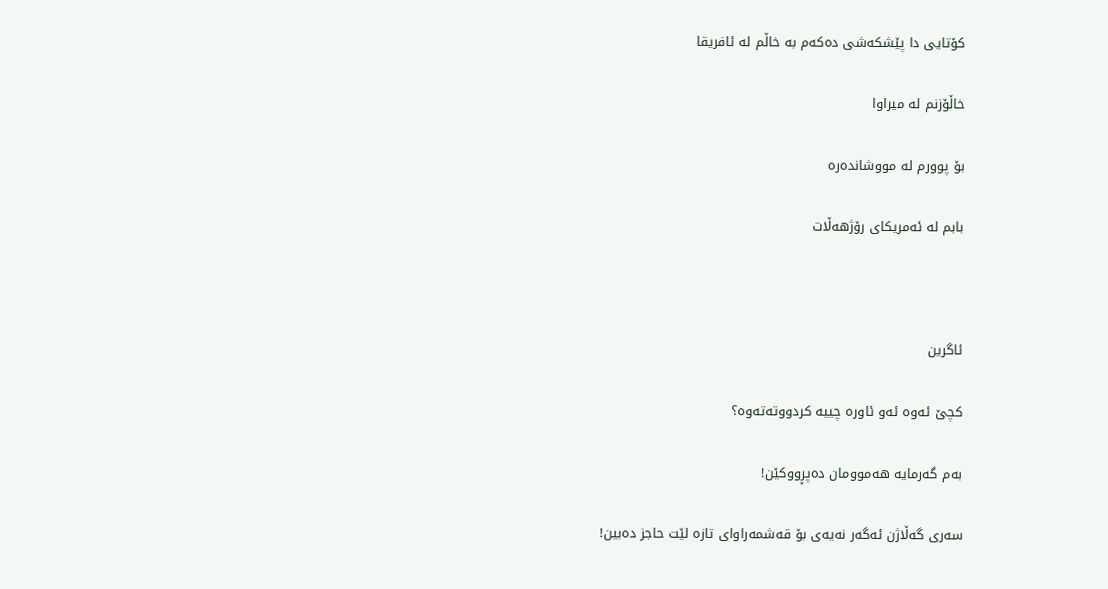كۆتایی دا پێشكه‌شی ده‌كه‌م به‌ خاڵم له‌ ئافریقا

خاڵۆزنم له‌ میراوا

بۆ پوورم له‌ مووشانده‌ره‌

بابم له‌ ئه‌مریكای رۆژهه‌ڵات



ئاگرین

كچێ ئه‌وه‌ ئه‌و ئاوره‌ چییه‌ كردووته‌ته‌وه‌؟

به‌م گه‌رمایه‌ هه‌موومان ده‌پڕووكێن!

سه‌ری گه‌ڵاژن ئه‌گه‌ر نه‌یه‌ی بۆ قه‌شمه‌راوای تازه‌ لێت حاجز ده‌بین!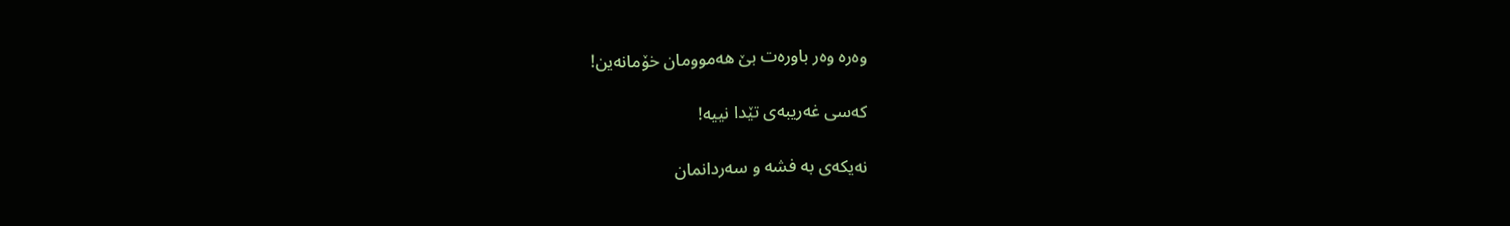وه‌ره‌ وه‌ر باوره‌ت بێ هه‌موومان خۆمانه‌ین!

كه‌سی غه‌ریبه‌ی تێدا نییه‌!

نه‌یكه‌ی به‌ فشه‌ و سه‌ردانمان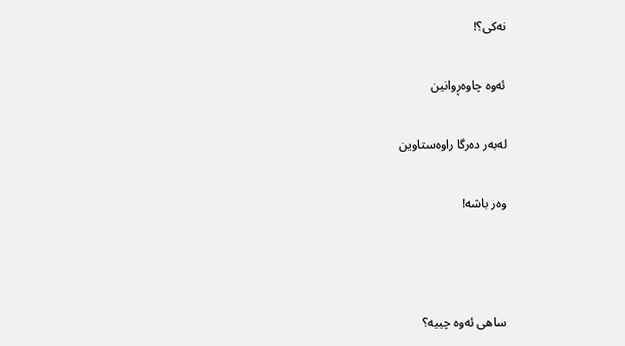نه‌كی؟!

ئه‌وه‌ چاوه‌ڕوانین

له‌به‌ر ده‌رگا راوه‌ستاوین

وه‌ر باشه‌!



ساهی ئه‌وه‌ چییه؟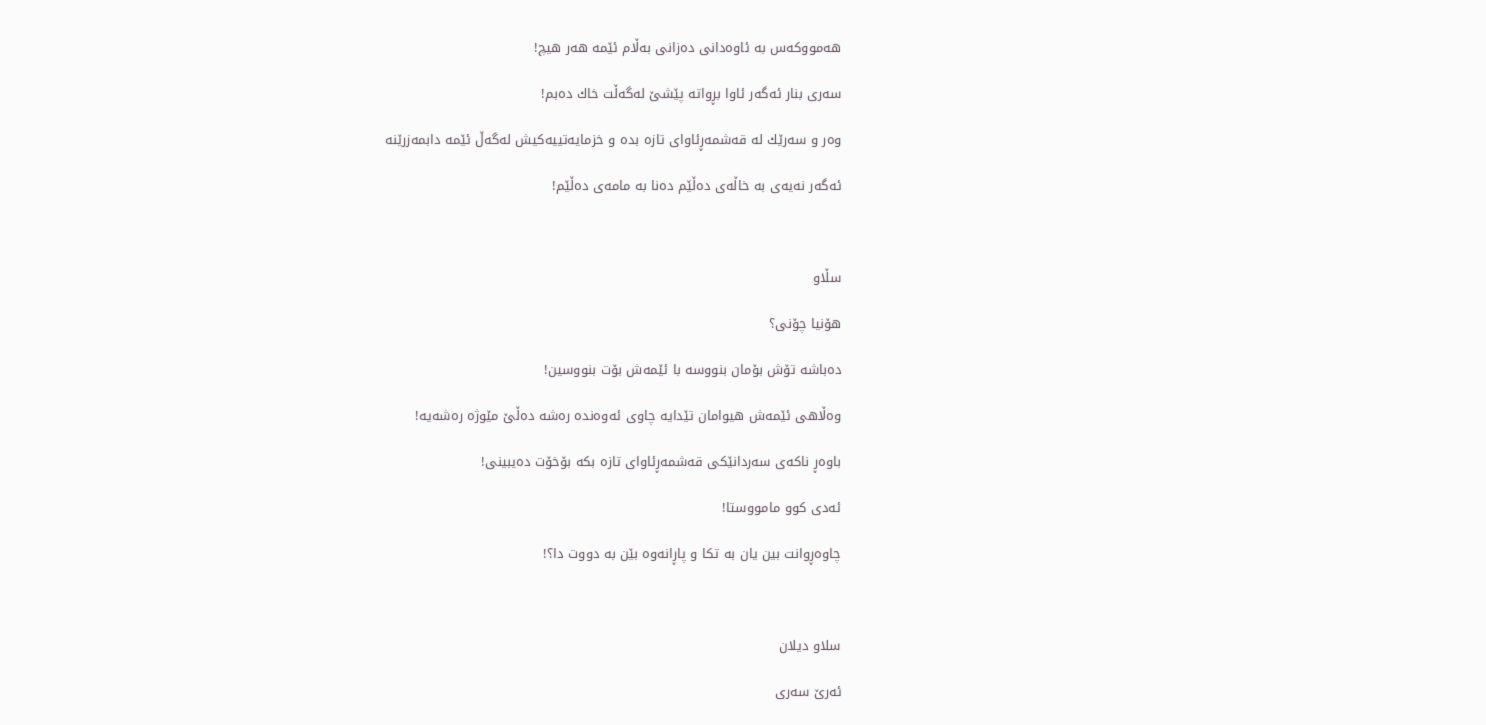هه‌مووكه‌س به‌ ئاوه‌دانی ده‌زانی به‌ڵام ئێمه‌ هه‌ر هیچ!

سه‌ری بنار ئه‌گه‌ر ئاوا بڕواته‌ پێشێ له‌گه‌ڵت خاك ده‌بم!

وه‌ر و سه‌رێك له‌ قه‌شمه‌ڕئاوای تازه‌ بده‌ و خزمایه‌تییه‌كیش له‌گه‌ڵ ئێمه‌ دابمه‌زرێنه‌

ئه‌گه‌ر نه‌یه‌ی به‌ خاڵه‌ی ده‌ڵێم ده‌نا به‌ مامه‌ی ده‌ڵێم!



سڵاو

هۆنیا چۆنی؟

ده‌باشه‌ تۆش بۆمان بنووسه‌ با ئێمه‌ش بۆت بنووسین!

وه‌ڵاهی ئێمه‌ش هیوامان تێدایه‌ چاوی ئه‌وه‌نده‌ ره‌شه‌ ده‌ڵێ مێوژه‌ ره‌شه‌یه‌!

باوه‌ڕ ناكه‌ی سه‌ردانێكی قه‌شمه‌ڕئاوای تازه‌ بكه‌ بۆخۆت ده‌یبینی!

ئه‌دی كوو مامووستا!

چاوه‌ڕوانت بین یان به‌ تكا و پاڕانه‌وه‌ بێن به‌ دووت دا؟!



سلاو دیلان

ئه‌رێ سه‌ری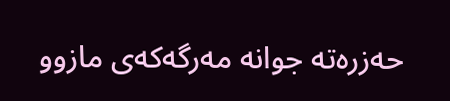حه‌زره‌ته‌ جوانه‌ مه‌رگه‌كه‌ی مازوو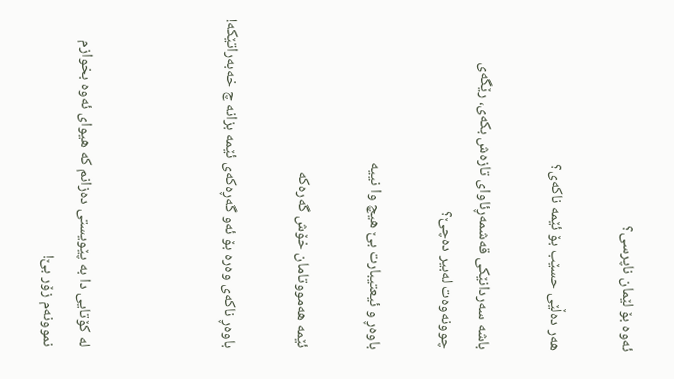ئه‌وه‌ بۆ لێمان ناپرسی؟

هه‌ر ده‌ڵێی حسێب بۆ ئێمه‌ ناكه‌ی؟

باشه‌ سه‌ردانێكی قه‌شمه‌ڕئاوای تازه‌ش بكه‌ی، رێگه‌ی چوونه‌وه‌ت له‌بیر ده‌چێ؟

باوه‌ڕ و ئیعتیبارت بێ هیچ وا نییه‌

ئێمه‌ هه‌مووتامان خۆش گه‌ره‌كه‌

باوه‌ڕ ناكه‌ی وه‌ره‌ بۆ ئه‌و گه‌ڕه‌كه‌ی ئێمه‌ بزانه‌ چ خه‌به‌راتێكه‌!



له‌ كۆتایی دا به‌ پێویستی ده‌زانم كه هیوای ئه‌وه‌ بخوازم‌ نموونه‌م زۆر بێ!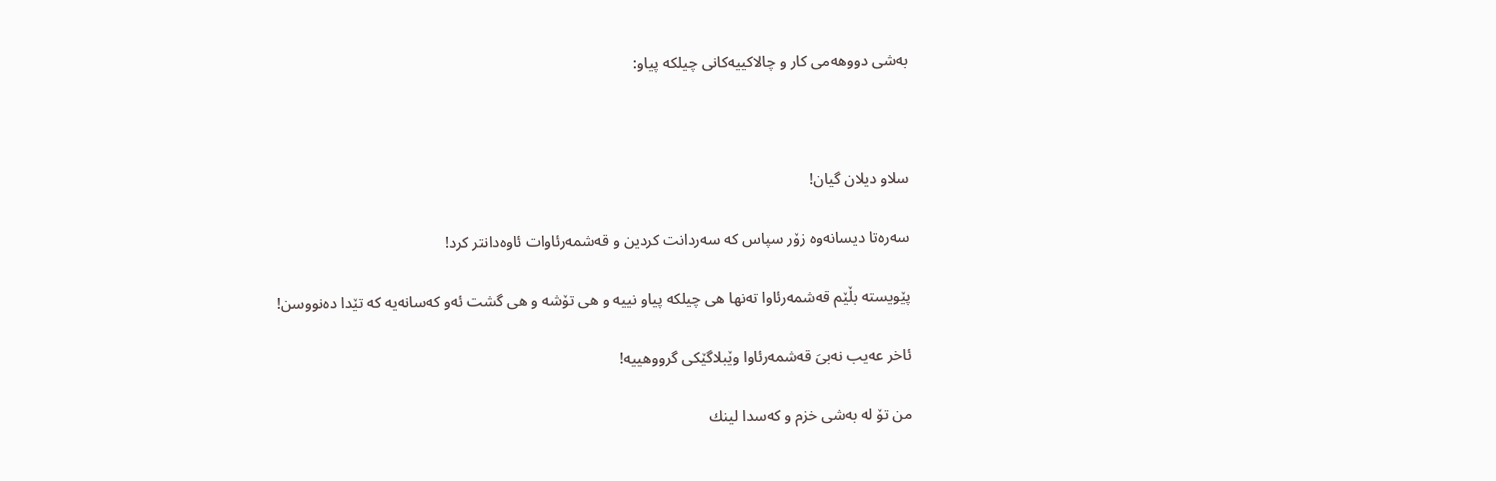به‌شی دووهه‌می كار و چالاكییه‌كانی چیلكه‌ پیاو:



سلاو دیلان گیان!

سه‌ره‌تا دیسانه‌وه‌ زۆر سپاس كه‌ سه‌ردانت كردین و قه‌شمه‌رئاوات ئاوه‌دانتر كرد!

پێویسته‌ بڵێم قه‌شمه‌رئاوا ته‌نها هی چیلكه‌ پیاو نییه‌ و هی تۆشه‌ و هی گشت ئه‌و كه‌سانه‌یه‌ كه‌ تێدا ده‌نووسن!

ئاخر عه‌یب نه‌بیَ قه‌شمه‌رئاوا وێبلاگێكی گرووهییه‌!

من تۆ له‌ به‌شی خزم و كه‌سدا لینك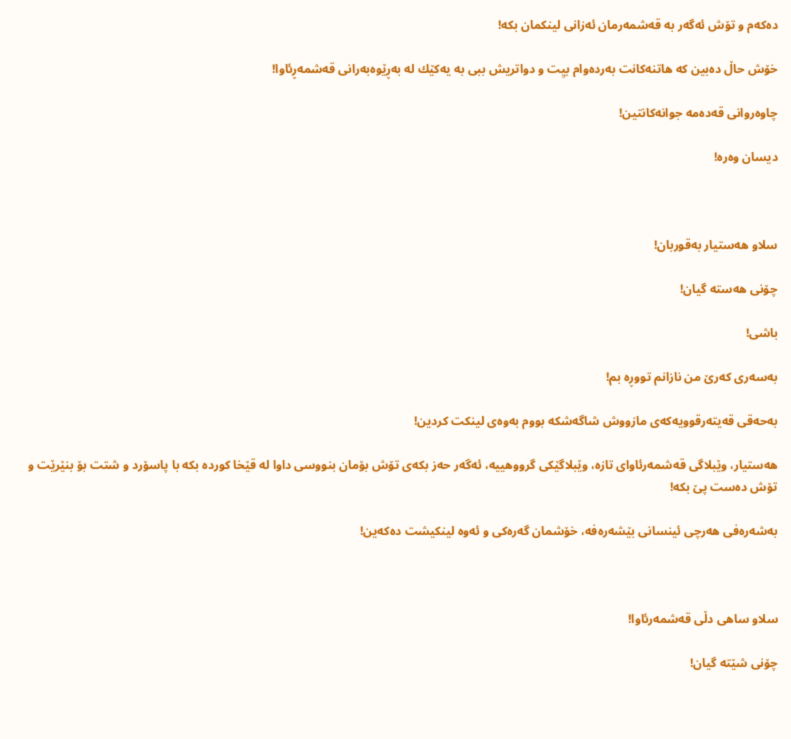ده‌كه‌م و تۆش ئه‌گه‌ر به‌ قه‌شمه‌رمان ئه‌زانی لینكمان بكه‌!

خۆش حاڵ ده‌بین كه‌ هاتنه‌كانت به‌رده‌وام بیِت و دواتریش ببی به‌ یه‌كێك له‌ به‌ڕێوه‌به‌رانی قه‌شمه‌ڕئاوا!

چاوه‌روانی قه‌ده‌مه‌ جوانه‌كانتین!

دیسان وه‌ره‌!



سلاو هه‌ستیار به‌قوربان!

چۆنی هه‌سته‌ گیان!

باشی!

به‌سه‌ری كه‌رێ من نازانم تووڕه‌ بم!

به‌حه‌قی قه‌یته‌رقوویه‌كه‌ی مازووش شاگه‌شكه‌ بووم به‌وه‌ی لینكت كردین!

هه‌ستیار، وێبلاگی قه‌شمه‌رئاوای تازه‌، وێبلاگێكی گرووهییه‌، ئه‌گه‌ر حه‌ز بكه‌ی تۆش بۆمان بنووسی داوا له‌ قێخا كورده‌ بكه‌ با پاسۆرد و شتت بۆ بنێرێت و تۆش ده‌ست پێ بكه‌!

به‌شه‌ره‌فی هه‌رچی ئینسانی بێشه‌ره‌فه‌، خۆشمان گه‌ره‌كی و ئه‌وه‌ لینكیشت ده‌كه‌ین!



سلاو ساهی دڵی قه‌شمه‌رئاوا!

چۆنی شێته‌ گیان!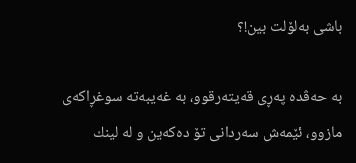باشی به‌لۆلت بین!؟

به‌ حه‌ڤده‌ په‌ڕی قه‌یته‌رقوو، به‌ غه‌یبه‌ته‌ سوغڕاكه‌ی مازوو، ئێمه‌ش سه‌ردانی تۆ ده‌كه‌ین و له‌ لینك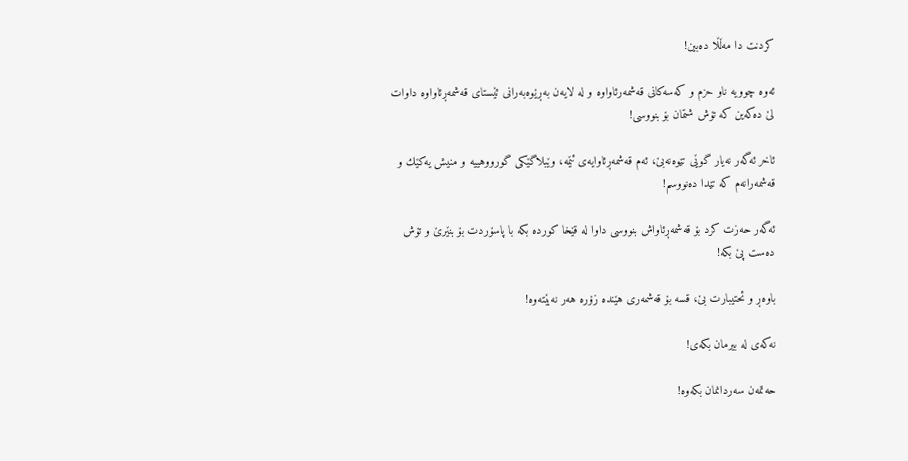كردنت دا مه‌ڵڵا ده‌بین!

ئه‌وه‌ چوویه‌ ناو حزم و كه‌سه‌كانی قه‌شمه‌رئاواوه‌ و له‌ لایه‌ن به‌ڕێوه‌به‌رانی ئێستای قه‌شمه‌ڕئاواوه‌ داوات لێ ده‌كه‌ین كه‌ تۆش شتمان بۆ بنووسی!

ئاخر ئه‌گه‌ر نه‌یار گوێی تێوه‌نه‌بێ، ئه‌م قه‌شمه‌ڕئاوایه‌ی ئێمه‌، وێبلاگێكی گورووهییه‌ و منیش یه‌كێك و قه‌شمه‌رانه‌م كه‌ تێدا ده‌نووسم!

ئه‌گه‌ر حه‌زت كرد بۆ قه‌شمه‌ڕئاواش بنووسی داوا له‌ قێخا كورده‌ بكه‌ با پاسۆردت بۆ بنێرێ و تۆش ده‌ست پێ بكه‌!

باوه‌ڕ و ئحتیبارت بێ، قسه‌ بۆ قه‌شمه‌ری هێنده‌ زۆره‌ هه‌ر نه‌بێته‌وه‌!

نه‌كه‌ی له‌ بیرمان بكه‌ی!

حه‌تمه‌ن سه‌ردانمان بكه‌وه‌!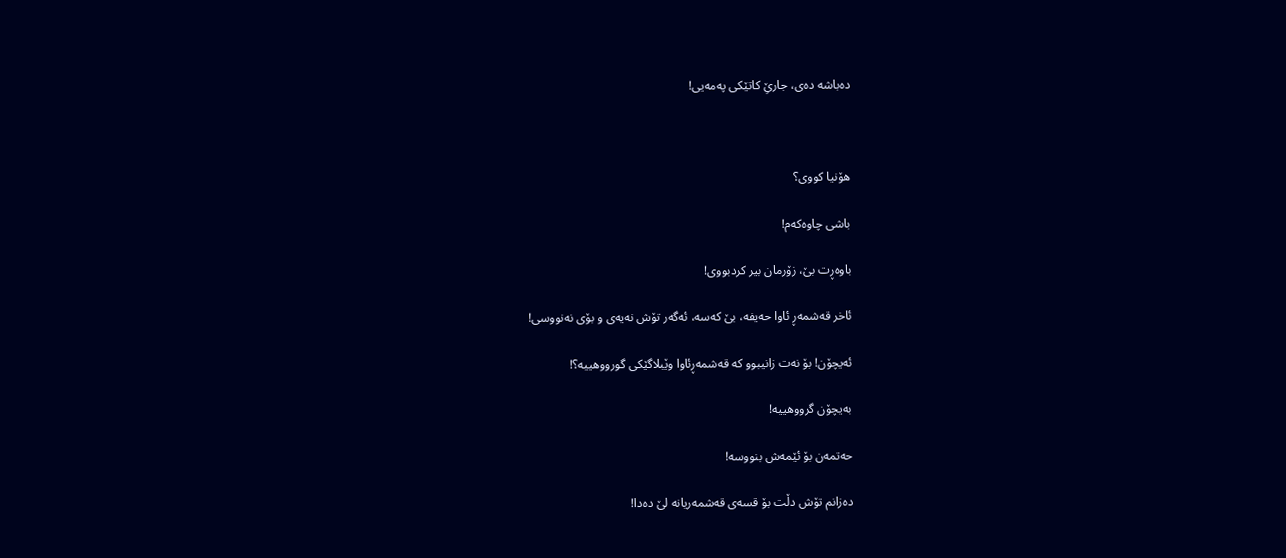ده‌باشه‌ ده‌ی، جارێِ كاتێكی په‌مه‌یی!



هۆنیا كووی؟

باشی چاوه‌كه‌م!

باوه‌ڕت بێ، زۆرمان بیر كردبووی!

ئاخر قه‌شمه‌ڕ ئاوا حه‌یفه‌، بێ كه‌سه‌، ئه‌گه‌ر تۆش نه‌یه‌ی و بۆی نه‌نووسی!

ئه‌یچۆن! بۆ نه‌ت زانیبوو كه‌ قه‌شمه‌ڕئاوا وێبلاگێكی گورووهییه‌؟!

به‌یچۆن گرووهییه‌!

حه‌تمه‌ن بۆ ئێمه‌ش بنووسه‌!

ده‌زانم تۆش دڵت بۆ قسه‌ی قه‌شمه‌ریانه‌ لێ ده‌دا!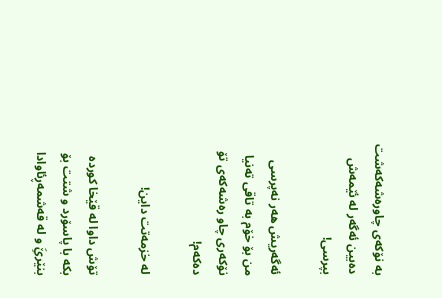به‌ نۆكه‌ی چاوره‌شه‌كه‌شت ده‌بین ئه‌گه‌ر له‌ ئێمه‌ش بپرسی!

ئه‌گه‌ریش هه‌ر نه‌پرسی من بۆ خۆم به‌ تاقی ته‌نیا نۆكه‌ری چاو ره‌شه‌كه‌ی تۆ ده‌كه‌م!

له‌ خزمه‌تت داین!

تۆش داوا له‌ قێخا كورده‌ بكه‌ با پاسۆرد و شتت بۆ بنێرێَِ و له‌ قه‌شمه‌ڕئاوادا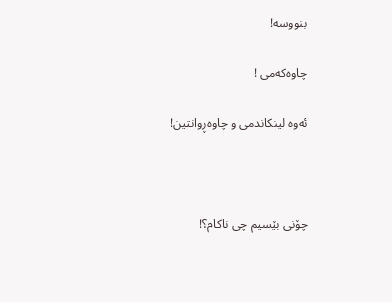بنووسه‌!

چاوه‌كه‌می !

ئه‌وه‌ لینكاندمی و چاوه‌ڕوانتین!



چۆنی بێسیم چی ناكام؟!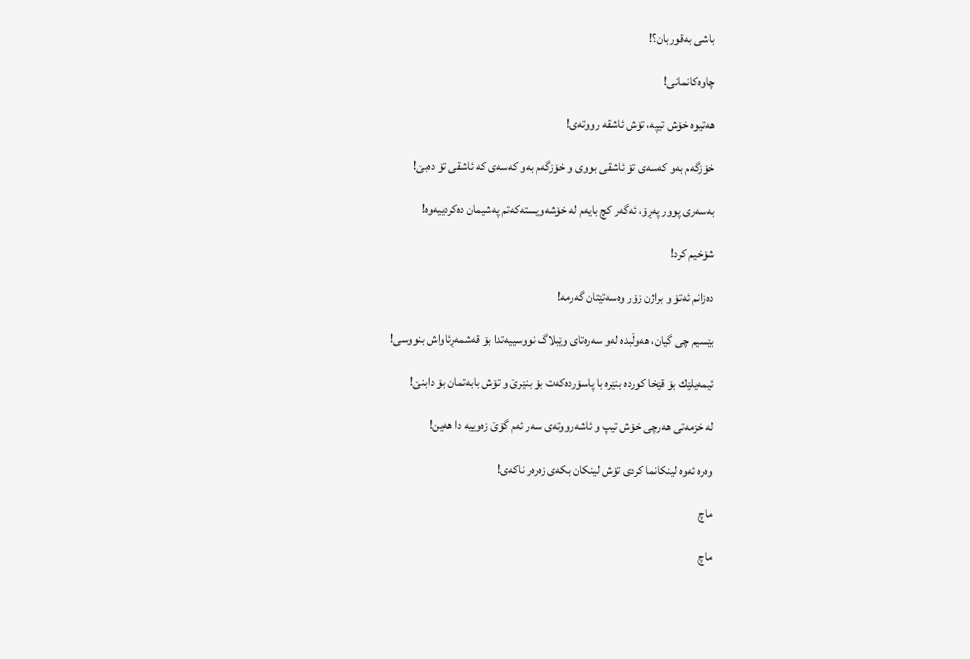باشی به‌قوربان؟!

چاوه‌كانمانی!

هه‌تیوه‌ خۆش تیپه‌، تۆش ئاشقه‌ رووته‌ی!

خۆزگه‌م به‌و كه‌سه‌ی تۆ ئاشقی بووی و خۆزگه‌م به‌و كه‌سه‌ی كه‌ ئاشقی تۆ ده‌بێ!

به‌سه‌ری پوور په‌ڕۆ، ئه‌گه‌ر كچ بایه‌م له‌ خۆشه‌ویسته‌كه‌تم په‌شیمان ده‌كردییه‌وه‌!

شۆخیم كرد!

ده‌زانم ئه‌تۆ و براژن زۆر وه‌سه‌تێتان گه‌رمه‌!

بێسیم چی گیان، هه‌وڵبده‌ له‌و سه‌ره‌تای وێبلاگ نووسییه‌تدا بۆ قه‌شمه‌ڕئاواش بنووسی!

ئیمه‌یلێك بۆ قێخا كورده‌ بنێره‌ با پاسۆرده‌كه‌ت بۆ بنێرێ و تۆش بابه‌تمان بۆ دابنێ!

له‌ خزمه‌تی هه‌رچی خۆش تیپ و ئاشه‌رووته‌ی سه‌ر ئه‌م گۆێ زه‌وییه‌ دا هه‌ین!

وه‌ره ئه‌وه‌ لینكانما كردی تۆش لینكان بكه‌ی زه‌ره‌ر ناكه‌ی!

ماچ

ماچ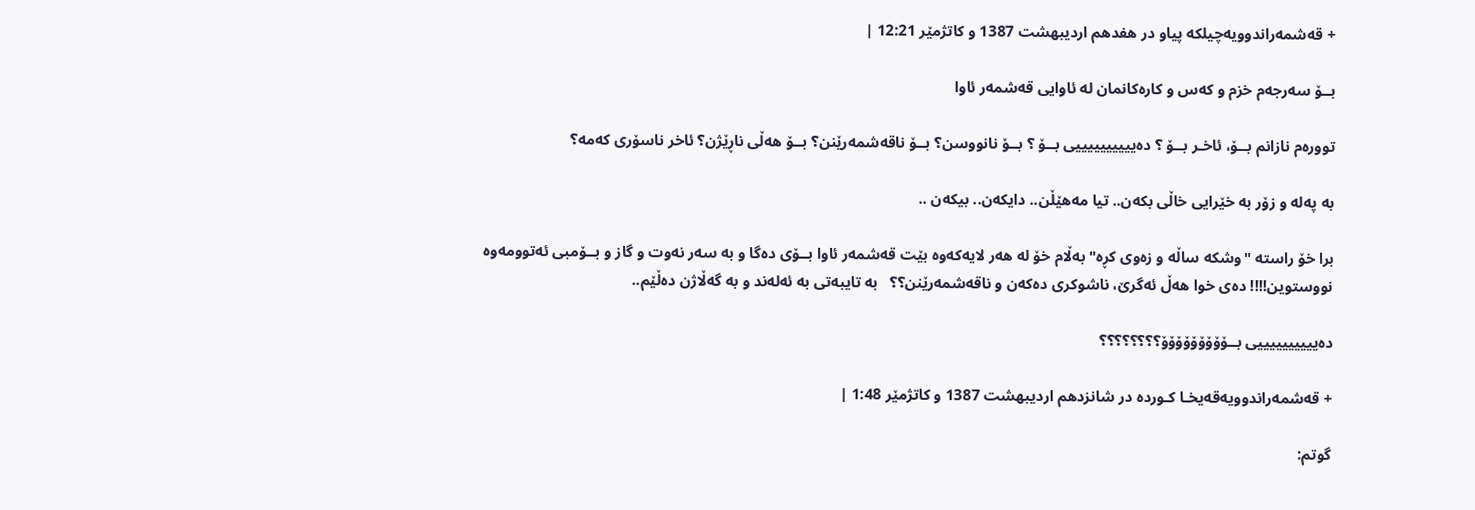+ قه‌شمه‌راندوویه‌چیلكه‌ پیاو در هفدهم اردیبهشت 1387 و کاتژمێر 12:21 |

بــۆ سه‌رجه‌م خزم و که‌س و کاره‌کانمان له‌ ئاوایی قه‌شمه‌ر ئاوا

تووره‌م نازانم بــۆ، ئاخـر بــۆ ؟ ده‌ییییییییییی بــۆ ؟ بــۆ نانووسن؟ بــۆ ناقه‌شمه‌رێنن؟ بــۆ هه‌ڵی ناڕێژن؟ ئاخر ناسۆری که‌مه‌؟

به په‌له‌ و زۆر به‌ خێرایی خاڵی بکه‌ن.. تیا مه‌هێڵن.. دایکه‌ن.. بیکه‌ن ..

برا خۆ راسته‌ "وشکه‌ ساڵه‌ و زه‌وی کڕه‌" به‌ڵام خۆ له‌ هه‌ر لایه‌که‌وه‌ بێت قه‌شمه‌ر ئاوا بــۆی ده‌گا و به‌ سه‌ر نه‌وت و گاز و بــۆمبی ئه‌توومه‌وه‌ نووستوین!!!! ده‌ی خوا هه‌ڵ ئه‌گرێ، ناشوکری ده‌که‌ن و ناقه‌شمه‌رێنن؟؟   به‌ تایبه‌تی به‌ ئه‌له‌ند و به‌ گه‌ڵاژن ده‌ڵێم..

ده‌ییییییییییی بــۆۆۆۆۆۆۆۆۆ؟؟؟؟؟؟؟؟

+ قه‌شمه‌راندوویه‌قه‌یخـا کـورده‌ در شانزدهم اردیبهشت 1387 و کاتژمێر 1:48 |

گوتم: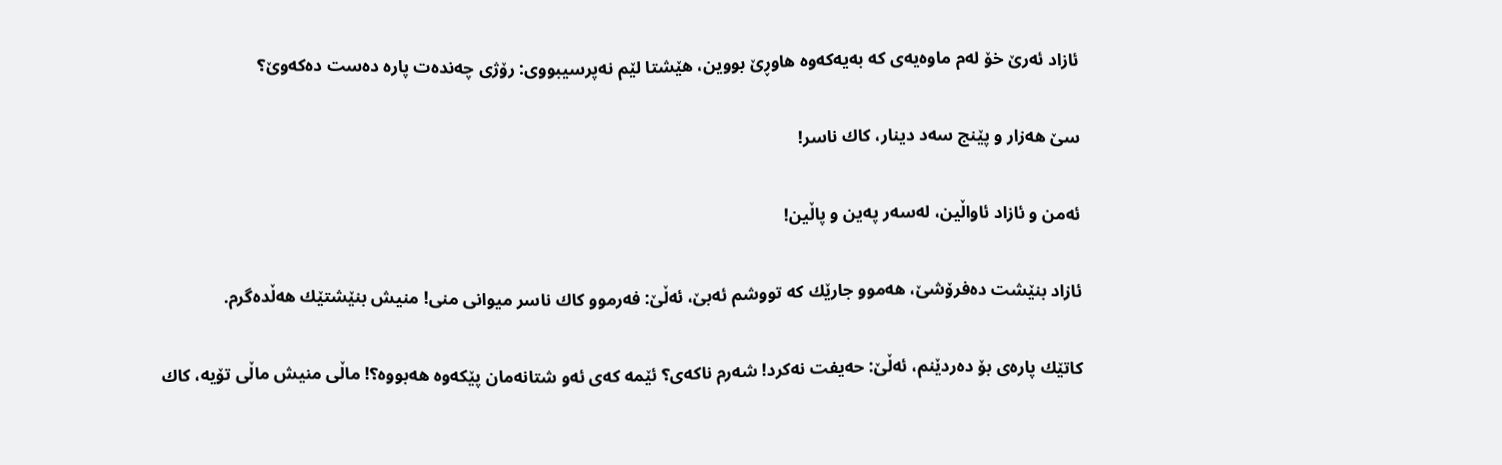ئازاد ئه‌رێ خۆ له‌م ماوه‌یه‌ی كه‌ به‌یه‌كه‌وه‌ هاوڕێ بووین، هێشتا لێم نه‌پرسیبووی: رۆژی چه‌نده‌ت پاره‌ ده‌ست ده‌كه‌وێ؟

سێ هه‌زار و پێنج سه‌د دینار، كاك ناسر!

ئه‌من و ئازاد ئاواڵین، له‌سه‌ر په‌ین و پاڵین!

ئازاد بنێشت ده‌فرۆشێ، هه‌موو جارێك كه‌ تووشم ئه‌بێ، ئه‌ڵێ: فه‌رموو كاك ناسر میوانی منی! منیش بنێشتێك هه‌ڵده‌گرم.

كاتێك پاره‌ی بۆ ده‌ردێنم، ئه‌ڵێ: حه‌یفت نه‌كرد! شه‌رم ناكه‌ی؟ ئێمه‌ كه‌ی ئه‌و شتانه‌مان پێكه‌وه‌ هه‌بووه‌؟! ماڵی منیش ماڵی تۆیه‌، كاك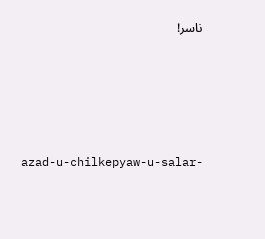ناسر!





azad-u-chilkepyaw-u-salar-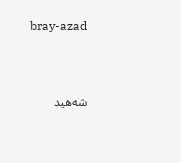bray-azad



شه‌هید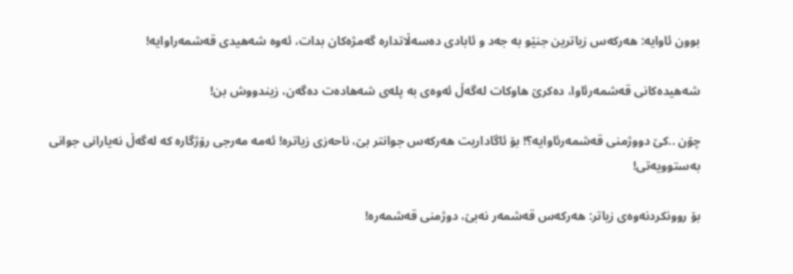بوون ئاوایه‌: هه‌ركه‌س زیاترین جنێو به‌ جه‌د و ئابادی ده‌سه‌ڵاتداره‌ گه‌مژه‌كان بدات، ئه‌وه‌ شه‌هیدی قه‌شمه‌راوایه‌!

شه‌هیده‌كانی قه‌شمه‌رئاوا، ده‌كرێ هاوكات له‌گه‌ڵ ئه‌وه‌ی به‌ پله‌ی شه‌هاده‌ت ده‌گه‌ن، زیندووش بن!

چۆن ..كێ دووژمنی قه‌شمه‌رئاوایه‌؟! بۆ ئاگاداریت هه‌ركه‌س جوانتر بێ، ناحه‌زی زیاتره‌! ئه‌مه‌ مه‌رجی رۆژگاره‌ كه‌ له‌گه‌ڵ نه‌یارانی جوانی به‌ستوویه‌تی!

بۆ روونكردنه‌وه‌ی زیاتر: هه‌ركه‌س قه‌شمه‌ر نه‌بێ، دوژمنی قه‌شمه‌ره‌!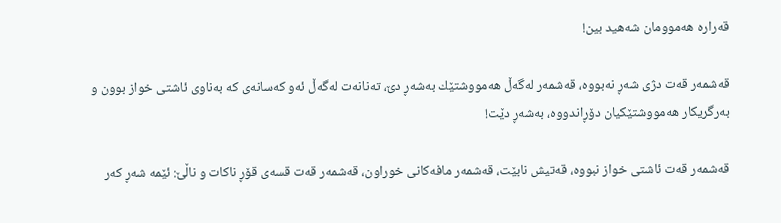قه‌راره‌ هه‌موومان شه‌هید بین!

قه‌شمه‌ر قه‌ت دژی شه‌ڕ نه‌بووه‌، قه‌شمه‌ر له‌گه‌ڵ هه‌مووشتێك به‌شه‌ڕ دێ، ته‌نانه‌ت له‌گه‌ڵ ئه‌و كه‌سانه‌ی كه‌ به‌ناوی ئاشتی خواز بوون و به‌رگریكار هه‌مووشتێكیان دۆڕاندووه‌، به‌شه‌ڕ دێت!

قه‌شمه‌ر قه‌ت ئاشتی خواز نبووه‌، قه‌تیش نابێت، قه‌شمه‌ر مافه‌كانی خوراون، قه‌شمه‌ر قه‌ت قسه‌ی قۆڕ ناكات و ناڵێ: ئێمه‌ شه‌ڕ كه‌ر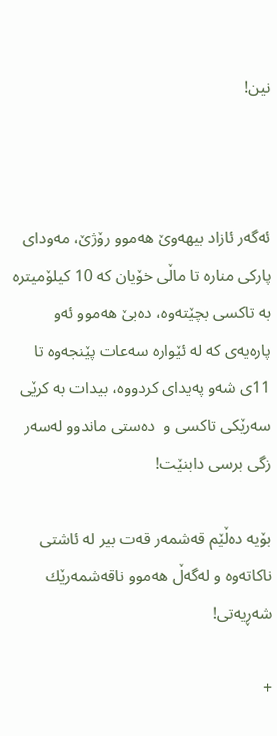نین!



ئه‌گه‌ر ئازاد بیهه‌وێ هه‌موو رۆژێ، مه‌ودای پاركی مناره‌ تا ماڵی خۆیان كه‌ 10 كیلۆمیتره‌ به‌ تاكسی بچێته‌وه‌، ده‌بێ هه‌موو ئه‌و پاره‌یه‌ی كه‌ له‌ ئێواره‌ سه‌عات پێنجه‌وه‌ تا 11ی شه‌و په‌یدای كردووه‌، بیدات به‌ كرێی سه‌رێكی تاكسی و ‌ ده‌ستی ماندوو له‌سه‌ر زگی برسی دابنێت!

بۆیه‌ ده‌ڵێم قه‌شمه‌ر قه‌ت بیر له‌ ئاشتی ناكاته‌وه‌ و له‌گه‌ڵ هه‌موو ناقه‌شمه‌رێك شه‌ڕیه‌تی!

+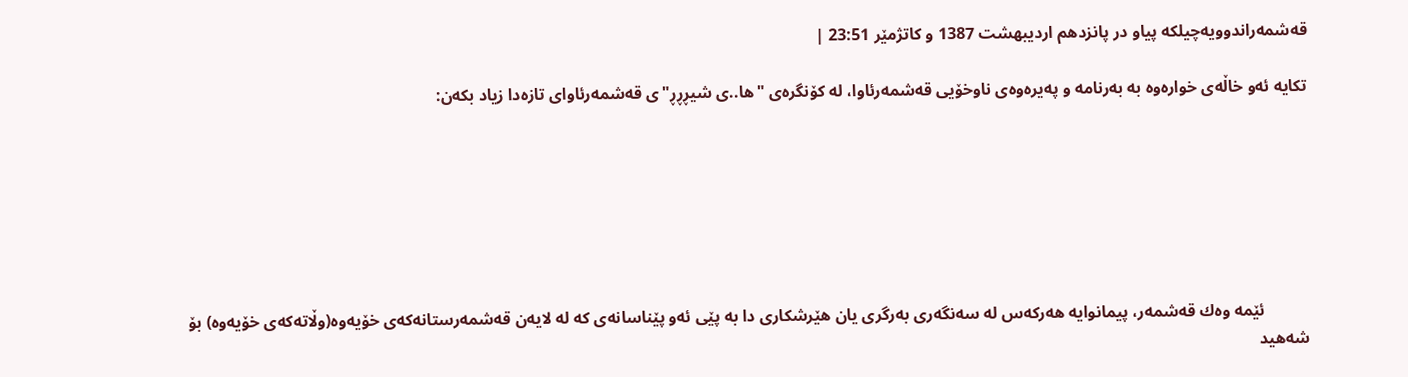قه‌شمه‌راندوویه‌چیلكه‌ پیاو در پانزدهم اردیبهشت 1387 و کاتژمێر 23:51 |

تكایه‌ ئه‌و خاڵه‌ی خواره‌وه‌ به‌ به‌رنامه‌ و په‌یره‌وه‌ی ناوخۆیی قه‌شمه‌رئاوا، له‌ كۆنگره‌ی "ها..ی شیڕڕڕ"ی قه‌شمه‌رئاوای تازه‌دا زیاد بكه‌ن:







           ئێمه‌ وه‌ك قه‌شمه‌ر، پیمانوایه‌ هه‌ركه‌س له‌ سه‌نگه‌ری به‌رگری یان هێرشكاری دا به‌ پێی ئه‌و پێناسانه‌ی كه‌ له‌ لایه‌ن قه‌شمه‌رستانه‌كه‌ی خۆیه‌وه‌(وڵاته‌كه‌ی خۆیه‌وه‌) بۆ شه‌هید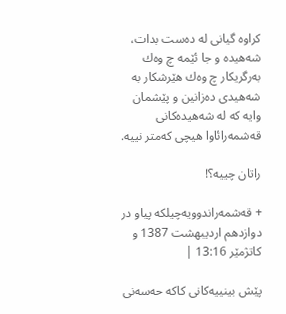كراوه‌ گیانی له‌ ده‌ست بدات، شه‌هیده‌ و جا ئێمه‌ چ وه‌ك به‌رگریكار چ وه‌ك هێرشكار به‌ شه‌هیدی ده‌زانین و پێشمان وایه‌ كه‌ له‌ شه‌هیده‌كانی قه‌شمه‌رائاوا هیچی كه‌متر نییه‌.

راتان چییه‌؟!

+ قه‌شمه‌راندوویه‌چیلكه‌ پیاو در دوازدهم اردیبهشت 1387 و کاتژمێر 13:16 |

پێش بینییه‌كانی كاكه‌ حه‌سه‌نی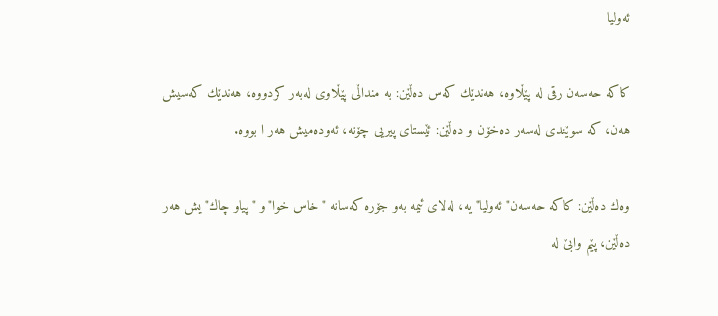ئه‌ولیا

كاكه‌ حه‌سه‌ن رقی له‌ پێڵاوه‌، هه‌ندێك كه‌س ده‌ڵێن: به‌ منداڵی پێڵاوی له‌به‌ر كردووه‌، هه‌ندێك كه‌سیش هه‌ن، كه‌ سوێندی له‌سه‌ر ده‌خۆن و ده‌ڵێن: ئێستای پیریی چۆنه‌، ئه‌وده‌میش هه‌ر ا بووه‌.

وه‌ك ده‌ڵێن: كاكه‌ حه‌سه‌ن" ئه‌ولیا"یه‌، له‌لای ئیمه‌ به‌و جۆره‌ كه‌سانه‌ "خاس خوا"و "پیاو چاك"یش هه‌ر ده‌ڵێن، پێم وابێ له‌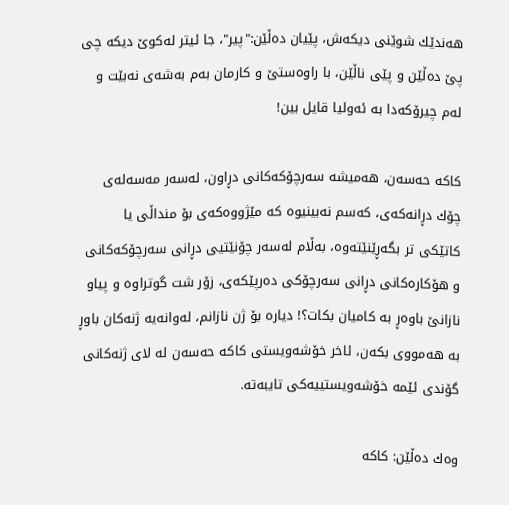هه‌ندێك شوێنی دیكه‌ش، پێیان ده‌ڵێن:"پیر"، جا ئیتر له‌كوێ دیكه‌ چی پێ ده‌ڵێن و پێی ناڵێن، با راوه‌ستێ و كارمان به‌م به‌شه‌ی نه‌بێت و له‌م چیرۆكه‌دا به‌ ئه‌ولیا قایل بین!

كاكه‌ حه‌سه‌ن، هه‌میشه‌ سه‌رچۆكه‌كانی دڕاون، له‌سه‌ر مه‌سه‌له‌ی چۆك دڕانه‌كه‌ی، كه‌سم نه‌بینیوه‌ كه‌ مێژووه‌كه‌ی بۆ منداڵی یا كاتێكی تر بگه‌ڕێنێته‌وه‌، به‌ڵام له‌سه‌ر چۆنێتیی دڕانی سه‌رچۆكه‌كانی و هۆكاره‌كانی دڕانی سه‌رچۆكی ده‌رپێكه‌ی، زۆر شت گوتراوه‌ و پیاو نازانێ باوه‌ڕ به‌ كامیان بكات؟! دیاره‌ بۆ ژن نازانم، له‌وانه‌یه‌ ژنه‌كان باوڕ به‌ هه‌مووی بكه‌ن، ئاخر خۆشه‌ویستی كاكه‌ حه‌سه‌ن له‌ لای ژنه‌كانی گۆندی ئێمه‌ خۆشه‌ویستییه‌كی تایبه‌ته‌.

وه‌ك ده‌ڵێن: كاكه‌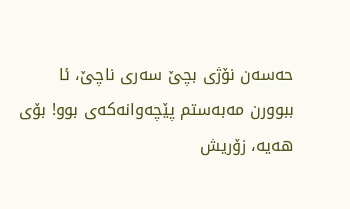حه‌سه‌ن نۆژی بچێ سه‌ری ناچێ، ئا ببوورن مه‌به‌ستم پێچه‌وانه‌كه‌ی بوو! بۆی هه‌یه‌، زۆریش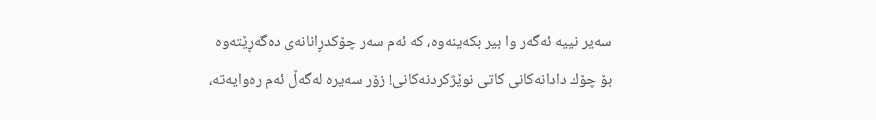سه‌یر نییه‌ ئه‌گه‌ر وا بیر بكه‌ینه‌وه‌، كه‌ ئه‌م سه‌ر چۆكدڕانانه‌ی ده‌گه‌ڕێته‌وه‌ بۆ چۆك دادانه‌كانی كاتی نوێژكردنه‌كانی! زۆر سه‌یره‌ له‌گه‌ڵ ئه‌م ره‌وایه‌ته‌،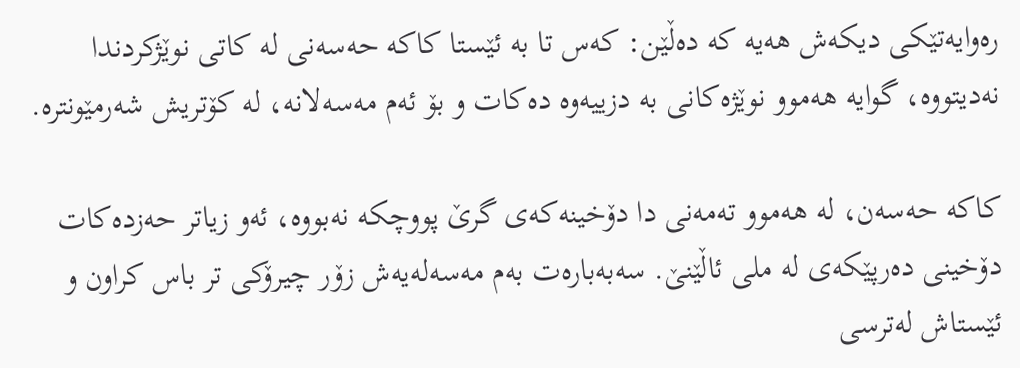ره‌وایه‌تێكی دیكه‌ش هه‌یه‌ كه‌ ده‌ڵێن: كه‌س تا به‌ ئێستا كاكه‌ حه‌سه‌نی له‌ كاتی نوێژكردندا نه‌دیتووه‌، گوایه‌ هه‌موو نوێژه‌كانی به‌ دزییه‌وه‌ ده‌كات و بۆ ئه‌م مه‌سه‌لانه‌، له‌ كۆتریش شه‌رمێونتره‌.

كاكه‌ حه‌سه‌ن، له‌ هه‌موو ته‌مه‌نی دا دۆخینه‌كه‌ی گرێ پووچكه‌ نه‌بووه‌، ئه‌و زیاتر حه‌زده‌كات دۆخینی ده‌رپێكه‌ی له‌ ملی ئاڵێنێ. سه‌به‌باره‌ت به‌م مه‌سه‌له‌یه‌ش زۆر چیرۆكی تر باس كراون و ئێستاش له‌ترسی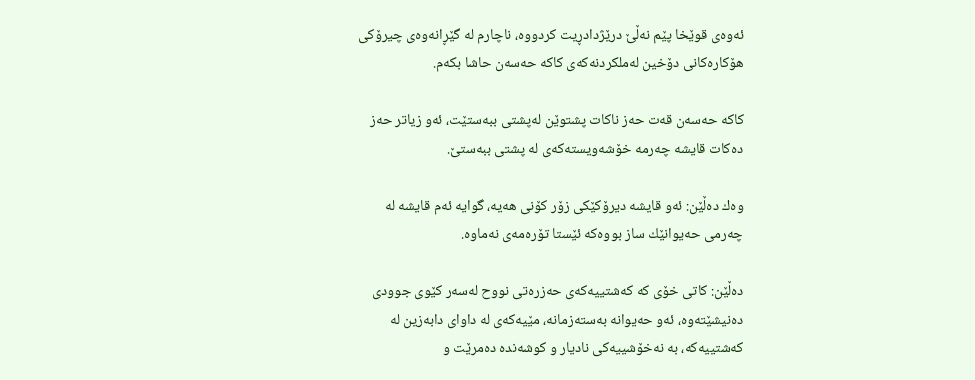ئه‌وه‌ی قوێخا پێم نه‌ڵێ درێژدادڕیت كردووه‌، ناچارم له‌ گێڕانه‌وه‌ی چیرۆكی هۆكاره‌كانی دۆخین له‌ملكردنه‌كه‌ی كاكه‌ حه‌سه‌ن حاشا بكه‌م.

كاكه‌ حه‌سه‌ن قه‌ت حه‌ز ناكات پشتوێن له‌پشتی ببه‌ستێت، ئه‌و زیاتر حه‌ز ده‌كات قایشه‌ چه‌رمه‌ خۆشه‌ویسته‌كه‌ی له‌ پشتی ببه‌ستێ.

وه‌ك ده‌ڵێن: ئه‌و قایشه‌ دیرۆكێكی زۆر كۆنی هه‌یه‌، گوایه‌ ئه‌م قایشه‌ له‌ چه‌رمی حه‌یوانێك ساز بووه‌كه‌ ئێستا تۆره‌مه‌ی نه‌ماوه‌.

ده‌ڵێن: كاتی خۆی كه‌ كه‌شتییه‌كه‌ی حه‌زره‌تی نووح له‌سه‌ر كێوی جوودی ده‌نیشێته‌وه‌، ئه‌و حه‌یوانه‌ به‌سته‌زمانه‌، مێیه‌كه‌ی له‌ داوای دابه‌زین له‌ كه‌شتییه‌كه‌، به‌ نه‌خۆشییه‌كی نادیار و كوشه‌نده‌ ده‌مرێت و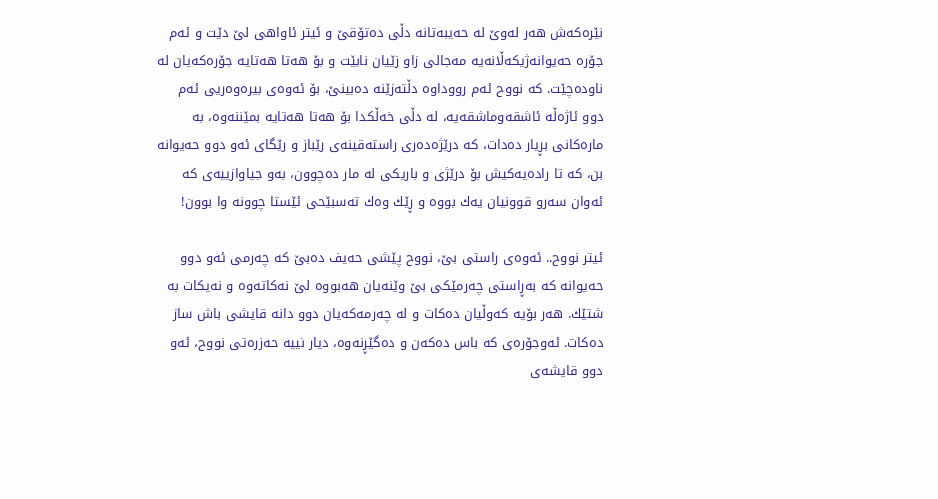نێره‌كه‌ش هه‌ر له‌وێ له‌ حه‌یبه‌تانه‌ دڵی ده‌تۆقێ و ئیتر ئاواهی لێ دێت و ئه‌م جۆره‌ حه‌یوانه‌ژیكه‌ڵانه‌یه‌ مه‌جالی زاو زێیان نابێت و بۆ هه‌تا هه‌تایه‌ جۆره‌كه‌یان له‌ ناوده‌چێت. كه‌ نووح ئه‌م رووداوه‌ دڵته‌زێنه‌ ده‌بینێ، بۆ ئه‌وه‌ی بیره‌وه‌ریی ئه‌م دوو ئاژه‌ڵه‌ ئاشقه‌وماشقه‌یه‌، له‌ دڵی خه‌ڵكدا بۆ هه‌تا هه‌تایه‌ بمێننه‌وه‌، به‌ ماره‌كانی بڕیار ده‌دات، كه‌ درێژه‌ده‌ری راسته‌قینه‌ی رێباز و رێگای ئه‌و دوو حه‌یوانه‌ بن، كه‌ تا راده‌یه‌كیش بۆ درێژی و باریكی له‌ مار ده‌چوون، به‌و جیاوازییه‌ی كه‌ ئه‌وان سه‌رو قوونیان یه‌ك بووه‌ و ڕێك وه‌ك ته‌سبێحی ئێستا چوونه‌ وا بوون!

ئیتر نووح.. ئه‌وه‌ی راستی بێ، نووح پێشی حه‌یف ده‌بێ كه‌ چه‌رمی ئه‌و دوو حه‌یوانه‌ كه‌ به‌ڕاستی چه‌رمێكی بێ وێنه‌یان هه‌بووه‌ لێ نه‌كاته‌وه‌ و نه‌یكات به‌ شتێك. هه‌ر بۆیه‌ كه‌وڵیان ده‌كات و له‌ چه‌رمه‌كه‌یان دوو دانه‌ قایشی باش ساز ده‌كات. ئه‌وجۆره‌ی كه‌ باس ده‌كه‌ن و ده‌گێڕنه‌وه‌، دیار نییه‌ حه‌زره‌تی نووح، ئه‌و دوو قایشه‌ی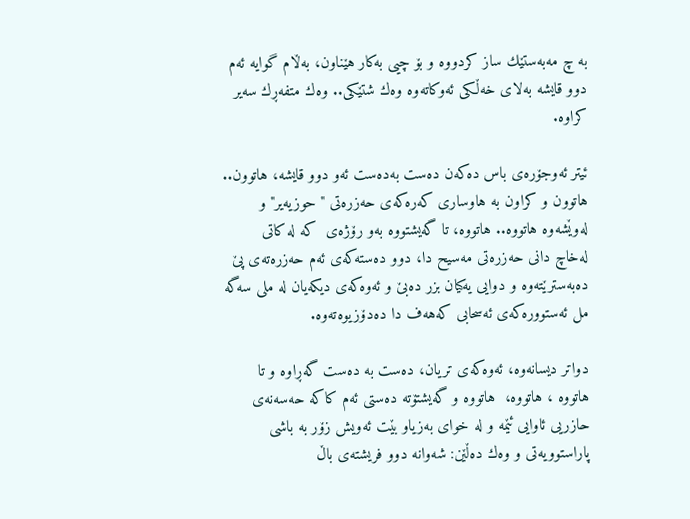به‌ چ مه‌به‌ستێك ساز كردووه‌ و بۆ چیی به‌كار هێناون، به‌ڵام گوایه‌ ئه‌م دوو قایشه‌ به‌لای خه‌ڵكی ئه‌وكاته‌وه‌ وه‌ك شتێكی.. وه‌ك متفه‌ڕك سه‌یر كراوه‌.

ئیتر ئه‌وجۆره‌ی باس ده‌كه‌ن ده‌ست به‌ده‌ست ئه‌و دوو قایشه‌، هاتوون.. هاتوون و كراون به‌ هاوساری كه‌ره‌كه‌ی حه‌زره‌تی "حوزیه‌یر" و له‌وێشه‌وه‌ هاتووه‌.. هاتووه‌، تا گه‌یشتووه‌ به‌و رۆژه‌ی  كه‌ له‌ كاتی له‌خاچ دانی حه‌زره‌تی مه‌سیح دا، دوو ده‌سته‌كه‌ی ئه‌م حه‌زره‌ته‌ی پێ ده‌به‌سترێته‌وه‌ و دوایی یه‌كیان بزر ده‌بێ و ئه‌وه‌كه‌ی دیكه‌یان له‌ ملی سه‌گه‌ مل ئه‌ستووره‌كه‌ی ئه‌سحابی كه‌هه‌ف دا ده‌دۆزیوه‌ته‌وه‌.

دواتر دیسانه‌وه‌، ئه‌وه‌كه‌ی تریان، ده‌ست به‌ ده‌ست گه‌ڕاوه‌ و تا هاتووه‌ ، هاتووه‌،  هاتووه‌ و گه‌یشتۆته‌ ده‌ستی ئه‌م كاكه‌ حه‌سه‌نه‌ی حازریی ئاوایی ئێمه‌ و له‌ خوای به‌زیاو بێت ئه‌ویش زۆر به‌ باشی پاراستوویه‌تی و وه‌ك ده‌ڵێن: شه‌وانه‌ دوو فریشته‌ی باڵ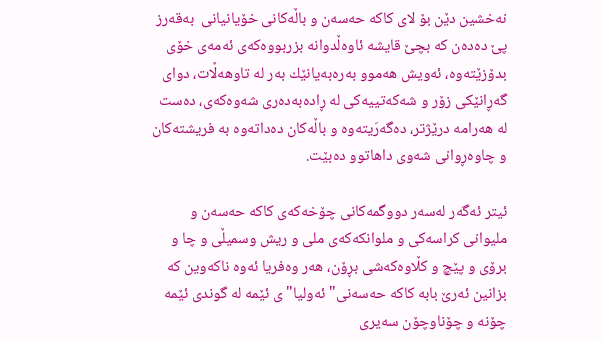نه‌خشین دێن بۆ لای كاكه‌ حه‌سه‌ن و باڵه‌كانی خۆیانیانی  به‌قه‌رز پێ ده‌ده‌ن كه‌ بچێ قایشه‌ ئاوه‌ڵدوانه‌ بزربووه‌كه‌ی ئه‌مه‌ی خۆی بدۆزێته‌وه‌، ئه‌ویش هه‌موو به‌ره‌به‌یانێك به‌ر له‌ تاوهه‌ڵات، دوای گه‌ڕانێكی زۆر و شه‌كه‌تییه‌كی له‌ ڕاده‌به‌ده‌ری شه‌وه‌كه‌ی، ده‌ست له‌ هه‌رامه‌ درێژتر، ده‌گه‌رَیته‌وه‌ و باڵه‌كان ده‌داته‌وه‌ به‌ فریشته‌كان و چاوه‌ڕوانی شه‌وی داهاتوو ده‌بێت.

ئیتر ئه‌گه‌ر له‌سه‌ر دووگمه‌كانی چۆخه‌كه‌ی كاكه‌ حه‌سه‌ن و ملیوانی كراسه‌كی و ملوانكه‌كه‌ی ملی و ریش وسمیڵی و چا و برۆی و پێچ و كڵاوه‌كه‌شی بڕۆن، هه‌ر وه‌فریا ئه‌وه‌ ناكه‌وین كه‌ بزانین ئه‌رێ بابه‌ كاكه‌ حه‌سه‌نی"ئه‌ولیا" ی ئێمه‌ له‌ گوندی ئێمه‌ چۆنه‌ و چۆناوچۆن سه‌یری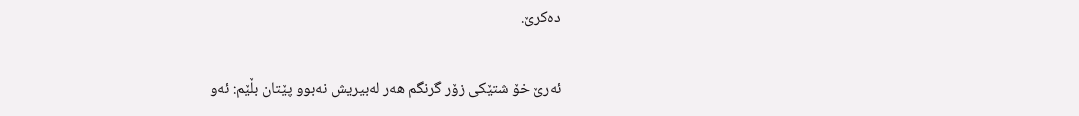ده‌كرێ.

ئه‌رێ خۆ شتێكی زۆر گرنگم هه‌ر له‌بیریش نه‌بوو پێتان بڵێم: ئه‌و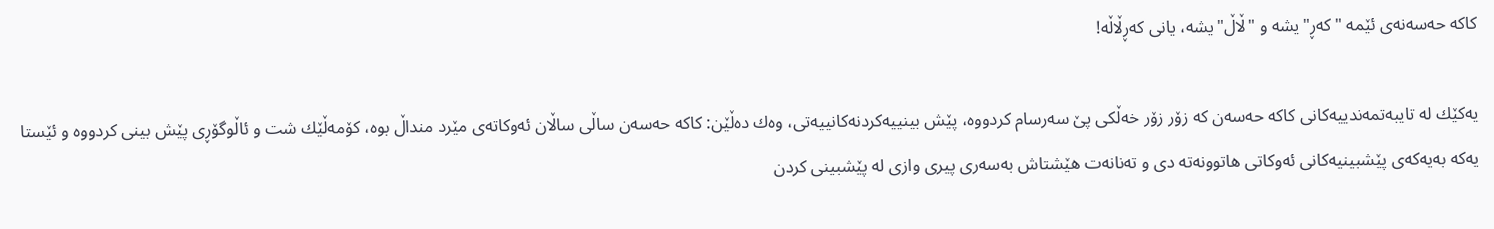كاكه‌ حه‌سه‌نه‌ی ئێمه‌ "كه‌ڕ"یشه‌ و "ڵاڵ"یشه‌، یانی كه‌ڕڵاڵه‌!

یه‌كێك له‌ تایبه‌تمه‌ندییه‌كانی كاكه‌ حه‌سه‌ن كه‌ زۆر زۆر خه‌ڵكی پێ سه‌رسام كردووه‌، پێش بینییه‌كردنه‌كانییه‌تی، وه‌ك ده‌ڵێن: كاكه‌ حه‌سه‌ن ساڵی ساڵان ئه‌وكاته‌ی مێرد منداڵ بوه‌، كۆمه‌ڵێك شت و ئاڵوگۆڕی پێش بینی كردووه‌ و ئێستا یه‌كه‌ به‌یه‌كه‌ی پێشبینیه‌كانی ئه‌وكاتی هاتوونه‌ته‌ دی و ته‌نانه‌ت هێشتاش به‌سه‌ری پیری وازی له‌ پێشبینی كردن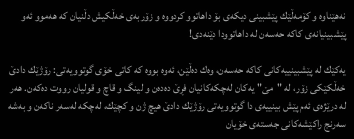نه‌هێناوه‌ و كۆمه‌ڵێك پێشبینی دیكه‌ی بۆ داهاتوو كردووه‌ و زۆربه‌ی خه‌ڵكیش دڵنیان كه‌ هه‌موو ئه‌و پێشبینیانه‌ی كاكه‌ حه‌سه‌ن له‌ داهاتوودا دێنه‌دی!

یه‌كێك له‌ پێشبینییه‌كانی كاكه‌ حه‌سه‌ن، وه‌ك ده‌ڵێن، ئه‌وه‌ بووه‌ كه‌ كاتی خۆی گوتوویه‌تی: رۆژێك دادێ خه‌ڵكێكی زۆر، له‌ "مێ" یه‌كان له‌چكه‌كانیان فڕێ ده‌ده‌ن و لینگ و قاچ و قولیان رووت ده‌كه‌ن. هه‌ر له‌ درێژه‌ی ئه‌م پێش بینییه‌ی دا گوتوویه‌تی رۆژێك دادێ هیچ ژن و كچێك، له‌چكه‌ له‌سه‌ر ناكه‌ن و به‌شه‌ سه‌رنج راكێشه‌كانی جه‌سته‌ی خۆیان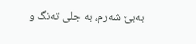به‌بێ شه‌رم، به‌ جلی ته‌نگ و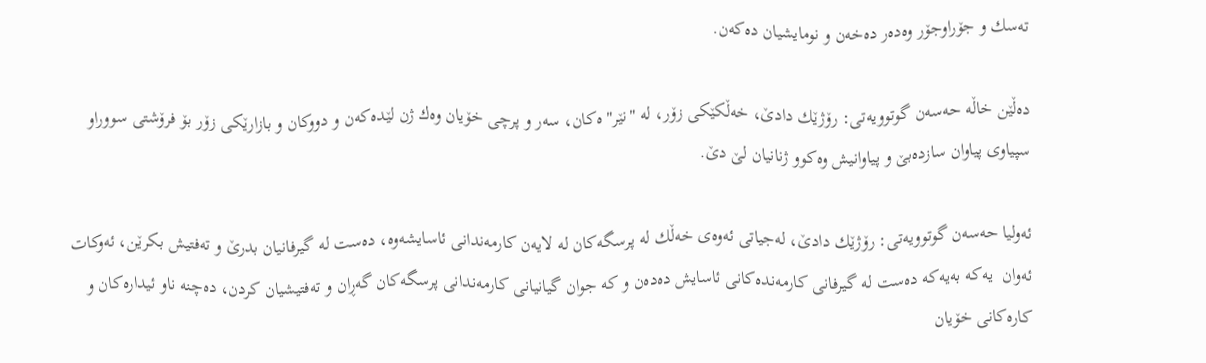ته‌سك و جۆراوجۆر وه‌ده‌ر ده‌خه‌ن و نومایشیان ده‌كه‌ن.

ده‌ڵێن خاڵه‌ حه‌سه‌ن گوتوویه‌تی: رۆژێك دادێ، خه‌ڵكێكی زۆر، له‌ "نێر"ه‌كان، سه‌ر و پرچی خۆیان وه‌ك ژن لێده‌كه‌ن و دووكان و بازارێكی زۆر بۆ فرۆشتی سووراو سپیاوی پیاوان سازده‌بێ و پیاوانیش وه‌كوو ژنانیان لێ دێ.

ئه‌ولیا حه‌سه‌ن گوتوویه‌تی: رۆژێك دادێ، له‌جیاتی ئه‌وه‌ی خه‌ڵك له‌ پرسگه‌كان له‌ لایه‌ن كارمه‌ندانی ئاسایشه‌وه‌، ده‌ست له‌ گیرفانیان بدرێ و ته‌فتیش بكرێن، ئه‌وكات ئه‌وان  یه‌كه‌ به‌یه‌كه‌ ده‌ست له‌ گیرفانی كارمه‌نده‌كانی ئاسایش ده‌ده‌ن و كه‌ جوان گیانیانی كارمه‌ندانی پرسگه‌كان گه‌ڕان و ته‌فتیشیان كردن، ده‌چنه‌ ناو ئیداره‌كان و كاره‌كانی خۆیان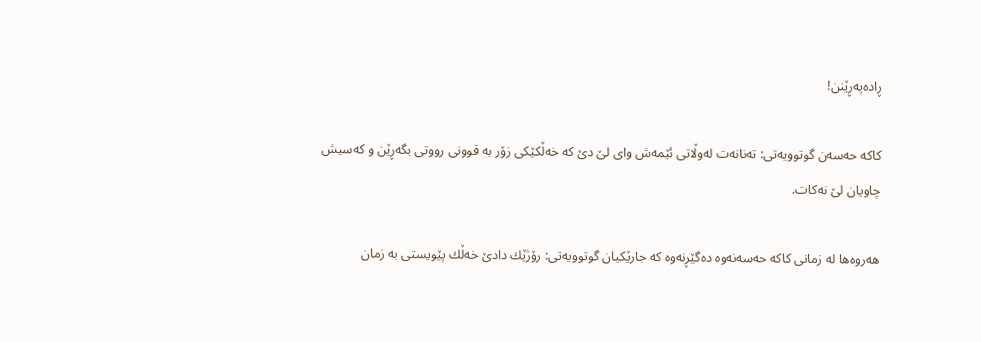ڕاده‌په‌ڕێنن!

كاكه‌ حه‌سه‌ن گوتوویه‌تی: ته‌نانه‌ت له‌وڵاتی ئێمه‌ش وای لێ دێ كه‌ خه‌ڵكێكی زۆر به‌ قوونی رووتی بگه‌ڕێن و كه‌سیش چاویان لێ نه‌كات.

هه‌روه‌ها له‌ زمانی كاكه‌ حه‌سه‌نه‌وه‌ ده‌گێڕنه‌وه‌ كه‌ جارێكیان گوتوویه‌تی: رۆژێك دادێ خه‌ڵك پێویستی به‌ زمان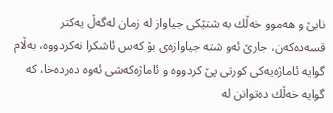نابێ و هه‌موو خه‌ڵك به‌ شتێكی جیاواز له‌ زمان له‌گه‌ڵ یه‌كتر قسه‌ده‌كه‌ن، جارێ ئه‌و شته‌ جیاوازه‌ی بۆ كه‌س ئاشكرا نه‌كردووه‌، به‌ڵام گوایه‌ ئاماژه‌یه‌كی كورتی پێ كردووه‌ و ئاماژه‌كه‌شی ئه‌وه‌ ده‌رده‌خا، كه‌  گوایه‌ خه‌ڵك ده‌توانن له‌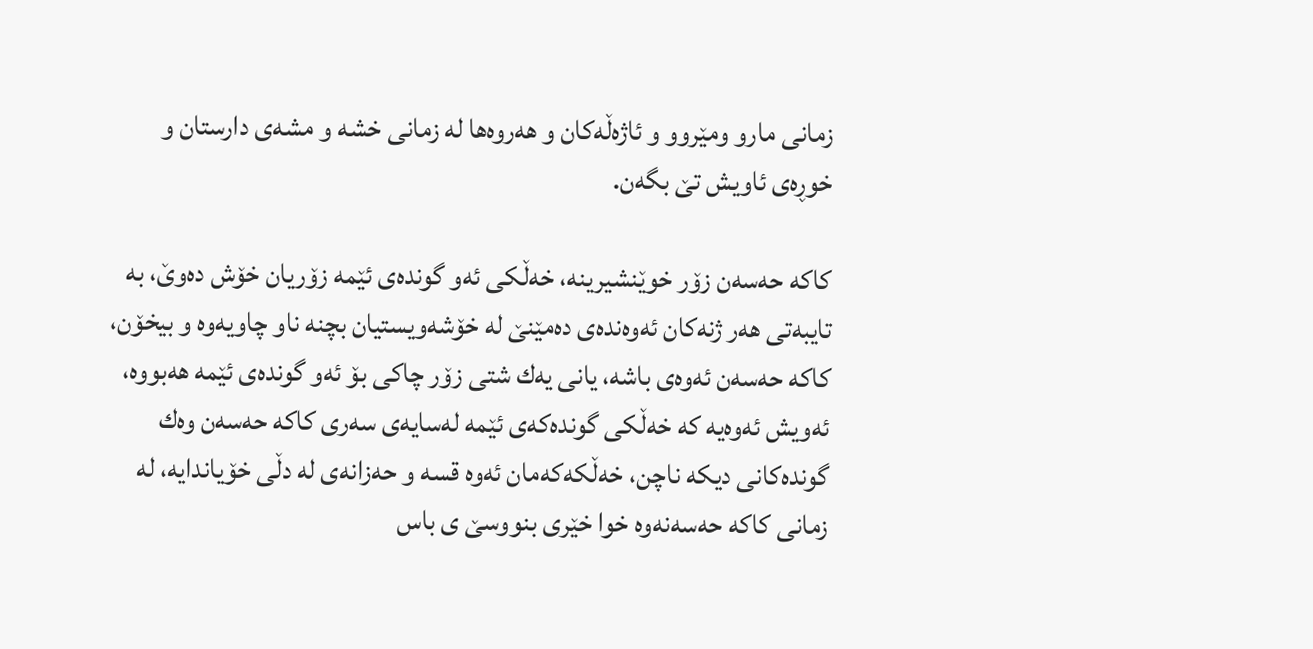زمانی مارو ومێروو و ئاژه‌ڵه‌كان و هه‌روه‌ها له‌ زمانی خشه‌ و مشه‌ی دارستان و خوڕه‌ی ئاویش تێ بگه‌ن.

كاكه‌ حه‌سه‌ن زۆر خوێنشیرینه‌، خه‌ڵكی ئه‌و گونده‌ی ئێمه‌ زۆریان خۆش ده‌وێ، به‌ تایبه‌تی هه‌ر ژنه‌كان ئه‌وه‌نده‌ی ده‌مێنێ له‌ خۆشه‌ویستیان بچنه‌ ناو چاویه‌وه‌ و بیخۆن، كاكه‌ حه‌سه‌ن ئه‌وه‌ی باشه‌، یانی یه‌ك شتی زۆر چاكی بۆ ئه‌و گونده‌ی ئێمه‌ هه‌بووه‌، ئه‌ویش ئه‌وه‌یه‌ كه‌ خه‌ڵكی گونده‌كه‌ی ئێمه‌ له‌سایه‌ی سه‌ری كاكه‌ حه‌سه‌ن وه‌ك گونده‌كانی دیكه‌ ناچن، خه‌ڵكه‌كه‌مان ئه‌وه‌ قسه‌ و حه‌زانه‌ی له‌ دڵی خۆیاندایه‌، له‌ زمانی كاكه‌ حه‌سه‌نه‌وه‌ خوا خێری بنووسێ ی باس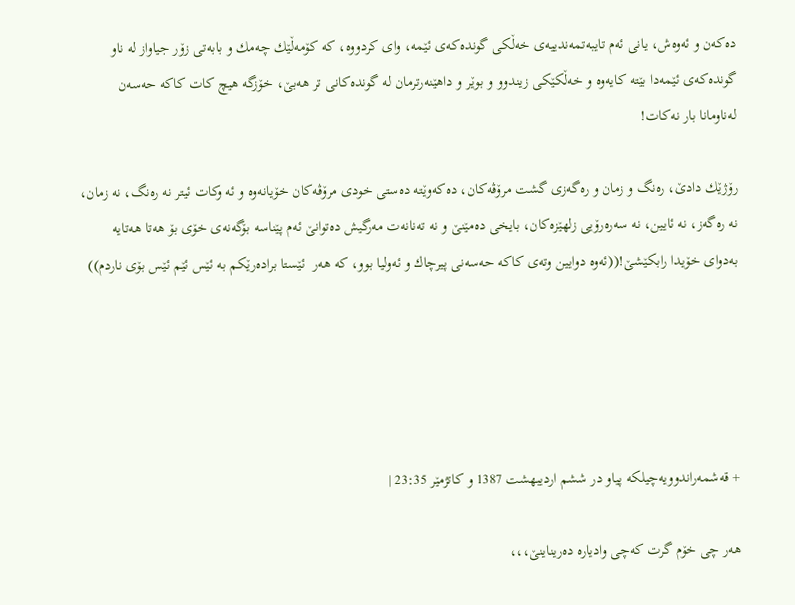ده‌كه‌ن و ئه‌وه‌ش، یانی ئه‌م تایبه‌تمه‌ندییه‌ی خه‌ڵكی گونده‌كه‌ی ئێمه‌، وای كردووه‌، كه‌ كۆمه‌ڵێك چه‌مك و بابه‌تی زۆر جیاواز له‌ ناو گونده‌كه‌ی ئێمه‌دا بێته‌ كایه‌وه‌ و خه‌ڵكێكی زیندوو و بوێر و داهێنه‌رترمان له‌ گونده‌كانی تر هه‌بێ، خۆزگه‌ هیچ كات كاكه‌ حه‌سه‌ن له‌ناومانا بار نه‌كات!

رۆژێك دادێ، ره‌نگ و زمان و ره‌گه‌زی گشت مرۆڤه‌كان، ده‌كه‌وێته‌ ده‌ستی خودی مرۆڤه‌كان خۆیانه‌وه‌ و ئه وكات ئیتر نه‌ ره‌نگ، نه‌ زمان، نه‌ ره‌گه‌ز، نه‌ ئایین، نه‌ سه‌ره‌رۆیی زلهێزه‌كان، بایخی ده‌مێنێ و نه‌ ته‌نانه‌ت مه‌رگیش ده‌توانێ ئه‌م پێناسه‌ بۆگه‌نه‌ی خۆی بۆ هه‌تا هه‌تایه‌ به‌دوای خۆیدا رابكێشێ!((ئه‌وه‌ دوایین وته‌ی كاكه‌ حه‌سه‌نی پیرچاك و ئه‌ولیا بوو، كه‌ هه‌ر  ئێستا براده‌رێكم به‌ ئێس ئێم ئێس بۆی ناردم))





+ قه‌شمه‌راندوویه‌چیلكه‌ پیاو در ششم اردیبهشت 1387 و کاتژمێر 23:35 |

هه‌ر چی خۆم گرت که‌چی وادیاره‌ ده‌رینا‌ینێ،،،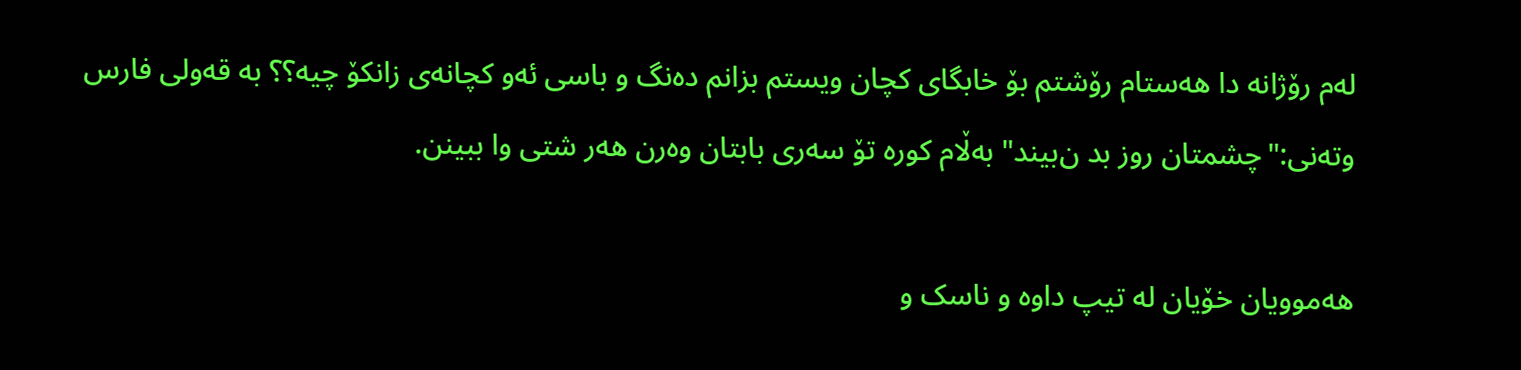له‌م رۆژانه‌ دا هه‌ستام رۆشتم بۆ خابگای کچان ویستم بزانم ده‌نگ و باسی ئه‌و کچانه‌ی زانکۆ چیه‌؟؟ به‌ قه‌ولی فارس وته‌نی:"چشمتان روز بد ن‌بیند" به‌ڵام کوره‌ تۆ سه‌ری بابتان وه‌رن هه‌ر شتی وا ببینن.

هه‌موویان خۆیان له‌ تیپ داوه‌ و ناسک و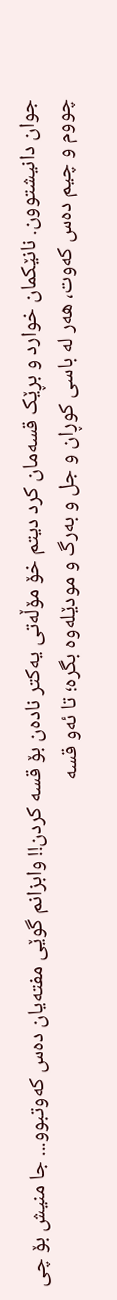جوان دانیشتوون. نانێکمان خوارد و بڕێک قسه‌مان کرد دیتم خۆ مۆڵه‌تی یه‌کتر ناده‌ن بۆ قسه‌ کردن!! وابزانم گوێی مفته‌یان ده‌س که‌وتبوو... جا منیش بۆ چی چووم و چیم ده‌س که‌وت، هه‌ر له‌ باسی کوڕان و جل و به‌رگ و مودێله‌وه‌ بگره‌؛ تا ئه‌و قسه‌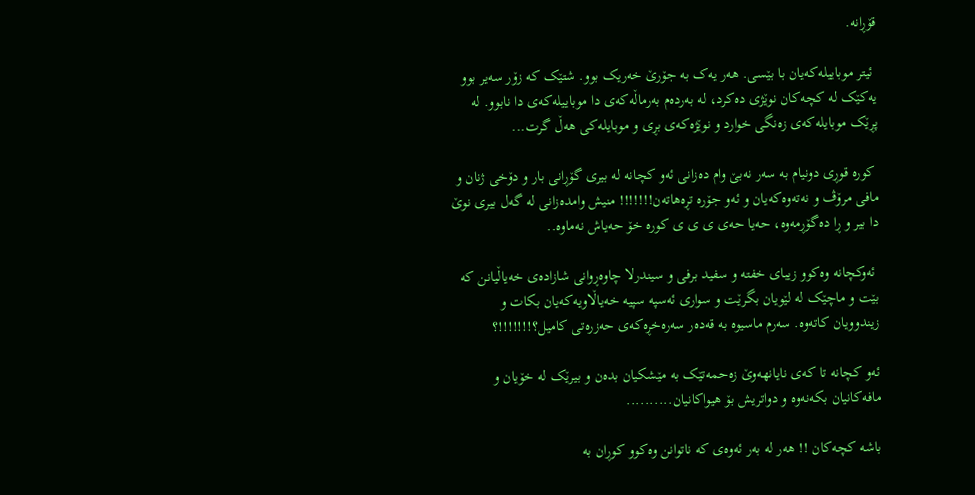قۆڕانه‌.

 ئیتر موباییله‌که‌یان با بێسی. هه‌ر یه‌ک به‌ جۆرێ خه‌ریک بوو. شتێک که‌ زۆر سه‌یر بوو یه‌کێک له‌ کچه‌کان نوێژی ده‌کرد، له‌ به‌رده‌م به‌رماڵه‌که‌ی دا موباییله‌که‌ی دا نابوو. له‌ پڕێک موبایله‌که‌ی زه‌نگی خوارد و نوێژه‌که‌ی بڕی و موبایله‌کی هه‌ڵ گرت...

 کوره‌ قوڕی دونیام به‌ سه‌ر نه‌بێ وام ده‌زانی ئه‌و کچانه‌ له‌ بیری گۆڕانی بار و دۆخی ژنان و مافی مرۆڤ و نه‌ته‌وه‌که‌یان و ئه‌و جۆره‌ تڕه‌هاته‌ن!!!!!!! منیش وامده‌زانی له‌ گه‌ل بیری نوێ دا بیر و ڕا ده‌گۆڕمه‌وه‌، حه‌یا حه‌ی ی ی ی کوره‌ خۆ حه‌یاش نه‌ماوه‌..

 ئه‌وکچانه‌ وه‌کوو زیبای خفته‌ و سفید برفی و سیندرلا چاوه‌ڕوانی شازاده‌ی خه‌یاڵیانن که‌ بێت و ماچێک له‌ لێویان بگرێت و سواری ئه‌سپه‌ سپیه‌ خه‌یاڵاویه‌که‌یان بکات و زیندوویان کاته‌وه‌. سه‌رم ماسیوه‌ به‌ قه‌ده‌ر سه‌ره‌خڕه‌که‌ی حه‌زره‌تی کامیل؟!!!!!!!؟

ئه‌و کچانه‌ تا که‌ی نایانهه‌وێ زه‌حمه‌تێک به‌ مێشکیان بده‌ن و بیرێک له‌ خۆیان و مافه‌کانیان بکه‌نه‌وه‌ و دواتریش بۆ هیواکانیان..........

باشه‌ کچه‌کان !! هه‌ر له‌ به‌ر ئه‌وه‌ی که‌ ناتوانن وه‌کوو کوڕان به‌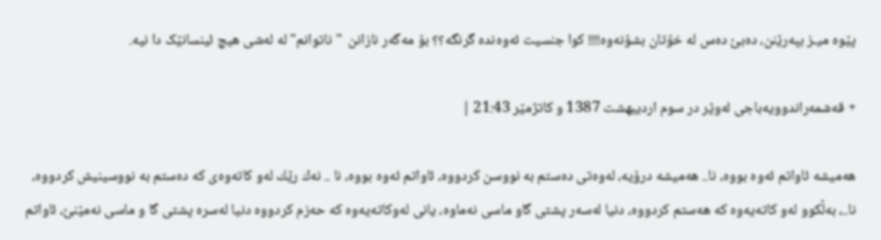پێوه‌ میـز بپه‌رێنن، ده‌بێ ده‌س له‌ خۆتان بشۆنه‌وه‌!!!! کوا جنسیت ئه‌وه‌نده‌ گرنگه‌؟؟ بۆ مه‌گه‌ر نازانن  "ناتوانم" له‌ له‌شی هیچ ئینسانێک دا نیه‌.

+ قه‌شمه‌راندوویه‌باجی له‌وێر در سوم اردیبهشت 1387 و کاتژمێر 21:43 |

هه‌میشه‌ ئاواتم ئه‌وه‌ بووه‌، نا.. هه‌میشه‌ درۆیه‌، له‌وه‌تی ده‌ستم به‌ نووسن كردووه‌، ئاواتم ئه‌وه‌ بووه‌، نا .. نه‌ك رێك له‌و كاته‌وه‌ی كه‌ ده‌ستم به‌ نووسینیش كردووه‌، نا..، به‌ڵكوو له‌و كاته‌یه‌وه‌ كه‌ هه‌ستم كردووه‌، دنیا له‌سه‌ر پشتی گاو ماسی نه‌ماوه‌، یانی له‌وكاته‌یه‌وه‌ كه‌ حه‌زم كردووه‌ دنیا له‌سره‌ پشتی گا و ماسی نه‌مێنێ، ئاواتم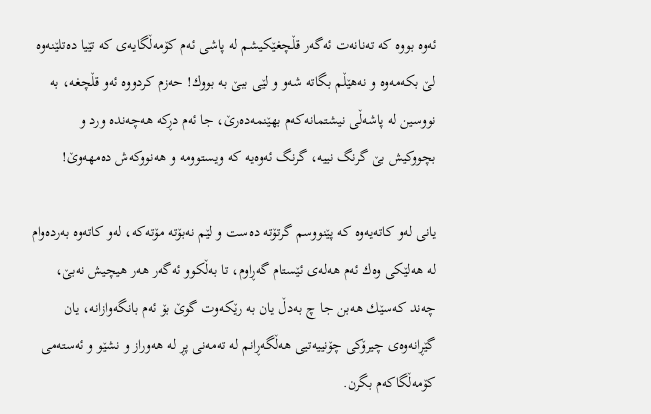ئه‌وه‌ بووه‌ كه‌ ته‌نانه‌ت ئه‌گه‌ر قڵچغێكیشم له‌ پاشی ئه‌م كۆمه‌ڵگایه‌ی كه‌ تێیا ده‌تلێنه‌وه‌ لێ بكه‌مه‌وه‌ و نه‌هێڵم بگاته‌ شه‌و و لێی ببێ به‌ بووك! حه‌زم كردووه‌ ئه‌و قڵچغه‌، به‌ نووسین له‌ پاشه‌ڵی نیشتمانه‌كه‌م بهێنمه‌ده‌رێ، جا ئه‌م دڕكه‌ هه‌چه‌نده‌ ورد و بچووكیش بێ گرنگ نییه‌، گرنگ ئه‌وه‌یه‌ كه‌ ویستوومه‌ و هه‌نووكه‌ش ده‌مهه‌وێ!

یانی له‌و كاته‌یه‌وه‌ كه‌ پێنووسم گرتۆته‌ ده‌ست و لێم نه‌بۆته‌ مۆته‌كه‌، له‌و كاته‌وه‌ به‌رده‌وام له‌ هه‌لێكی وه‌ك ئه‌م هه‌له‌ی ئێستام گه‌ڕاوم، تا به‌ڵكوو ئه‌گه‌ر هه‌ر هیچیش نه‌بێ، چه‌ند كه‌سێك هه‌بن جا چ به‌دڵ یان به‌ رێكه‌وت گوێ بۆ ئه‌م بانگه‌وازانه‌، یان گێڕانه‌وه‌ی چیرۆكی چۆنییه‌تیی هه‌ڵگه‌ڕانم له‌ ته‌مه‌نی پڕ له‌ هه‌وراز و نشێو و ئه‌سته‌می كۆمه‌ڵگاكه‌م بگرن.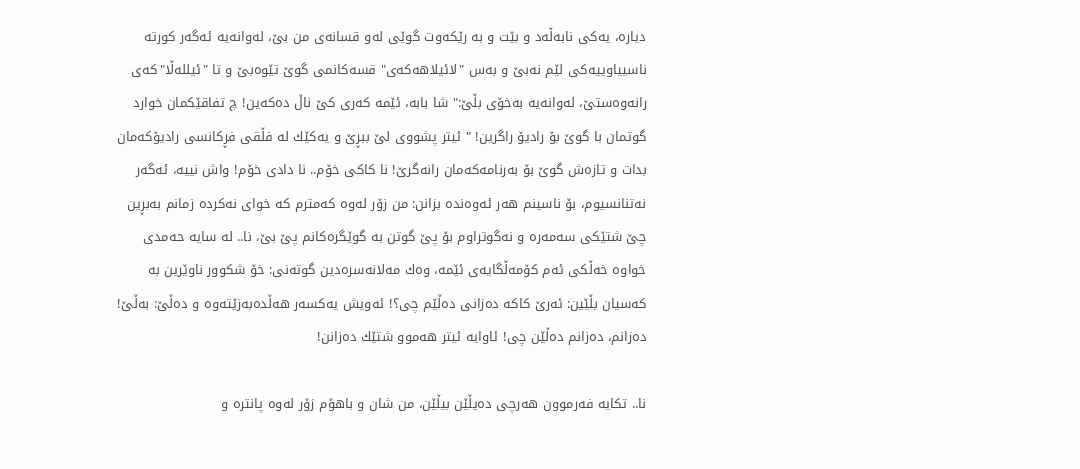دیاره‌، یه‌كی نابه‌ڵه‌د و بێت و به‌ رێكه‌وت گوێی له‌و قسانه‌ی من بێ، له‌وانه‌یه‌ ئه‌گه‌ر كورته‌ ناسییاوییه‌كی لێم نه‌بێ و به‌س "لائیلاهه‌كه‌ی" قسه‌كانمی گوێ تێوه‌بێ و تا "ئیلله‌ڵا"كه‌ی رانه‌وه‌ستێ، له‌وانه‌یه‌ به‌خۆی بڵێ:" شا بابه‌، ئێمه‌ كه‌ری كێ ناڵ ده‌كه‌ین! چ تفاقێكمان خوارد گوتمان با گوێ بۆ رادیۆ راگرین! " ئیتر پشووی لێ ببڕێ و یه‌كێك له‌ فڵقی فڕكانسی رادیۆكه‌مان بدات و تازه‌ش گوێ بۆ به‌رنامه‌كه‌مان رانه‌گرێ! نا كاكی خۆم.. نا دادی خۆم! واش نییه‌، ئه‌گه‌ر نه‌تنانسیوم، بۆ ناسینم هه‌ر ئه‌وه‌نده‌ بزانن: من زۆر له‌وه‌ كه‌مترم كه‌ خوای نه‌كرده‌ زمانم به‌بڕین چێ شتێكی سه‌مه‌ره‌ و نه‌گوتراوم بۆ پێ گوتن به‌ گوێگره‌كانم پێ بێ، نا.. له‌ سایه‌ حه‌مدی خواوه‌ خه‌ڵكی ئه‌م كۆمه‌ڵگایه‌ی ئێمه‌، وه‌ك مه‌لانه‌سره‌دین گوته‌نی: خۆ شكوور ناوێرین به‌ كه‌سیان بڵێین: ئه‌رێ كاكه‌ ده‌زانی ده‌ڵێم چی؟! ئه‌ویش یه‌كسه‌ر هه‌ڵده‌به‌زێته‌وه‌ و ده‌ڵێ: به‌ڵێ! ده‌زانم، ده‌زانم ده‌ڵێن چی! ئاوایه‌ ئیتر هه‌موو شتێك ده‌زانن!

نا.. تكایه‌ فه‌رموون هه‌رچی ده‌یڵێن بیڵێن، من شان و باهۆم زۆر له‌وه‌ پانتره‌ و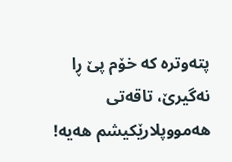پته‌وتره‌ كه‌ خۆم پێ ڕا نه‌گیرێ، تاقه‌تی هه‌مووپلارێكیشم هه‌یه‌!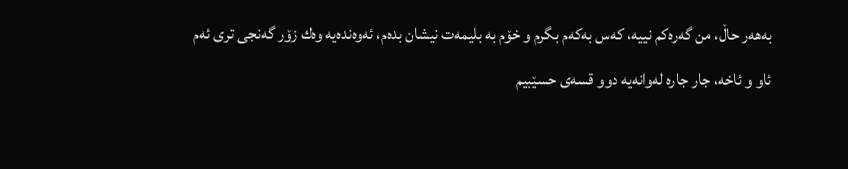به‌هه‌ر حاڵ، من گه‌ره‌كم نییه‌، كه‌س به‌كه‌م بگرم و خۆم به‌ بلیمه‌ت نیشان بده‌م، ئه‌وه‌نده‌یه‌ وه‌ك زۆر گه‌نجی تری ئه‌م ئاو و ئاخه‌، جار جاره‌ له‌وانه‌یه‌ دوو قسه‌ی حسێبیم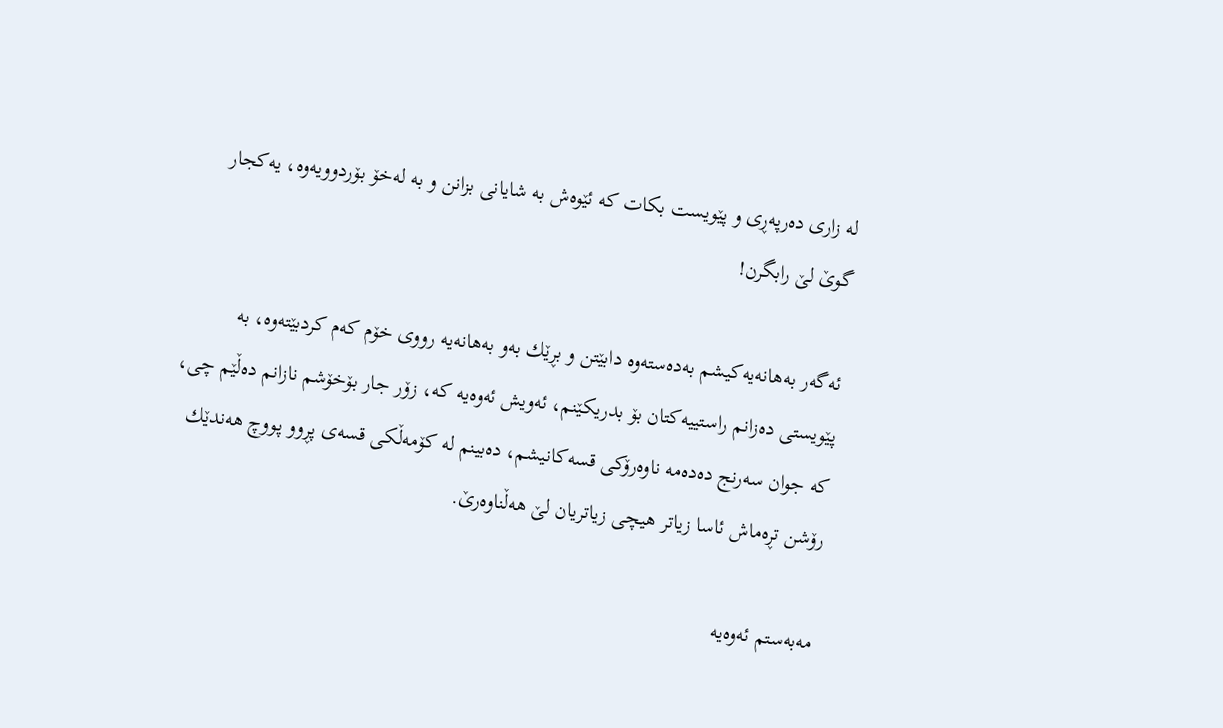له‌ زاری ده‌رپه‌ڕی و پێویست بكات كه‌ ئێوه‌ش به‌ شایانی بزانن و به‌ له‌خۆ بۆردوویه‌وه‌، یه‌كجار گوێ لێ رابگرن!

ئه‌گه‌ر به‌هانه‌یه‌كیشم به‌ده‌سته‌وه‌ دابێتن و بڕێك به‌و به‌هانه‌یه‌ رووی خۆم كه‌م كردبێته‌وه‌، به‌ پێویستی ده‌زانم راستییه‌كتان بۆ بدریكێنم، ئه‌ویش ئه‌وه‌یه‌ كه‌، زۆر جار بۆخۆشم نازانم ده‌ڵێم چی، كه‌ جوان سه‌رنج ده‌ده‌مه‌ ناوه‌رۆكی قسه‌كانیشم، ده‌بینم له‌ كۆمه‌ڵكی قسه‌ی پڕوو پووچ هه‌ندێك رۆشن تڕه‌ماش ئاسا زیاتر هیچی زیاتریان لێ هه‌ڵناوه‌رێ.

مه‌به‌ستم ئه‌وه‌یه‌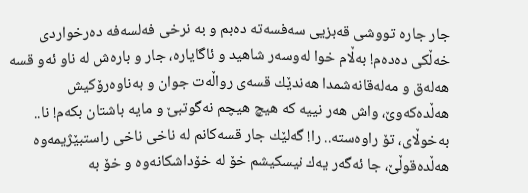جار جاره‌ تووشی قه‌بزیی سه‌فسه‌ته‌ ده‌بم و به‌ نرخی فه‌لسه‌فه‌ ده‌رخواردی خه‌ڵكی ده‌ده‌م! به‌ڵام خوا له‌وسه‌ر شاهید و ئاگایاره‌، جار و باره‌ش له‌ ناو ئه‌و قسه‌ هه‌له‌ق و مه‌له‌قانه‌شمدا هه‌ندێك قسه‌ی رواڵه‌ت جوان و به‌ناوه‌رۆكیش هه‌ڵده‌كه‌وێ، واش هه‌ر نییه‌ كه‌ هیچ هیچم نه‌گوتبێ و مایه‌ باشتان بكه‌م! نا.. به‌خوڵای، تۆ راوه‌سته‌.. را! گه‌لێك جار قسه‌كانم له‌ ناخی ناخی راستبێژیمه‌وه‌ هه‌ڵده‌قوڵێ، جا ئه‌گه‌ر یه‌ك نیسكیشم خۆ له‌ خۆداشكانه‌وه‌ و خۆ به‌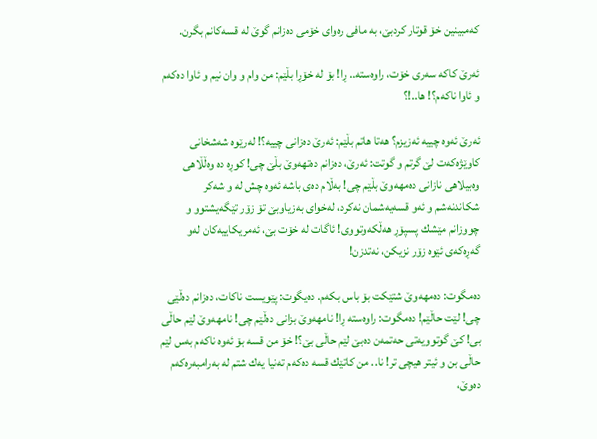كه‌مبینین خۆ قوتار كردبێ، به‌ مافی ره‌وای خۆمی ده‌زانم گوێ له‌ قسه‌كانم بگرن.

ئه‌رێ كاكه‌ سه‌ری خۆت، راوه‌سته‌.. ڕا! بۆ له‌ خۆڕا بڵێم: من وام و وان نیم و ئاوا ده‌كه‌م و ئاوا ناكه‌م؟! ها..!؟

ئه‌رێ ئه‌وه‌ چییه‌ ئه‌زیزم؟ هه‌تا هاتم بڵێم: ئه‌رێ ده‌زانی چییه‌؟! له‌رێوه‌ شه‌شخانی كاوێژه‌كه‌ت لێ گرتم و گوتت: ئه‌رێ، ده‌زانم ده‌تهه‌وێ بڵێ چی! كوڕه‌ ده‌ وه‌ڵڵاهی وه‌بیلاهی نازانی ده‌مهه‌وێ بڵێم چی! به‌ڵام ده‌ی باشه‌ ئه‌وه‌ چش له‌ و شه‌كر شكاندنه‌شم و ئه‌و قسه‌یه‌شمان نه‌كرد، له‌خوای به‌زیاوبێ تۆ زۆر تێگه‌یشتوو و چووزانم مێشك پسپۆڕ هه‌ڵكه‌وتووی! ئاگات له‌ خۆت بێ، ئه‌مریكاییه‌كان له‌و گه‌ڕه‌كه‌ی ئێوه‌ زۆر نزیكن، نه‌تدزن!

ده‌مگوت: ده‌مهه‌وێ شتێكت بۆ باس بكه‌م. ده‌یگوت: پێویست ناكات، ده‌زانم ده‌ڵێی چی! لێت حاڵێم! ده‌مگوت: راوه‌سته‌ ڕا! نامهه‌وێ بزانی ده‌ڵێم چی! نامهه‌وێ لێم حاڵی بی! كێ گوتوویه‌تی حه‌تمه‌ن ده‌بێ لێم حاڵی بێ؟! خۆ من قسه‌ بۆ ئه‌وه‌ ناكه‌م به‌س لێم حاڵی بن و ئیتر هیچی تر! نا.. من كاتێك قسه‌ ده‌كه‌م ته‌نیا یه‌ك شتم له‌ به‌رامبه‌ره‌كه‌م ده‌وێ،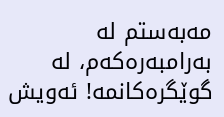مه‌به‌ستم له‌ به‌رامبه‌ره‌كه‌م، له‌ گوێگره‌كانمه‌! ئه‌ویش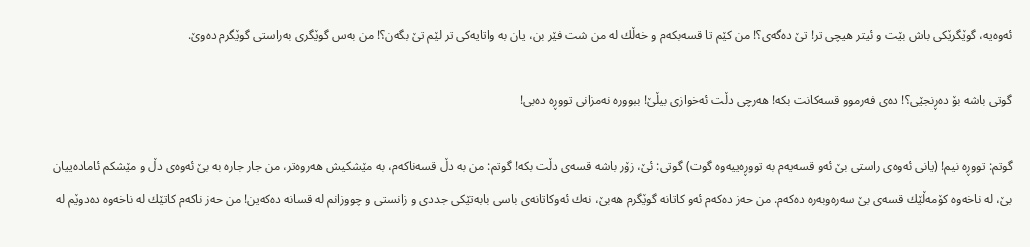ئه‌وه‌یه‌، گوێگرێكی باش بێت و ئیتر هیچی تر! تێ ده‌گه‌ی؟! من كێم تا قسه‌بكه‌م و خه‌ڵك له‌ من شت فێر بن، یان به‌ واتایه‌كی تر لێم تێ بگه‌ن؟! من به‌س گوێگری به‌راستی گوێگرم ده‌وێ.

گوتی باشه‌ بۆ ده‌ڕنجێی؟! ده‌ی فه‌رموو قسه‌كانت بكه‌! هه‌رچی دڵت ئه‌خوازی بیڵێ! ببووره‌ نه‌مزانی تووڕه‌ ده‌بی!

گوتم: تووڕه‌ نیم! (یانی ئه‌وه‌ی راستی بێ ئه‌و قسه‌یه‌م به‌ تووڕه‌ییه‌وه‌ گوت) گوتی: ئێ، زۆر باشه‌ قسه‌ی دڵت بكه‌! گوتم: من به‌ دڵ قسه‌ناكه‌م، به‌ مێشكیش هه‌روه‌تر، من جار جاره‌ به‌ بێ ئه‌وه‌ی دڵ و مێشكم ئاماده‌ییان بێ، له‌ ناخه‌وه‌ كۆمه‌ڵێك قسه‌ی بێ سه‌ره‌وبه‌ره‌ ده‌كه‌م. من حه‌ز ده‌كه‌م ئه‌و كاتانه‌ گوێگرم هه‌بێ، نه‌ك ئه‌وكاتانه‌ی باسی بابه‌تێكی جددی و زانستی و چووزانم له‌ قسانه‌ ده‌كه‌ین! من حه‌ز ناكه‌م كاتێك له‌ ناخه‌وه‌ ده‌دوێم له‌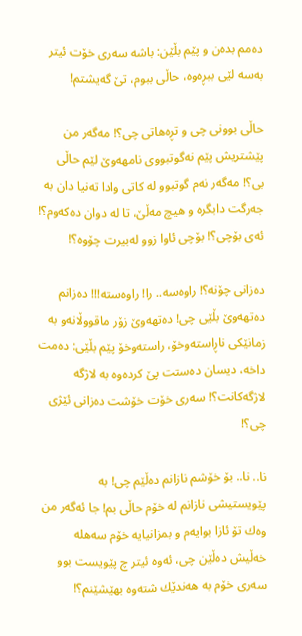ده‌مم بده‌ن و پێم بڵێن: باشه‌ سه‌ری خۆت ئیتر به‌سه‌ لێی ببڕه‌وه‌، حاڵی ببوم، تێ گه‌یشتم!

حاڵی بوونی چی و تڕه‌هاتی چی؟! مه‌گه‌ر من پێشتریش پێم نه‌گوتبووی نامهه‌وێ لێم حاڵی بی؟! مه‌گه‌ر نه‌م گوتبوو له‌ كاتی وادا ته‌نیا دان به‌ جه‌رگت دابگره‌ و هیچ مه‌ڵێ، تا له‌ دوان ده‌كه‌وم؟! ئه‌ی بۆچی؟! بۆچی ئاوا زوو له‌بیرت چۆوه‌؟!

ده‌زانی چۆنه‌؟! راوه‌سه‌.. را! راوه‌سته‌!!! ده‌زانم ده‌تهه‌وێ بڵێی چی! ده‌تهه‌وێ زۆر ماقووڵانه‌و به‌ زمانێكی ناڕاسته‌وخۆ، راسته‌وخۆ پێم بڵێی: ده‌مت داخه‌، دیسان ده‌ستت پێ كرده‌وه‌ به‌ لاژگه‌ لاژگه‌كانت؟! سه‌ری خۆت خۆشت ده‌زانی ئێژی چی؟!

نا.. نا.. بۆ خۆشم نازانم ده‌ڵێم چی! به‌ پێویستیشی نازانم له‌ خۆم حاڵی بم! جا ئه‌گه‌ر من وه‌ك تۆ ئازا بوایه‌م و بمزانیایه‌ خۆم سه‌هله‌ خه‌ڵیش ده‌ڵێن چی، ئه‌وه‌ ئیتر چ پێویست بوو سه‌ری خۆم به‌ هه‌ندێك شته‌وه‌ بهێشێنم؟!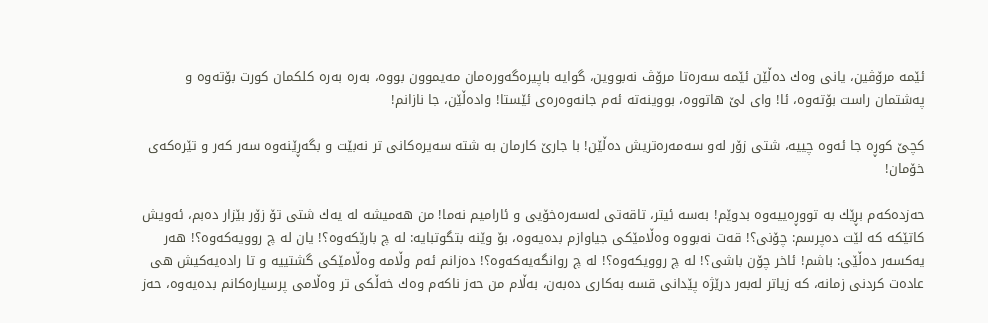ئێمه‌ مرۆڤین، یانی وه‌ك ده‌ڵێن ئێمه‌ سه‌ره‌تا مرۆڤ نه‌بووین، گوایه‌ باپیره‌گه‌وره‌مان مه‌یموون بووه‌، به‌ره‌ به‌ره‌ كلكمان كورت بۆته‌وه‌ و په‌شتمان راست بۆته‌وه‌، ئا! وای لێ هاتووه‌، بووینه‌ته‌ ئه‌م جانه‌وه‌ره‌ی ئێستا! واده‌ڵێن، جا نازانم!

كچێ كوڕه‌ جا ئه‌وه‌ چییه‌، شتی زۆر له‌و سه‌مه‌ره‌تریش ده‌ڵێن! با جارێ كارمان به‌ شته‌ سه‌یره‌كانی تر نه‌بێت و بگه‌ڕێنه‌وه‌ سه‌ر كه‌ر و تێره‌كه‌ی خۆمان!

حه‌زده‌كه‌م بڕێك به‌ تووڕه‌ییه‌وه‌ بدوێم! به‌سه‌ ئیتر، تاقه‌تی له‌سه‌ره‌خۆیی و ئارامیم نه‌ما! من هه‌میشه‌ له‌ یه‌ك شتی تۆ زۆر بێزار ده‌بم، ئه‌ویش كاتێكه‌ كه‌ لێت ده‌پرسم: چۆنی؟! قه‌ت نه‌بووه‌ وه‌ڵامێكی جیاوازم بده‌یه‌وه‌، بۆ وێنه‌ بتگوتبایه‌: له‌ چ بارێكه‌وه‌؟! یان له‌ چ روویه‌كه‌وه‌؟! هه‌ر یه‌كسه‌ر ده‌ڵێی: باشم! ئاخر چۆن باشی؟! له‌ چ روویكه‌وه‌؟! له‌ چ روانگه‌یه‌كه‌وه‌؟! ده‌زانم ئه‌م وڵامه‌ وه‌ڵامێكی گشتییه‌ و تا راده‌یه‌كیش هی عاده‌ت كردنی زمانه‌، كه‌ زیاتر له‌به‌ر درێژه‌ پێدانی قسه‌ به‌كاری ده‌به‌ن، به‌ڵام من حه‌ز ناكه‌م وه‌ك خه‌ڵكی تر وه‌ڵامی پرسیاره‌كانم بده‌یه‌وه‌، حه‌ز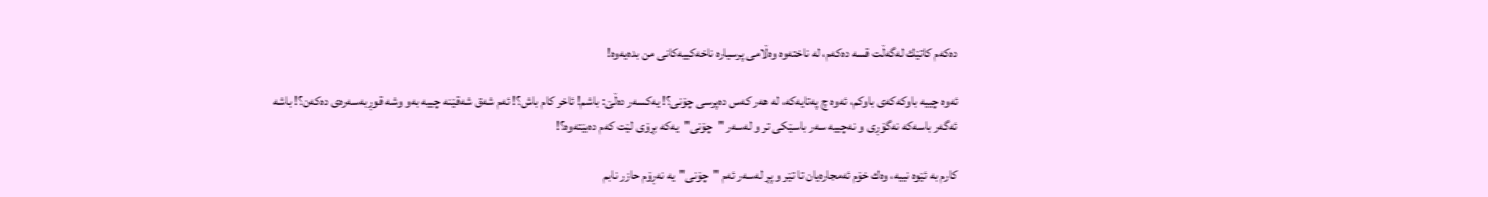ده‌كه‌م كاتێك له‌گه‌ڵت قسه‌ ده‌كه‌م، له‌ ناخته‌وه‌ وه‌ڵامی پرسیاره‌ ناخه‌كییه‌كانی من بده‌یه‌وه‌!

ئه‌وه‌ چییه‌ باوكه‌كه‌ی باوكم، ئه‌وه‌ چ په‌تایه‌كه‌، له‌ هه‌ر كه‌س ده‌پرسی چۆنی؟! یه‌كسه‌ر ده‌ڵێ: باشم! ئاخر كام باش؟! ئه‌م شه‌ق شه‌قێنه‌ چییه‌ به‌و وشه‌ قوڕبه‌سه‌ره‌ی ده‌كه‌ن؟! باشه‌ ئه‌گه‌ر باسه‌كه‌ نه‌گۆڕی و نه‌چییه‌ سه‌ر باسێكی تر و له‌سه‌ر "چۆنی"یه‌كه‌ بڕۆی لێت كه‌م ده‌بێته‌وه‌؟!

كارم به‌ ئێوه‌ نییه‌، وه‌ك خۆم ئه‌مجاره‌یان تا تێر و پڕ له‌سه‌ر ئه‌م "چۆنی"یه‌ نه‌ڕۆم حازر نابم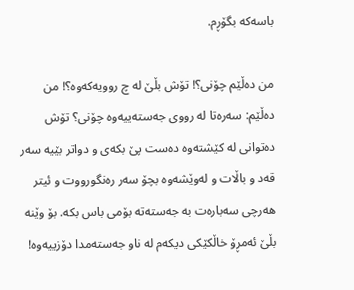باسه‌كه‌ بگۆڕم.

من ده‌ڵێم چۆنی؟! تۆش بڵێ له‌ چ روویه‌كه‌وه‌؟! من ده‌ڵێم: سه‌ره‌تا له‌ رووی جه‌سته‌ییه‌وه‌ چۆنی؟ تۆش ده‌توانی له‌ كێشته‌وه‌ ده‌ست پێ بكه‌ی و دواتر بێیه‌ سه‌ر قه‌د و باڵات و له‌وێشه‌وه‌ بچۆ سه‌ر ره‌نگورووت و ئیتر هه‌رچی سه‌باره‌ت به‌ جه‌سته‌ته‌ بۆمی باس بكه‌. بۆ وێنه‌ بڵێ ئه‌مڕۆ خاڵكێكی دیكه‌م له‌ ناو جه‌سته‌مدا دۆزییه‌وه‌!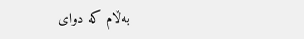به‌ڵام كه‌ دوای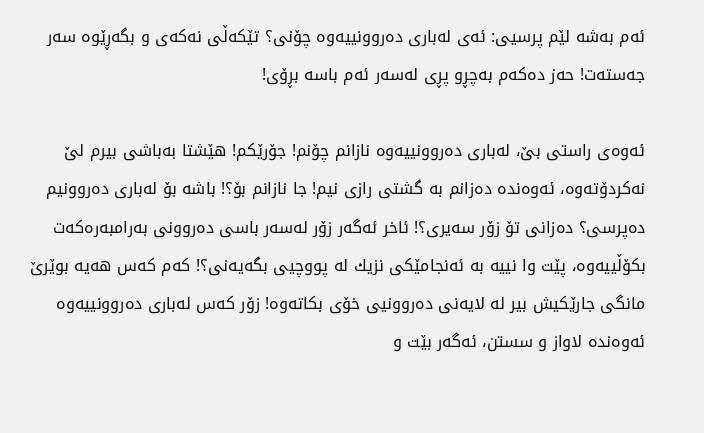ئه‌م به‌شه‌ لێم پرسیی: ئه‌ی له‌باری ده‌روونییه‌وه‌ چۆنی؟ تێكه‌ڵی نه‌كه‌ی و بگه‌ڕێوه‌ سه‌ر جه‌سته‌ت! حه‌ز ده‌كه‌م به‌چڕو پڕی له‌سه‌ر ئه‌م باسه‌ بڕۆی!

ئه‌وه‌ی راستی بێ، له‌باری ده‌روونییه‌وه‌ نازانم چۆنم! جۆرێكم! هێشتا به‌باشی بیرم لێ نه‌كردۆته‌وه‌، ئه‌وه‌نده‌ ده‌زانم به‌ گشتی رازی نیم! جا نازانم بۆ؟! باشه‌ بۆ له‌باری ده‌روونیم ده‌پرسی؟ ده‌زانی تۆ زۆر سه‌یری؟! ئاخر ئه‌گه‌ر زۆر له‌سه‌ر باسی ده‌روونی به‌رامبه‌ره‌كه‌ت بكۆڵییه‌وه‌، پێت وا نییه‌ به‌ ئه‌نجامێكی نزیك له‌ پووچیی بگه‌یه‌نی؟! كه‌م كه‌س هه‌یه‌ بوێرێ مانگی جارێكیش بیر له‌ لایه‌نی ده‌روونیی خۆی بكاته‌وه‌! زۆر كه‌س له‌باری ده‌روونییه‌وه‌ ئه‌وه‌نده‌ لاواز و سستن، ئه‌گه‌ر بێت و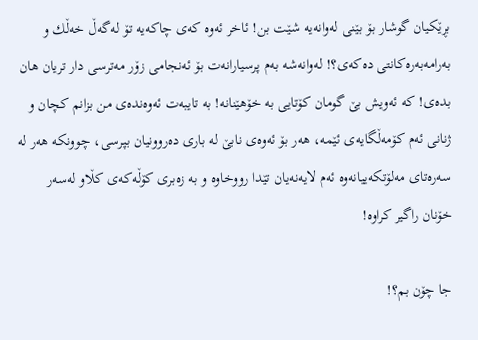بڕێكیان گوشار بۆ بێنی له‌وانه‌یه‌ شێت بن! ئاخر ئه‌وه‌ كه‌ی چاكه‌یه‌ تۆ له‌گه‌ڵ خه‌ڵك و به‌رامه‌به‌ره‌كانتی ده‌كه‌ی؟! له‌وانه‌شه‌ به‌م پرسیارانه‌ت بۆ ئه‌نجامی زۆر مه‌ترسی دار تریان هان بده‌ی! كه‌ ئه‌ویش بێ گومان كۆتایی به‌ خۆهێنانه‌! به‌ تایبه‌ت ئه‌وه‌نده‌ی من بزانم كچان و ژنانی ئه‌م كۆمه‌ڵگایه‌ی ئێمه‌، هه‌ر بۆ ئه‌وه‌ی نابێ له‌ باری ده‌روونیان بپرسی، چوونكه‌ هه‌ر له‌ سه‌ره‌تای مه‌لۆتكه‌ییانه‌وه‌ ئه‌م لایه‌نه‌یان تێدا رووخاوه‌ و به‌ زه‌بری كۆڵه‌كه‌ی كڵاو له‌سه‌ر خۆنان راگیر كراوه‌!

جا چۆن بم؟!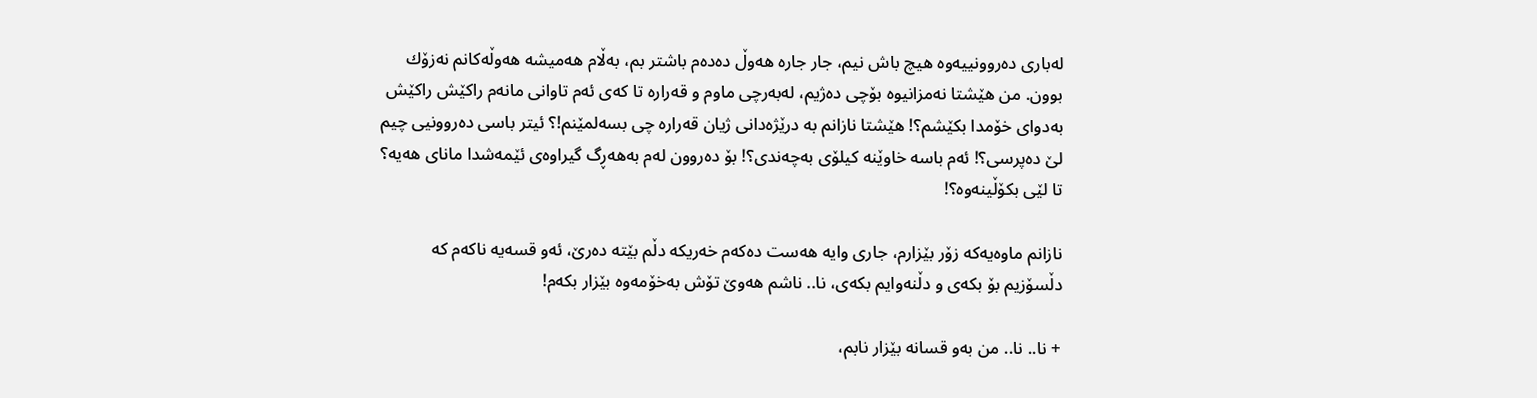له‌باری ده‌روونییه‌وه‌ هیچ باش نیم، جار جاره‌ هه‌وڵ ده‌ده‌م باشتر بم، به‌ڵام هه‌میشه‌ هه‌وڵه‌كانم نه‌زۆك بوون. من هێشتا نه‌مزانیوه‌ بۆچی ده‌ژیم، له‌به‌رچی ماوم و قه‌راره‌ تا كه‌ی ئه‌م تاوانی مانه‌م راكێش راكێش به‌دوای خۆمدا بكێشم؟! هێشتا نازانم به‌ درێژه‌دانی ژیان قه‌راره‌ چی بسه‌لمێنم!؟ ئیتر باسی ده‌روونیی چیم لێ ده‌پرسی؟! ئه‌م باسه‌ خاوێنه‌ كیلۆی به‌چه‌ندی؟! بۆ ده‌روون له‌م به‌هه‌ڕگ گیراوه‌ی ئێمه‌شدا مانای هه‌یه‌؟ تا لێی بكۆڵینه‌وه‌؟!

نازانم ماوه‌یه‌كه‌ زۆر بێزارم، جاری وایه‌ هه‌ست ده‌كه‌م خه‌ریكه‌ دڵم بێته‌ ده‌رێ، ئه‌و قسه‌یه‌ ناكه‌م كه‌ دڵسۆزیم بۆ بكه‌ی و دڵنه‌وایم بكه‌ی، نا.. ناشم هه‌وێ تۆش به‌خۆمه‌وه‌ بێزار بكه‌م!

+ نا.. نا.. من به‌و قسانه‌ بێزار نابم،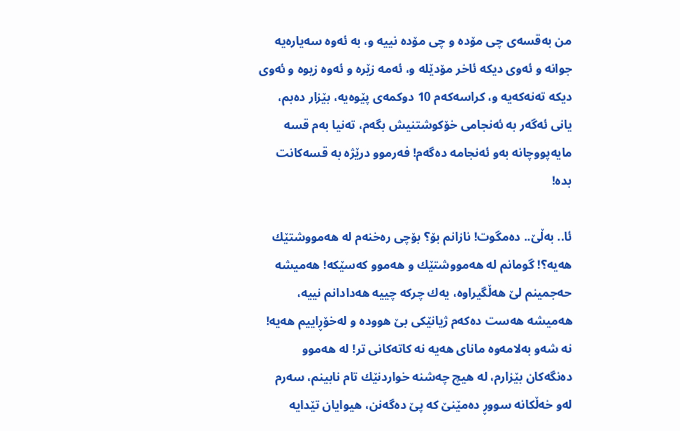من به‌قسه‌ی چی مۆده‌ و چی مۆده‌ نییه‌ و، به‌ ئه‌وه‌ سه‌یاره‌یه‌ جوانه‌ و ئه‌وی دیكه‌ ئاخر مۆدێله‌ و، ئه‌مه‌ زێره‌ و ئه‌وه‌ زیوه‌ و ئه‌وی دیكه‌ ته‌نه‌كه‌یه‌ و، كراسه‌كه‌م 10 دوكمه‌ی پێوه‌یه‌، بێزار ده‌بم، یانی ئه‌گه‌ر به‌ ئه‌نجامی خۆكوشتنیش بگه‌م، ته‌نیا به‌م قسه‌ مایه‌پووچانه‌ به‌و ئه‌نجامه‌ ده‌گه‌م! فه‌رموو درێژه‌ به‌ قسه‌كانت بده‌!

ئا.. به‌ڵێ.. ده‌مگوت! نازانم بۆ؟ بۆچی ره‌خنه‌م له‌ هه‌مووشتێك هه‌یه‌؟! گومانم له‌ هه‌مووشتێك و هه‌موو كه‌سێكه‌! هه‌میشه‌ حه‌جمینم لێ هه‌ڵگیراوه‌، یه‌ك چركه‌ چییه‌ هه‌دادانم نییه‌، هه‌میشه‌ هه‌ست ده‌كه‌م ژیانێكی بێ هووده‌ و له‌خۆڕاییم هه‌یه‌! نه‌ شه‌و به‌لامه‌وه‌ مانای هه‌یه‌ نه‌ كاته‌كانی تر! له‌ هه‌موو ده‌نگه‌كان بێزارم، له‌ هیچ چه‌شنه‌ خواردنێك تام نابینم، سه‌رم له‌و خه‌ڵكانه‌ سووڕ ده‌مێنێ كه‌ پێ ده‌گه‌نن، هیوایان تێدایه‌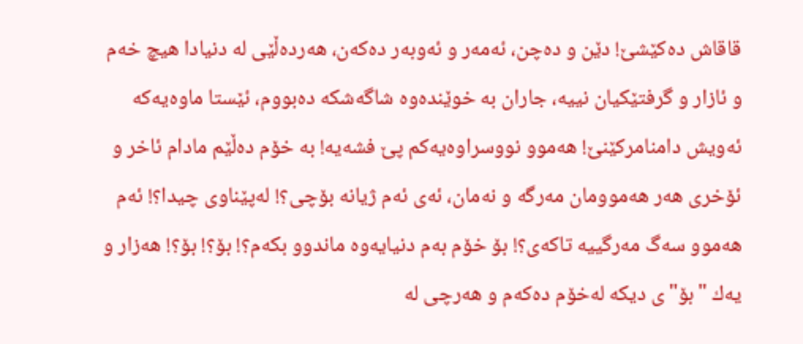قاقاش ده‌كێشێ! دێن و ده‌چن، ئه‌مه‌ر و ئه‌وبه‌ر ده‌كه‌ن، هه‌رده‌ڵێی له‌ دنیادا هیچ خه‌م و ئازار و گرفتێكیان نییه‌، جاران به‌ خوێنده‌وه‌ شاگه‌شكه‌ ده‌بووم، ئێستا ماوه‌یه‌كه‌ ئه‌ویش دامنامركێنێ! هه‌موو نووسراوه‌یه‌كم پێ فشه‌یه‌! به‌ خۆم ده‌ڵێم مادام ئاخر و ئۆخری هه‌ر هه‌موومان مه‌رگه‌ و نه‌مان، ئه‌ی ئه‌م ژیانه‌ بۆچی؟! له‌پێناوی چیدا؟! ئه‌م هه‌موو سه‌گ مه‌رگییه‌ تاكه‌ی؟! بۆ خۆم به‌م دنیایه‌وه‌ ماندوو بكه‌م؟! بۆ؟! بۆ؟! هه‌زار و یه‌ك "بۆ"ی دیكه‌ له‌خۆم ده‌كه‌م و هه‌رچی له‌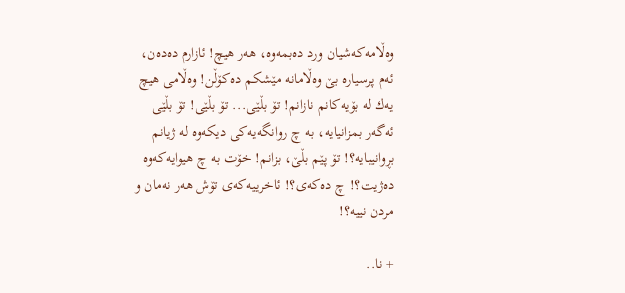وه‌ڵامه‌كه‌شیان ورد ده‌بمه‌وه‌، هه‌ر هیچ! ئازارم ده‌ده‌ن، ئه‌م پرسیاره‌ بێ وه‌ڵامانه‌ مێشكم ده‌كۆڵن! وه‌ڵامی هیچ یه‌ك له‌ بۆیه‌كانم نازانم! تۆ بڵێی... تۆ بڵێی! تۆ بڵێی ئه‌گه‌ر بمزانیایه‌، به‌ چ روانگه‌یه‌كی دیكه‌وه‌ له‌ ژیانم بڕوانیبایه‌؟! تۆ پێم بڵێ، بزانم! خۆت به‌ چ هیوایه‌كه‌وه‌ ده‌ژیت؟! چ ده‌كه‌ی؟! ئاخرییه‌كه‌ی تۆش هه‌ر نه‌مان و مردن نییه‌؟!

+ نا..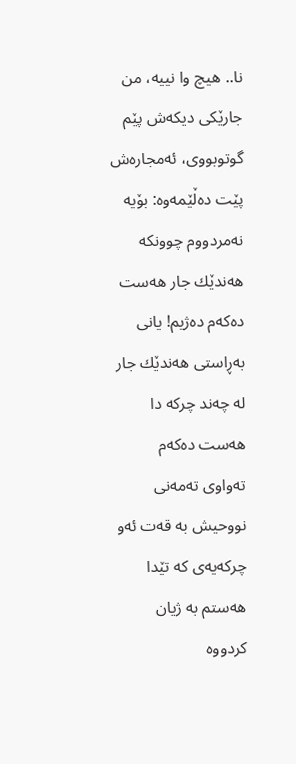نا.. هیچ وا نییه‌، من جارێكی دیكه‌ش پێم گوتوبووی، ئه‌مجاره‌ش پێت ده‌ڵێمه‌وه‌: بۆیه‌ نه‌مردووم چوونكه‌ هه‌ندێك جار هه‌ست ده‌كه‌م ده‌ژیم! یانی به‌ڕاستی هه‌ندێك جار له‌ چه‌ند چركه‌ دا هه‌ست ده‌كه‌م ته‌واوی ته‌مه‌نی نووحیش به‌ قه‌ت ئه‌و چركه‌یه‌ی كه‌ تێدا هه‌ستم به‌ ژیان كردووه‌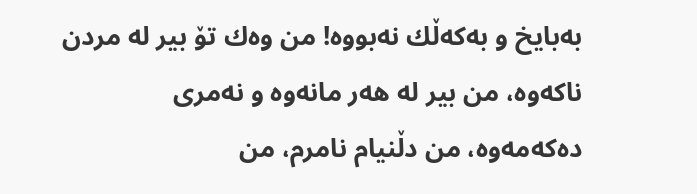به‌بایخ و به‌كه‌ڵك نه‌بووه‌! من وه‌ك تۆ بیر له‌ مردن ناكه‌وه‌، من بیر له‌ هه‌ر مانه‌وه‌ و نه‌مری ده‌كه‌مه‌وه‌، من دڵنیام نامرم، من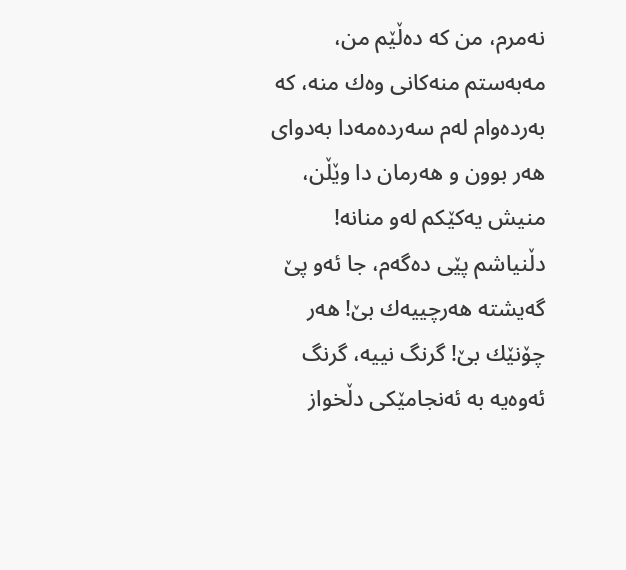نه‌مرم، من كه‌ ده‌ڵێم من، مه‌به‌ستم منه‌كانی وه‌ك منه‌، كه‌ به‌رده‌وام له‌م سه‌رده‌مه‌دا به‌دوای هه‌ر بوون و هه‌رمان دا وێڵن، منیش یه‌كێكم له‌و منانه‌! دڵنیاشم پێی ده‌گه‌م، جا ئه‌و پێ گه‌یشته‌ هه‌رچییه‌ك بێ! هه‌ر چۆنێك بێ! گرنگ نییه‌، گرنگ ئه‌وه‌یه‌ به‌ ئه‌نجامێكی دڵخواز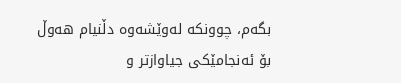بگه‌م، چوونكه‌ له‌وێشه‌وه‌ دڵنیام هه‌وڵ بۆ ئه‌نجامێكی جیاوازتر و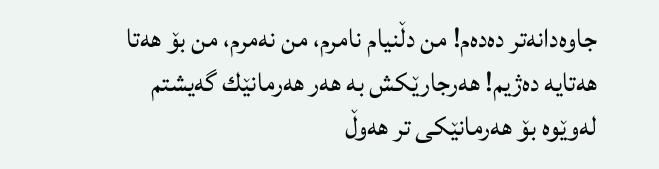جاوه‌دانه‌تر ده‌ده‌م! من دڵنیام نامرم، من نه‌مرم، من بۆ هه‌تا هه‌تایه‌ ده‌ژیم! هه‌رجارێكش به‌ هه‌ر هه‌رمانێك گه‌یشتم له‌وێوه‌ بۆ هه‌رمانێكی تر هه‌وڵ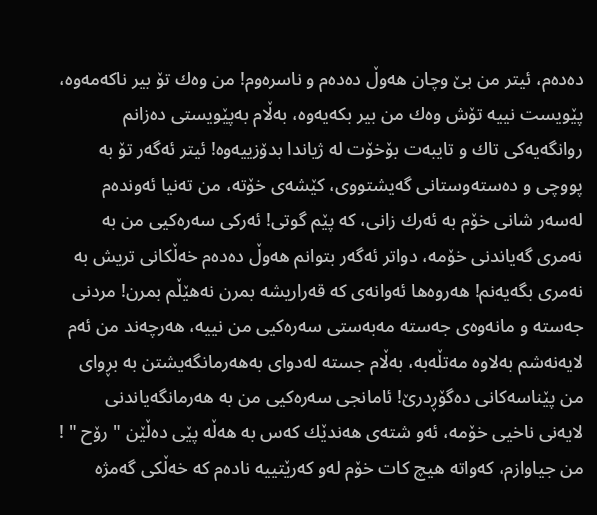ده‌ده‌م، ئیتر من بێ وچان هه‌وڵ ده‌ده‌م و ناسره‌وم! من وه‌ك تۆ بیر ناكه‌مه‌وه‌، پێویست نییه‌ تۆش وه‌ك من بیر بكه‌یه‌وه‌، به‌ڵام به‌پێویستی ده‌زانم روانگه‌یه‌كی تاك و تایبه‌ت بۆخۆت له‌ ژیاندا بدۆزییه‌وه‌! ئیتر ئه‌گه‌ر تۆ به‌ پووچی و ده‌سته‌وستانی گه‌یشتووی، كێشه‌ی خۆته‌، من ته‌نیا ئه‌ونده‌م له‌سه‌ر شانی خۆم به‌ ئه‌رك زانی، كه‌ پێم گوتی! ئه‌ركی سه‌ره‌كیی من به‌ نه‌مری گه‌یاندنی خۆمه‌، دواتر ئه‌گه‌ر بتوانم هه‌وڵ ده‌ده‌م خه‌ڵكانی تریش به‌ نه‌مری بگه‌یه‌نم! هه‌روه‌ها ئه‌وانه‌ی كه‌ قه‌راریشه‌ بمرن نه‌هێڵم بمرن! مردنی جه‌سته‌ و مانه‌وه‌ی جه‌سته‌ مه‌به‌ستی سه‌ره‌كیی من نییه‌، هه‌رچه‌ند من ئه‌م لایه‌نه‌شم به‌لاوه‌ مه‌تڵه‌به‌، به‌ڵام جسته‌ له‌دوای به‌هه‌رمانگه‌یشتن به‌ بڕوای من پێناسه‌كانی ده‌گۆڕدرێ! ئامانجی سه‌ره‌كیی من به‌ هه‌رمانگه‌یاندنی لایه‌نی ناخیی خۆمه‌، ئه‌و شته‌ی هه‌ندێك كه‌س به‌ هه‌ڵه‌ پێی ده‌ڵێن " رۆح " ! من جیاوازم، كه‌واته‌ هیچ كات خۆم له‌و كه‌رێتییه‌ ناده‌م كه‌ خه‌ڵكی گه‌مژه‌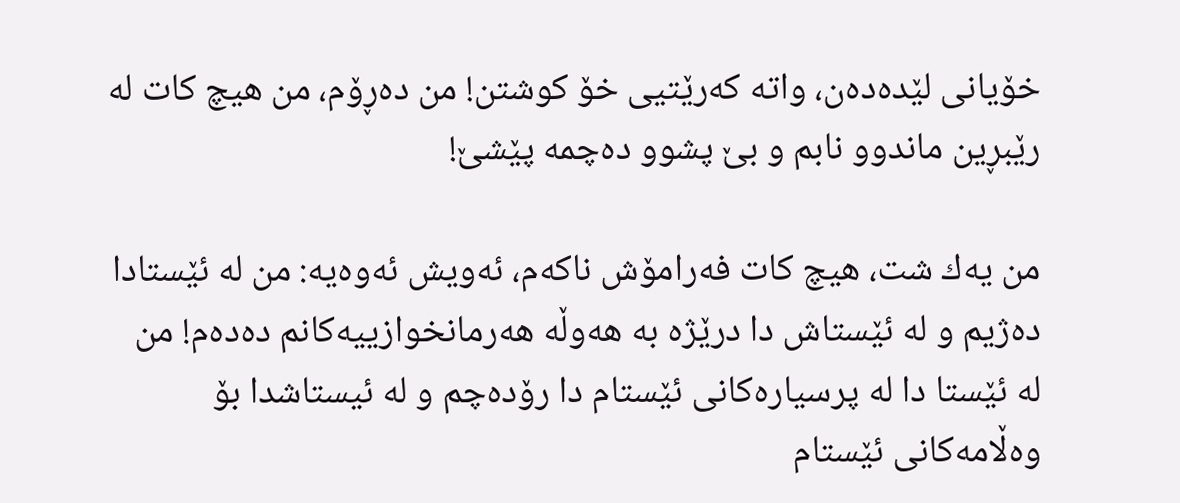خۆیانی لێده‌ده‌ن، واته‌ كه‌رێتیی خۆ كوشتن! من ده‌ڕۆم، من هیچ كات له‌ رێبڕین ماندوو نابم و بێ پشوو ده‌چمه‌ پێشێ!

من یه‌ك شت، هیچ كات فه‌رامۆش ناكه‌م، ئه‌ویش ئه‌وه‌یه‌: من له‌ ئێستادا ده‌ژیم و له‌ ئێستاش دا درێژه‌ به‌ هه‌وڵه‌ هه‌رمانخوازییه‌كانم ده‌ده‌م! من له‌ ئێستا دا له‌ پرسیاره‌كانی ئێستام دا رۆده‌چم و له‌ ئیستاشدا بۆ وه‌ڵامه‌كانی ئێستام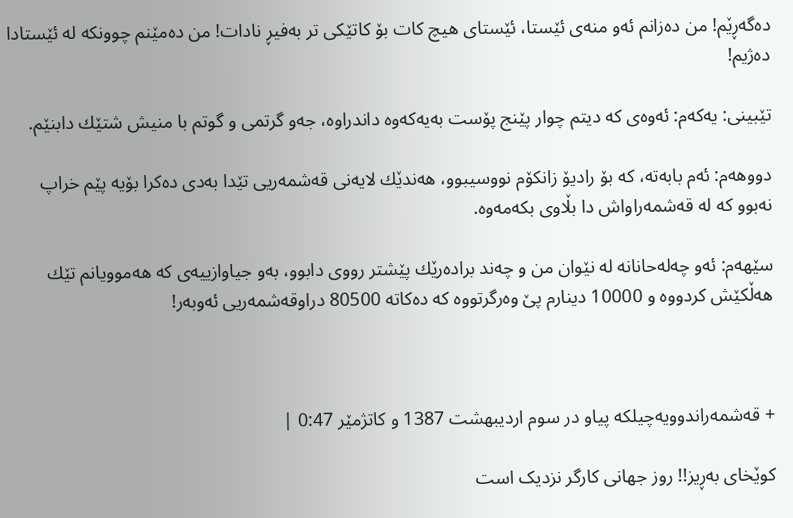ده‌گه‌ڕێم! من ده‌زانم ئه‌و منه‌ی ئێستا، ئێستای هیچ كات بۆ كاتێكی تر به‌فیڕ نادات! من ده‌مێنم چوونكه‌ له‌ ئێستادا ده‌ژیم!

تێبینی: یه‌كه‌م: ئه‌وه‌ی كه‌ دیتم چوار پێنج پۆست به‌یه‌كه‌وه‌ داندراوه‌، جه‌و گرتمی و گوتم با منیش شتێك دابنێم.

دووهه‌م: ئه‌م بابه‌ته‌، كه‌ بۆ رادیۆ زانكۆم نووسیبوو، هه‌ندێك لایه‌نی قه‌شمه‌ریی تێدا به‌دی ده‌كرا بۆیه‌ پێم خراپ نه‌بوو كه‌ له‌ قه‌شمه‌راواش دا بڵاوی بكه‌مه‌وه‌.

سێهه‌م: ئه‌و چه‌له‌حانانه‌ له‌ نێوان من و چه‌ند براده‌رێك پێشتر رووی دابوو، به‌و جیاوازییه‌ی كه‌ هه‌موویانم تێك هه‌ڵكێش كردووه‌ و 10000 دینارم پێ وه‌رگرتووه‌ كه‌ ده‌كاته‌ 80500 دراوقه‌شمه‌ریی ئه‌وبه‌ر!



+ قه‌شمه‌راندوویه‌چیلكه‌ پیاو در سوم اردیبهشت 1387 و کاتژمێر 0:47 |

کوێخای به‌ڕیز!! روز جهانی کارگر نزدیک است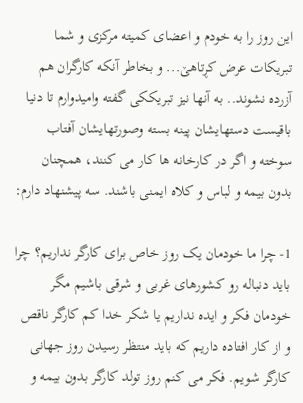این روز را به خودم و اعضای کمیته مرکزی و شما تبریکات عرض کڕتاهێ... و بخاطر آنکه کارگران هم آزرده نشوند.. به آنها نیز تبریککی گفته وامیدوارم تا دنیا باقیست دستهایشان پینه بسته وصورتهایشان آفتاب سوخته و اگر در کارخانه ها کار می کنند، همچنان بدون بیمه و لباس و کلاه ایمنی باشند. سه‌ پیشنهاد دارم:

1- چرا ما خودمان یک روز خاص برای کارگر نداریم؟ چرا باید دنباله رو کشورهای غربی و شرقی باشیم مگر خودمان فکر و ایده نداریم یا شکر خدا کم کارگر ناقص و از کار افتاده داریم که باید منتظر رسیدن روز جهانی کارگر شویم. فکر می کنم روز تولد کارگر بدون بیمه و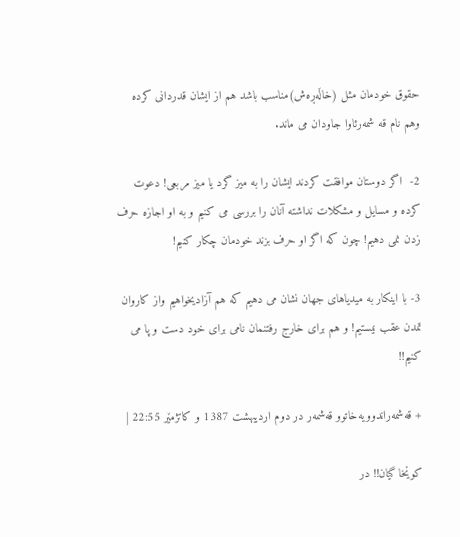حقوق خودمان مثل (خاڵه‌ڕه‌ش)مناسب باشد هم از ایشان قدردانی کرده وهم نام قه شمه‌رئاوا جاودان می ماند.

2-  اگر دوستان موافقت کردند ایشان را به میز گرد یا میز مربعی! دعوت کرده‌ و مسایل و مشکلات نداشته آنان را بررسی می کنیم و به او اجازه حرف زدن نمی دهیم! چون که‌ اگر او حرف بزند خودمان چکار کنیم!

3- با اینکار به میدیاهای جهان نشان می دهیم که هم آزادیخواهیم واز کاروان تمدن عقب نیستیم! و هم برای خارج رفتنمان نامی برای خود دست و پا می کنیم!!

+ قه‌شمه‌راندوویه‌خاتوو قه‌شمه‌ر در دوم اردیبهشت 1387 و کاتژمێر 22:55 |

کوێخا گیان!! در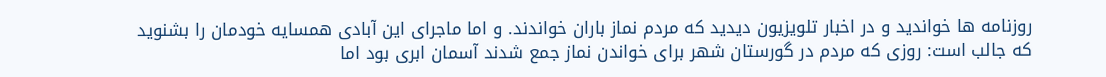روزنامه ها خواندید و در اخبار تلویزیون دیدید که مردم نماز باران خواندند. و اما ماجرای این آبادی همسایه خودمان را بشنوید که جالب است: روزی که مردم در گورستان شهر برای خواندن نماز جمع شدند آسمان ابری بود اما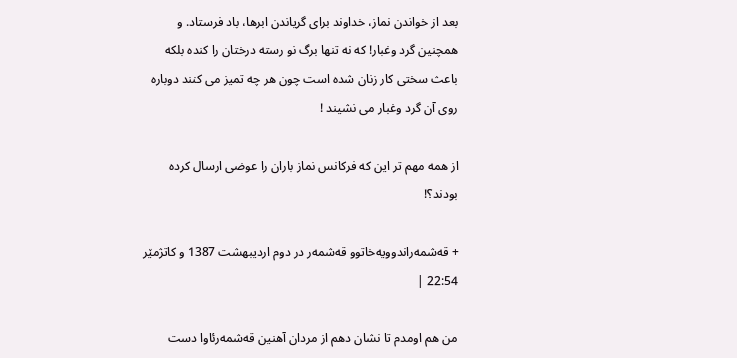بعد از خواندن نماز، خداوند برای گریاندن ابرها، باد فرستاد. و همچنین گرد وغبار! که نه تنها برگ نو رسته درختان را کنده بلکه باعث سختی کار زنان شده است چون هر چه تمیز می کنند دوباره روی آن گرد وغبار می نشیند !

از همه مهم تر این که فرکانس نماز باران را عوضی ارسال کرده بودند؟!

+ قه‌شمه‌راندوویه‌خاتوو قه‌شمه‌ر در دوم اردیبهشت 1387 و کاتژمێر 22:54 |

من هم اومدم تا نشان دهم از مردان آهنین قه‌شمه‌رئاوا دست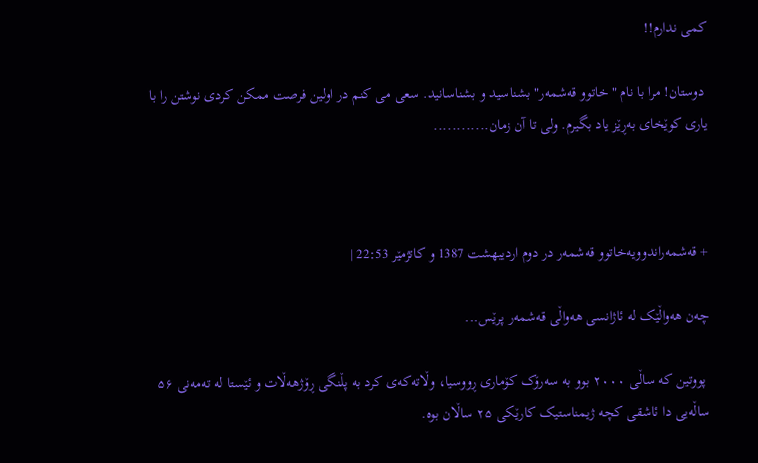کمی ندارم!!

 دوستان! مرا با نام "خاتوو قه‌شمه‌ر" بشناسید و بشناسانید. سعی می کنم در اولین فرصت ممکن کردی نوشتن را با یاری کوێخای به‌ڕێز یاد بگیرم. ولی تا آن زمان............



+ قه‌شمه‌راندوویه‌خاتوو قه‌شمه‌ر در دوم اردیبهشت 1387 و کاتژمێر 22:53 |

چه‌ن هه‌واڵێک له‌ ئاژانسی هه‌واڵی قه‌شمه‌ر پرێس...

 پووتین که‌ ساڵی ۲۰۰۰ بوو به‌ سه‌رۆک کۆماری ڕووسیا، وڵاته‌که‌ی کرد به‌ پڵنگی ڕۆژهه‌‌ڵات و ئێستا له‌ ته‌مه‌نی ۵۶ ساڵه‌یی دا ئاشقی کچه‌ ژیمناستیک کارێکی ۲۵ ساڵان بوه‌.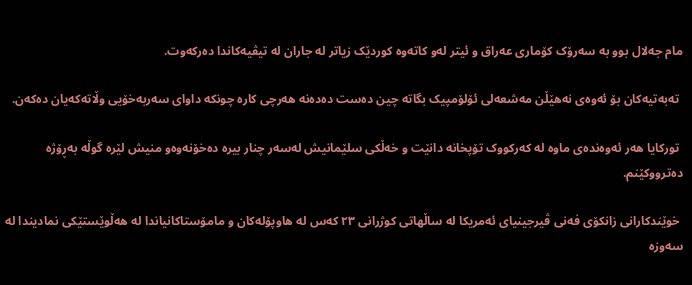مام جه‌لال بوو به‌ سه‌رۆک کۆماری عه‌راق و ئیتر له‌و کاته‌وه‌ کوردێک زیاتر له‌ جاران له‌ تیڤیه‌کاندا ده‌رکه‌وت.

 ته‌به‌تیه‌کان بۆ ئه‌وه‌ی نه‌هێڵن مه‌شعه‌لی ئۆلۆمپیک بگاته‌ چین ده‌ست ده‌ده‌نه‌ هه‌رچی کاره‌ چونکه‌ داوای سه‌ربه‌خۆیی وڵاته‌که‌یان ده‌که‌ن.

 تورکایا هه‌ر ئه‌وه‌نده‌ی ماوه‌ له‌ که‌رکووک تۆپخانه‌ دانێت و خه‌ڵکی سلێمانیش له‌سه‌ر چنار بیره‌ ده‌خۆنه‌وه‌و منیش لێره‌ گوڵه‌ به‌ڕۆژه‌ ده‌ترووکێنم.

 خوێندکارانی زانکۆی فه‌نی ڤیرجینیای ئه‌مریکا له‌ ساڵهاتی کوژرانی ۲۳ که‌س له‌ هاوپۆله‌کان و مامۆستاکانیاندا له‌ هه‌ڵوێستێکی نمادیندا له‌ سه‌وزه‌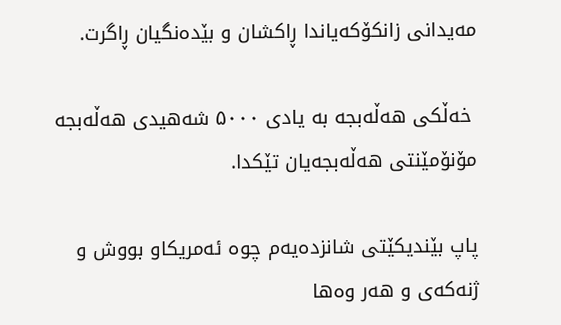مه‌یدانی زانکۆکه‌یاندا ڕاکشان و بێده‌نگیان ڕاگرت.

 خه‌ڵکی هه‌ڵه‌بجه‌ به‌ یادی ۵۰۰۰ شه‌هیدی هه‌ڵه‌بجه‌ مۆنۆمێنتی هه‌ڵه‌بجه‌یان تێکدا.

پاپ بێندیکێتی شانزده‌یه‌م چوه‌ ئه‌مریکاو بووش و ژنه‌که‌ی و هه‌ر وه‌ها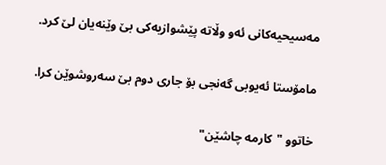مه‌سیحیه‌کانی ئه‌و وڵاته‌ پێشوازیه‌کی بێ وێنه‌یان لێ کرد.

مامۆستا ئه‌یوبی گه‌نجی بۆ جاری دوم بێ سه‌روشوێن کرا.

خاتوو "کارمه‌ چاشێن"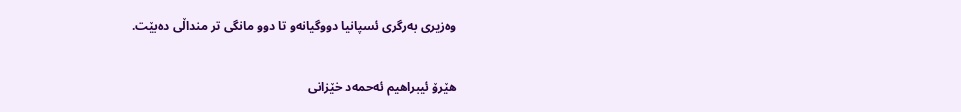وه‌زیری به‌رگری ئسپانیا دووگیانه‌و تا دوو مانگی تر منداڵی ده‌بێت.

هێرۆ ئیبراهیم ئه‌حمه‌د خێزانی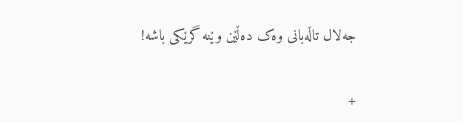جه‌لال تاڵه‌بانی وه‌ک ده‌ڵێن وێنه‌ گرێکی باشه‌!

+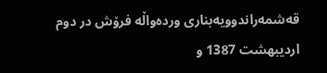قه‌شمه‌راندوویه‌بناری ورده‌واڵه‌ فرۆش در دوم اردیبهشت 1387 و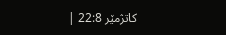کاتژمێر 22:8 |